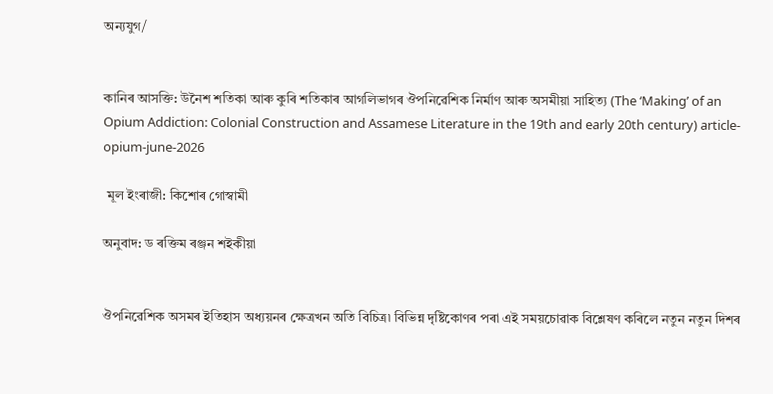অন্যযুগ/


কানিৰ আসক্তি: উনৈশ শতিকা আৰু কুৰি শতিকাৰ আগলিভাগৰ ঔপনিৱেশিক নির্মাণ আৰু অসমীয়া সাহিত্য (The ‘Making’ of an Opium Addiction: Colonial Construction and Assamese Literature in the 19th and early 20th century) article-opium-june-2026

 মূল ইংৰাজী: কিশোৰ গোস্ৱামী

অনুবাদ: ড ৰক্তিম ৰঞ্জন শইকীয়া


ঔপনিৱেশিক অসমৰ ইতিহাস অধ্যয়নৰ ক্ষেত্ৰখন অতি বিচিত্ৰ৷ বিভিন্ন দৃষ্টিকোণৰ পৰা এই সময়চোৱাক বিশ্লেষণ কৰিলে নতুন নতুন দিশৰ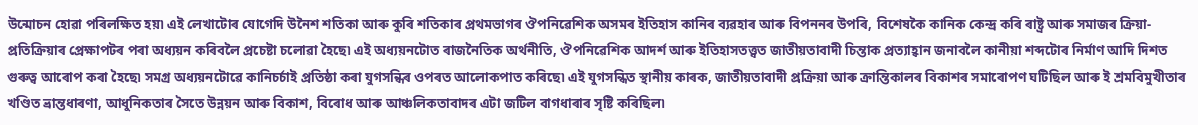উন্মোচন হোৱা পৰিলক্ষিত হয়৷ এই লেখাটোৰ যোগেদি উনৈশ শতিকা আৰু কুৰি শতিকাৰ প্ৰথমভাগৰ ঔপনিৱেশিক অসমৰ ইতিহাস কানিৰ ব্যৱহাৰ আৰু বিপননৰ উপৰি, বিশেষকৈ কানিক কেন্দ্ৰ কৰি ৰাষ্ট্ৰ আৰু সমাজৰ ক্ৰিয়া-প্ৰতিক্ৰিয়াৰ প্ৰেক্ষাপটৰ পৰা অধ্যয়ন কৰিবলৈ প্ৰচেষ্টা চলোৱা হৈছে৷ এই অধ্যয়নটোত ৰাজনৈতিক অর্থনীতি, ঔপনিৱেশিক আদৰ্শ আৰু ইতিহাসতত্ত্বত জাতীয়তাবাদী চিন্তাক প্ৰত্যাহ্বান জনাবলৈ কানীয়া শব্দটোৰ নিৰ্মাণ আদি দিশত গুৰুত্ব আৰোপ কৰা হৈছে৷ সমগ্ৰ অধ্যয়নটোৱে কানিচর্চাই প্ৰতিষ্ঠা কৰা যুগসন্ধিৰ ওপৰত আলোকপাত কৰিছে৷ এই যুগসন্ধিত স্থানীয় কাৰক, জাতীয়তাবাদী প্ৰক্রিয়া আৰু ক্রান্তিকালৰ বিকাশৰ সমাৰোপণ ঘটিছিল আৰু ই শ্ৰমবিমুখীতাৰ খণ্ডিত ভ্রান্তধাৰণা, আধুনিকতাৰ সৈতে উন্নয়ন আৰু বিকাশ, বিৰোধ আৰু আঞ্চলিকতাবাদৰ এটা জটিল বাগধাৰাৰ সৃষ্টি কৰিছিল৷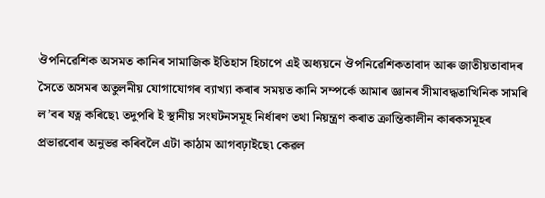ঔপনিৱেশিক অসমত কানিৰ সামাজিক ইতিহাস হিচাপে এই অধ্যয়নে ঔপনিৱেশিকতাবাদ আৰু জাতীয়তাবাদৰ সৈতে অসমৰ অতুলনীয় যোগাযোগৰ ব্যাখ্যা কৰাৰ সময়ত কানি সম্পৰ্কে আমাৰ জ্ঞানৰ সীমাবদ্ধতাখিনিক সামৰি ল’বৰ যত্ন কৰিছে৷ তদুপৰি ই স্থানীয় সংঘটনসমূহ নির্ধাৰণ তথা নিয়ন্ত্ৰণ কৰাত ক্রান্তিকালীন কাৰকসমূহৰ প্ৰভাৱবোৰ অনুভৱ কৰিবলৈ এটা কাঠাম আগবঢ়াইছে৷ কেৱল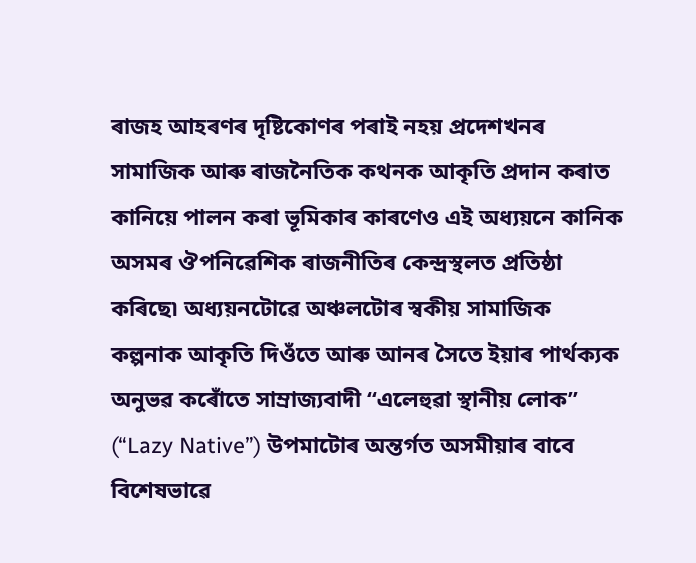ৰাজহ আহৰণৰ দৃষ্টিকোণৰ পৰাই নহয় প্ৰদেশখনৰ সামাজিক আৰু ৰাজনৈতিক কথনক আকৃতি প্ৰদান কৰাত কানিয়ে পালন কৰা ভূমিকাৰ কাৰণেও এই অধ্যয়নে কানিক অসমৰ ঔপনিৱেশিক ৰাজনীতিৰ কেন্দ্ৰস্থলত প্ৰতিষ্ঠা কৰিছে৷ অধ্যয়নটোৱে অঞ্চলটোৰ স্বকীয় সামাজিক কল্পনাক আকৃতি দিওঁতে আৰু আনৰ সৈতে ইয়াৰ পাৰ্থক্যক অনুভৱ কৰোঁতে সাম্রাজ্যবাদী “এলেহুৱা স্থানীয় লোক” (“Lazy Native”) উপমাটোৰ অন্তৰ্গত অসমীয়াৰ বাবে বিশেষভাৱে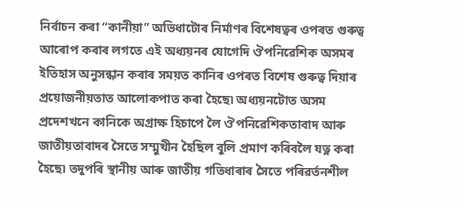নিৰ্বাচন কৰা “কানীয়া” অভিধাটোৰ নিৰ্মাণৰ বিশেষত্বৰ ওপৰত গুৰুত্ব আৰোপ কৰাৰ লগতে এই অধ্যয়নৰ যোগেদি ঔপনিৱেশিক অসমৰ ইতিহাস অনুসন্ধান কৰাৰ সময়ত কানিৰ ওপৰত বিশেষ গুৰুত্ব দিয়াৰ প্ৰয়োজনীয়তাত আলোকপাত কৰা হৈছে৷ অধ্যয়নটোত অসম প্ৰদেশখনে কানিকে অগ্রাক্ষ হিচাপে লৈ ঔপনিৱেশিকতাবাদ আৰু জাতীয়তাবাদৰ সৈতে সম্মুখীন হৈছিল বুলি প্ৰমাণ কৰিবলৈ যত্ন কৰা হৈছে৷ তদুপৰি স্থানীয় আৰু জাতীয় গতিধাৰাৰ সৈতে পৰিৱৰ্তনশীল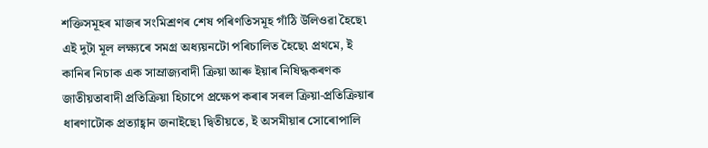শক্তিসমূহৰ মাজৰ সংমিশ্ৰণৰ শেষ পৰিণতিসমূহ গাঁঠি উলিওৱা হৈছে৷ এই দুটা মূল লক্ষ্যৰে সমগ্ৰ অধ্যয়নটো পৰিচালিত হৈছে৷ প্ৰথমে, ই কানিৰ নিচাক এক সাম্রাজ্যবাদী ক্রিয়া আৰু ইয়াৰ নিষিদ্ধকৰণক জাতীয়তাবাদী প্ৰতিক্রিয়া হিচাপে প্ৰক্ষেপ কৰাৰ সৰল ক্রিয়া-প্ৰতিক্ৰিয়াৰ ধাৰণাটোক প্ৰত্যাহ্বান জনাইছে৷ দ্বিতীয়তে, ই অসমীয়াৰ সোৰোপালি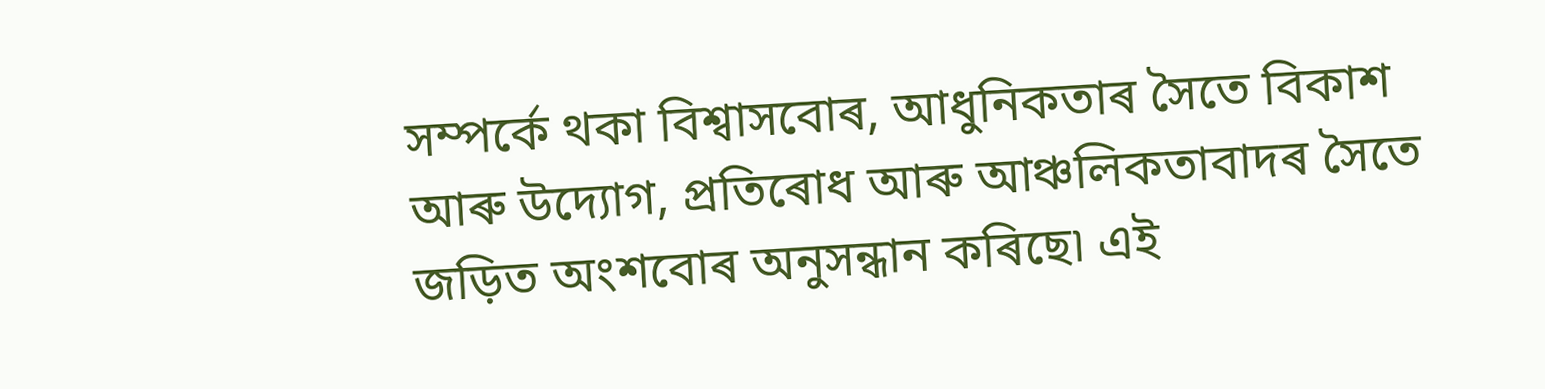সম্পৰ্কে থকা বিশ্বাসবোৰ, আধুনিকতাৰ সৈতে বিকাশ আৰু উদ্যোগ, প্ৰতিৰোধ আৰু আঞ্চলিকতাবাদৰ সৈতে জড়িত অংশবোৰ অনুসন্ধান কৰিছে৷ এই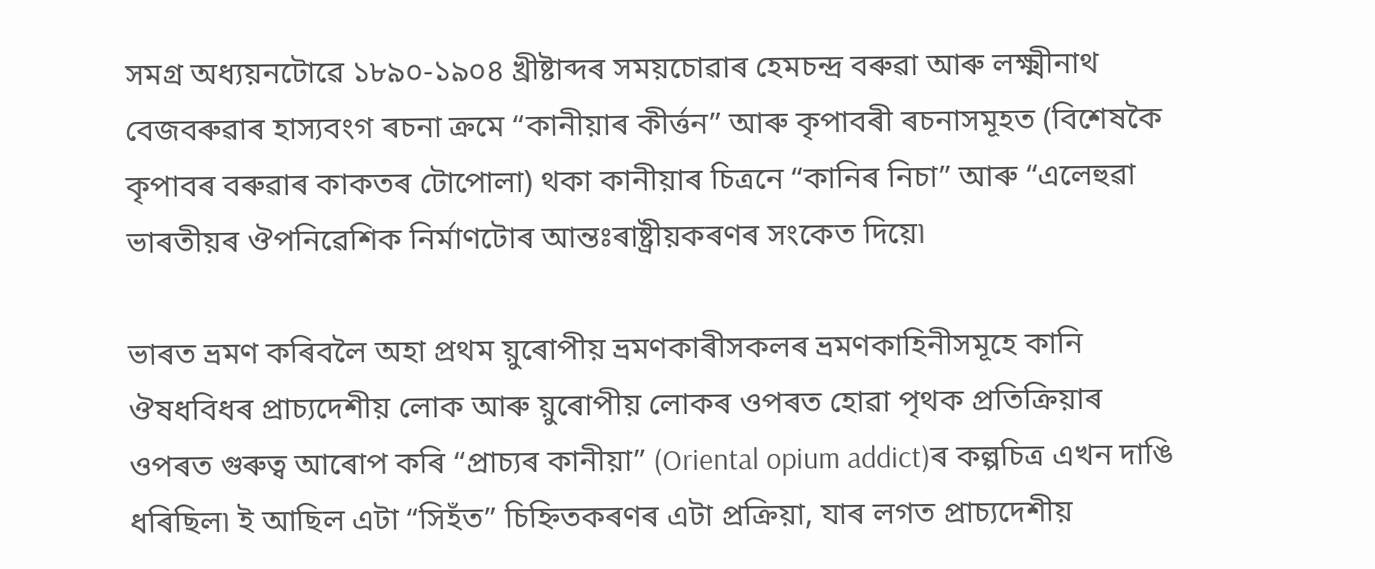সমগ্ৰ অধ্যয়নটোৱে ১৮৯০-১৯০৪ খ্ৰীষ্টাব্দৰ সময়চোৱাৰ হেমচন্দ্ৰ বৰুৱা আৰু লক্ষ্মীনাথ বেজবৰুৱাৰ হাস্যবংগ ৰচনা ক্ৰমে “কানীয়াৰ কীৰ্ত্তন” আৰু কৃপাবৰী ৰচনাসমূহত (বিশেষকৈ কৃপাবৰ বৰুৱাৰ কাকতৰ টোপোলা) থকা কানীয়াৰ চিত্ৰনে “কানিৰ নিচা” আৰু “এলেহুৱা ভাৰতীয়ৰ ঔপনিৱেশিক নিৰ্মাণটোৰ আন্তঃৰাষ্ট্ৰীয়কৰণৰ সংকেত দিয়ে৷

ভাৰত ভ্ৰমণ কৰিবলৈ অহা প্ৰথম য়ুৰোপীয় ভ্ৰমণকাৰীসকলৰ ভ্ৰমণকাহিনীসমূহে কানি ঔষধবিধৰ প্ৰাচ্যদেশীয় লোক আৰু য়ুৰোপীয় লোকৰ ওপৰত হোৱা পৃথক প্ৰতিক্ৰিয়াৰ ওপৰত গুৰুত্ব আৰোপ কৰি “প্রাচ্যৰ কানীয়া” (Oriental opium addict)ৰ কল্পচিত্ৰ এখন দাঙি ধৰিছিল৷ ই আছিল এটা “সিহঁত” চিহ্নিতকৰণৰ এটা প্ৰক্ৰিয়া, যাৰ লগত প্রাচ্যদেশীয়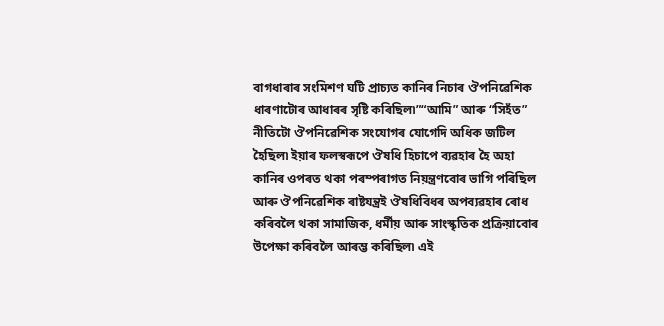বাগধাৰাৰ সংমিশণ ঘটি প্রাচ্যত কানিৰ নিচাৰ ঔপনিৱেশিক ধাৰণাটোৰ আধাৰৰ সৃষ্টি কৰিছিল৷”“আমি” আৰু “সিহঁত” নীতিটো ঔপনিৱেশিক সংযোগৰ যোগেদি অধিক জটিল হৈছিল৷ ইয়াৰ ফলস্বৰূপে ঔষধি হিচাপে ব্যৱহাৰ হৈ অহা কানিৰ ওপৰত থকা পৰম্পৰাগত নিয়ন্ত্ৰণবোৰ ভাগি পৰিছিল আৰু ঔপনিৱেশিক ৰাষ্টযন্ত্ৰই ঔষধিবিধৰ অপব্যৱহাৰ ৰোধ কৰিবলৈ থকা সামাজিক, ধর্মীয় আৰু সাংস্কৃতিক প্ৰক্ৰিয়াবোৰ উপেক্ষা কৰিবলৈ আৰম্ভ কৰিছিল৷ এই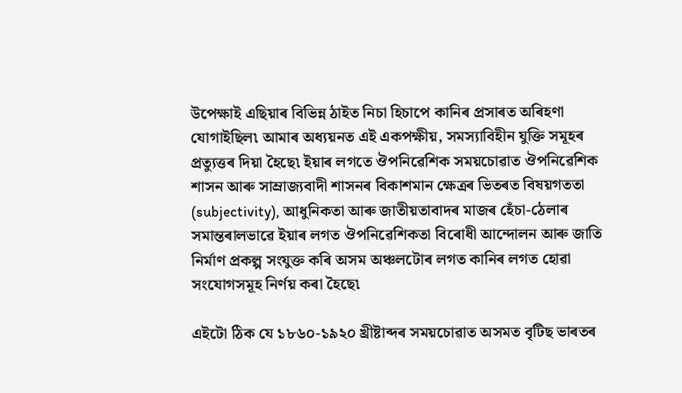উপেক্ষাই এছিয়াৰ বিভিন্ন ঠাইত নিচা হিচাপে কানিৰ প্ৰসাৰত অৰিহণা যোগাইছিল৷ আমাৰ অধ্যয়নত এই একপক্ষীয়, সমস্যাবিহীন যুক্তি সমূহৰ প্ৰত্যুত্তৰ দিয়া হৈছে৷ ইয়াৰ লগতে ঔপনিৱেশিক সময়চোৱাত ঔপনিৱেশিক শাসন আৰু সাম্রাজ্যবাদী শাসনৰ বিকাশমান ক্ষেত্ৰৰ ভিতৰত বিষয়গততা (subjectivity), আধুনিকতা আৰু জাতীয়তাবাদৰ মাজৰ হেঁচা-ঠেলাৰ সমান্তৰালভাৱে ইয়াৰ লগত ঔপনিৱেশিকতা বিৰোধী আন্দোলন আৰু জাতি নির্মাণ প্ৰকল্প সংযুক্ত কৰি অসম অঞ্চলটোৰ লগত কানিৰ লগত হোৱা সংযোগসমূহ নিৰ্ণয় কৰা হৈছে৷

এইটো ঠিক যে ১৮৬০-১৯২০ খ্ৰীষ্টাব্দৰ সময়চোৱাত অসমত বৃটিছ ভাৰতৰ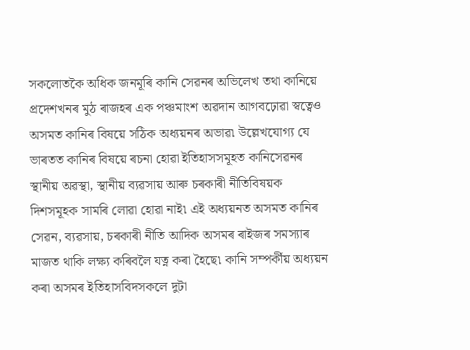সকলোতকৈ অধিক জনমূৰি কানি সেৱনৰ অভিলেখ তথা কানিয়ে প্ৰদেশখনৰ মুঠ ৰাজহৰ এক পঞ্চমাংশ অৱদান আগবঢ়োৱা স্বত্বেও অসমত কানিৰ বিষয়ে সঠিক অধ্যয়নৰ অভাৱ৷ উল্লেখযোগ্য যে ভাৰতত কানিৰ বিষয়ে ৰচনা হোৱা ইতিহাসসমূহত কানিসেৱনৰ স্থানীয় অৱস্থা, স্থানীয় ব্যৱসায় আৰু চৰকাৰী নীতিবিষয়ক দিশসমূহক সামৰি লোৱা হোৱা নাই৷ এই অধ্যয়নত অসমত কানিৰ সেৱন, ব্যৱসায়, চৰকাৰী নীতি আদিক অসমৰ ৰাইজৰ সমস্যাৰ মাজত থাকি লক্ষ্য কৰিবলৈ যত্ন কৰা হৈছে৷ কানি সম্পর্কীয় অধ্যয়ন কৰা অসমৰ ইতিহাসবিদসকলে দুটা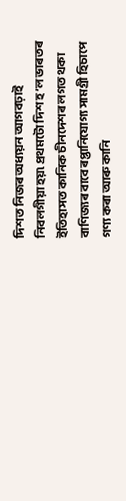দিশত নিজৰ অধ্যয়ন আগবঢ়াই নিবলগীয়া হয়৷ প্ৰথমটো দিশ হ’ল ভাৰতৰ ইতিহাসত কানিক চীনদেশৰ লগত থকা বাণিজ্যৰ বাবে ৰপ্তানিযোগ্য সামগ্রী হিচাপে গণ্য কৰা আৰু কানি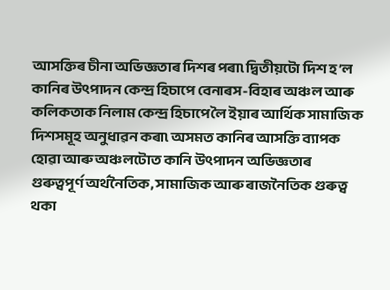আসক্তিৰ চীনা অভিজ্ঞতাৰ দিশৰ পৰা৷ দ্বিতীয়টো দিশ হ’ল কানিৰ উৎপাদন কেন্দ্ৰ হিচাপে বেনাৰস-বিহাৰ অঞ্চল আৰু কলিকতাক নিলাম কেন্দ্ৰ হিচাপে লৈ ইয়াৰ আর্থিক সামাজিক দিশসমূহ অনুধাৱন কৰা৷ অসমত কানিৰ আসক্তি ব্যাপক হোৱা আৰু অঞ্চলটোত কানি উৎপাদন অভিজ্ঞতাৰ গুৰুত্বপূৰ্ণ অর্থনৈতিক, সামাজিক আৰু ৰাজনৈতিক গুৰুত্ব থকা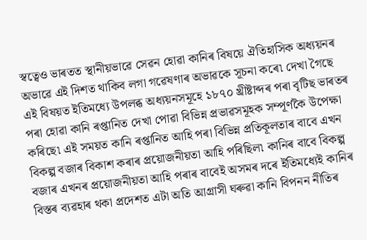স্বত্বেও ভাৰতত স্থানীয়ভাৱে সেৱন হোৱা কানিৰ বিষয়ে ঐতিহাসিক অধ্যয়নৰ অভাৱে এই দিশত থাকিব লগা গৱেষণাৰ অভাৱকে সূচনা কৰে৷ দেখা গৈছে এই বিষয়ত ইতিমধ্যে উপলব্ধ অধ্যয়নসমূহে ১৮৭০ খ্ৰীষ্টাব্দৰ পৰা বৃটিছ ভাৰতৰ পৰা হোৱা কানি ৰপ্তানিত দেখা পোৱা বিভিন্ন প্ৰভাৱসমূহক সম্পূর্ণকৈ উপেক্ষা কৰিছে৷ এই সময়ত কানি ৰপ্তানিত আহি পৰা বিভিন্ন প্ৰতিকূলতাৰ বাবে এখন বিকল্প বজাৰ বিকাশ কৰাৰ প্ৰয়োজনীয়তা আহি পৰিছিল৷ কানিৰ বাবে বিকল্প বজাৰ এখনৰ প্ৰয়োজনীয়তা আহি পৰাৰ বাবেই অসমৰ দৰে ইতিমধ্যেই কানিৰ বিস্তৰ ব্যৱহাৰ থকা প্ৰদেশত এটা অতি আগ্রাসী ঘৰুৱা কানি বিপনন নীতিৰ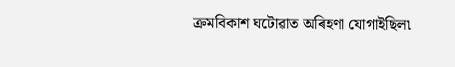ক্ৰমবিকাশ ঘটোৱাত অৰিহণা যোগাইছিল৷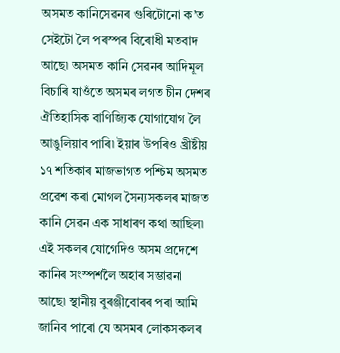অসমত কানিসেৱনৰ গুৰিটোনো ক’ত সেইটো লৈ পৰস্পৰ বিৰোধী মতবাদ আছে৷ অসমত কানি সেৱনৰ আদিমূল বিচাৰি যাওঁতে অসমৰ লগত চীন দেশৰ ঐতিহাসিক বাণিজ্যিক যোগাযোগ লৈ আঙুলিয়াব পাৰি৷ ইয়াৰ উপৰিও খ্রীষ্টীয় ১৭ শতিকাৰ মাজভাগত পশ্চিম অসমত প্ৰৱেশ কৰা মোগল সৈন্যসকলৰ মাজত কানি সেৱন এক সাধাৰণ কথা আছিল৷ এই সকলৰ যোগেদিও অসম প্ৰদেশে কানিৰ সংস্পৰ্শলৈ অহাৰ সম্ভাৱনা আছে৷ স্থানীয় বুৰঞ্জীবোৰৰ পৰা আমি জানিব পাৰো যে অসমৰ লোকসকলৰ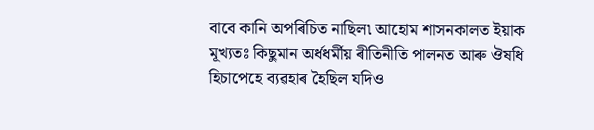বাবে কানি অপৰিচিত নাছিল৷ আহোম শাসনকালত ইয়াক মূখ্যতঃ কিছুমান অর্ধধর্মীয় ৰীতিনীতি পালনত আৰু ঔষধি হিচাপেহে ব্যৱহাৰ হৈছিল যদিও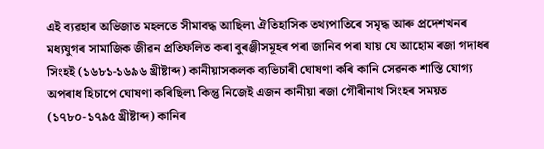এই ব্যৱহাৰ অভিজাত মহলতে সীমাবদ্ধ আছিল৷ ঐতিহাসিক তথ্যপাতিৰে সমৃদ্ধ আৰু প্ৰদেশখনৰ মধ্যযুগৰ সামাজিক জীৱন প্ৰতিফলিত কৰা বুৰঞ্জীসমূহৰ পৰা জানিব পৰা যায় যে আহোম ৰজা গদাধৰ সিংহই (১৬৮১-১৬৯৬ খ্রীষ্টাব্দ) কানীয়াসকলক ব্যভিচাৰী ঘোষণা কৰি কানি সেৱনক শাস্তি যোগ্য অপৰাধ হিচাপে ঘোষণা কৰিছিল৷ কিন্তু নিজেই এজন কানীয়া ৰজা গৌৰীনাথ সিংহৰ সময়ত (১৭৮০-১৭৯৫ খ্রীষ্টাব্দ) কানিৰ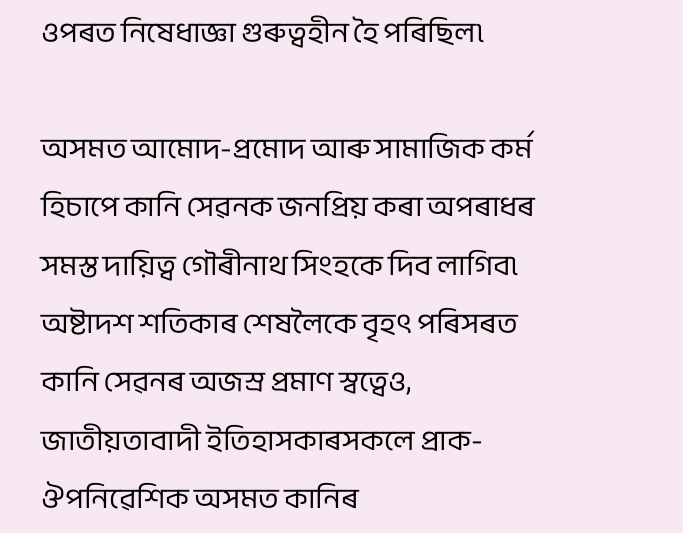ওপৰত নিষেধাজ্ঞা গুৰুত্বহীন হৈ পৰিছিল৷

অসমত আমোদ-প্ৰমোদ আৰু সামাজিক কর্ম হিচাপে কানি সেৱনক জনপ্ৰিয় কৰা অপৰাধৰ সমস্ত দায়িত্ব গৌৰীনাথ সিংহকে দিব লাগিব৷ অষ্টাদশ শতিকাৰ শেষলৈকে বৃহৎ পৰিসৰত কানি সেৱনৰ অজস্ৰ প্ৰমাণ স্বত্বেও, জাতীয়তাবাদী ইতিহাসকাৰসকলে প্রাক-ঔপনিৱেশিক অসমত কানিৰ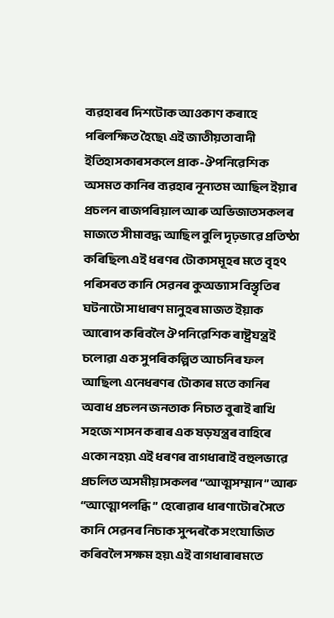ব্যৱহাৰৰ দিশটোক আওকাণ কৰাহে পৰিলক্ষিত হৈছে৷ এই জাতীয়তাবাদী ইতিহাসকাৰসকলে প্রাক-ঔপনিৱেশিক অসমত কানিৰ ব্যৱহাৰ নূন্যতম আছিল ইয়াৰ প্ৰচলন ৰাজপৰিয়াল আৰু অভিজাতসকলৰ মাজতে সীমাবদ্ধ আছিল বুলি দৃঢ়ভাৱে প্ৰতিষ্ঠা কৰিছিল৷ এই ধৰণৰ টোকাসমূহৰ মতে বৃহৎ পৰিসৰত কানি সেৱনৰ কুঅভ্যাস বিস্তৃতিৰ ঘটনাটো সাধাৰণ মানুহৰ মাজত ইয়াক আৰোপ কৰিবলৈ ঔপনিৱেশিক ৰাষ্ট্ৰযন্ত্ৰই চলোৱা এক সুপৰিকল্পিত আচনিৰ ফল আছিল৷ এনেধৰণৰ টোকাৰ মতে কানিৰ অবাধ প্ৰচলন জনতাক নিচাত বুৰাই ৰাখি সহজে শাসন কৰাৰ এক ষড়যন্ত্ৰৰ বাহিৰে একো নহয়৷ এই ধৰণৰ বাগধাৰাই বহুলভাৱে প্ৰচলিত অসমীয়াসকলৰ “আত্মসম্মান” আৰু “আত্মোপলব্ধি” হেৰোৱাৰ ধাৰণাটোৰ সৈতে কানি সেৱনৰ নিচাক সুন্দৰকৈ সংযোজিত কৰিবলৈ সক্ষম হয়৷ এই বাগধাৰাৰমতে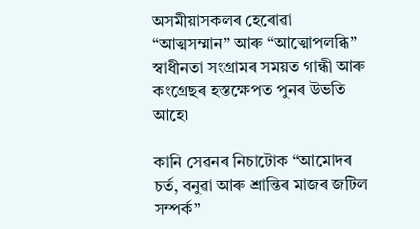অসমীয়াসকলৰ হেৰোৱা “আত্মসম্মান” আৰু “আত্মোপলব্ধি” স্বাধীনতা সংগ্ৰামৰ সময়ত গান্ধী আৰু কংগ্ৰেছৰ হস্তক্ষেপত পুনৰ উভতি আহে৷

কানি সেৱনৰ নিচাটোক “আমোদৰ চৰ্ত, বনুৱা আৰু শ্রান্তিৰ মাজৰ জটিল সম্পর্ক”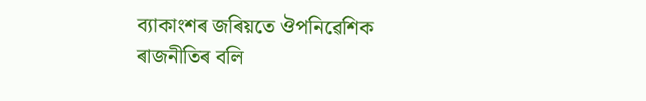ব্যাকাংশৰ জৰিয়তে ঔপনিৱেশিক ৰাজনীতিৰ বলি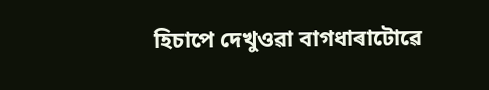হিচাপে দেখুওৱা বাগধাৰাটোৱে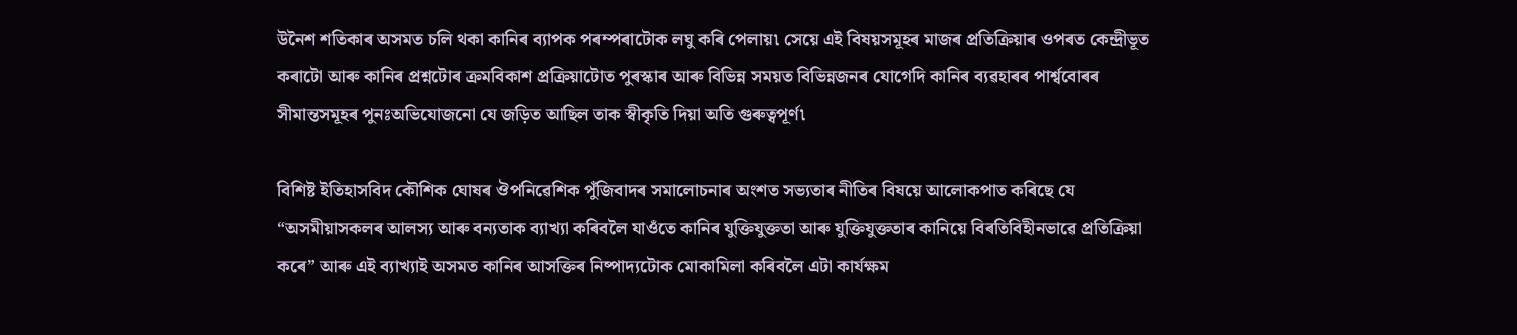উনৈশ শতিকাৰ অসমত চলি থকা কানিৰ ব্যাপক পৰম্পৰাটোক লঘু কৰি পেলায়৷ সেয়ে এই বিষয়সমূহৰ মাজৰ প্ৰতিক্ৰিয়াৰ ওপৰত কেন্দ্রীভূত কৰাটো আৰু কানিৰ প্ৰশ্নটোৰ ক্ৰমবিকাশ প্ৰক্ৰিয়াটোত পুৰস্কাৰ আৰু বিভিন্ন সময়ত বিভিন্নজনৰ যোগেদি কানিৰ ব্যৱহাৰৰ পাৰ্শ্ববোৰৰ সীমান্তসমূহৰ পুনঃঅভিযোজনো যে জড়িত আছিল তাক স্বীকৃতি দিয়া অতি গুৰুত্বপূর্ণ৷

বিশিষ্ট ইতিহাসবিদ কৌশিক ঘোষৰ ঔপনিৱেশিক পুঁজিবাদৰ সমালোচনাৰ অংশত সভ্যতাৰ নীতিৰ বিষয়ে আলোকপাত কৰিছে যে “অসমীয়াসকলৰ আলস্য আৰু বন্যতাক ব্যাখ্যা কৰিবলৈ যাওঁতে কানিৰ যুক্তিযুক্ততা আৰু যুক্তিযুক্ততাৰ কানিয়ে বিৰতিবিহীনভাৱে প্ৰতিক্রিয়া কৰে” আৰু এই ব্যাখ্যাই অসমত কানিৰ আসক্তিৰ নিষ্পাদ্যটোক মোকামিলা কৰিবলৈ এটা কার্যক্ষম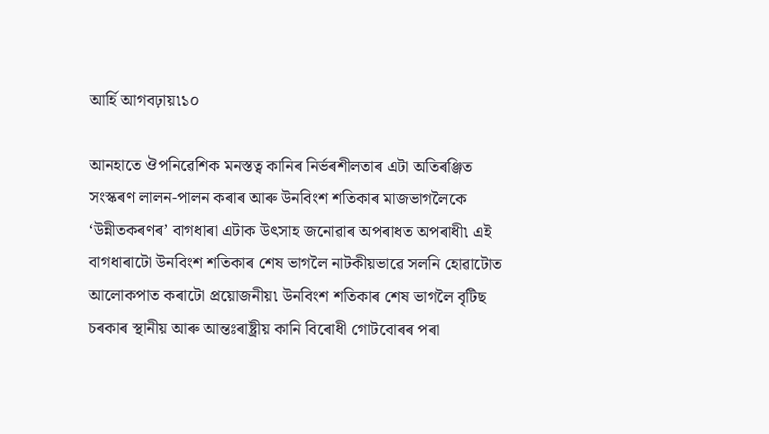আর্হি আগবঢ়ায়৷১০

আনহাতে ঔপনিৱেশিক মনস্তত্ব কানিৰ নিৰ্ভৰশীলতাৰ এটা অতিৰঞ্জিত সংস্কৰণ লালন-পালন কৰাৰ আৰু উনবিংশ শতিকাৰ মাজভাগলৈকে ‘উন্নীতকৰণৰ’ বাগধাৰা এটাক উৎসাহ জনোৱাৰ অপৰাধত অপৰাধী৷ এই বাগধাৰাটো উনবিংশ শতিকাৰ শেষ ভাগলৈ নাটকীয়ভাৱে সলনি হোৱাটোত আলোকপাত কৰাটো প্ৰয়োজনীয়৷ উনবিংশ শতিকাৰ শেষ ভাগলৈ বৃটিছ চৰকাৰ স্থানীয় আৰু আন্তঃৰাষ্ট্ৰীয় কানি বিৰোধী গোটবোৰৰ পৰা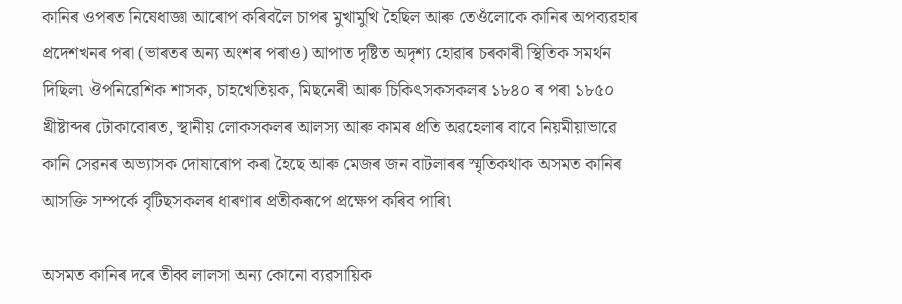কানিৰ ওপৰত নিষেধাজ্ঞা আৰোপ কৰিবলৈ চাপৰ মুখামুখি হৈছিল আৰু তেওঁলোকে কানিৰ অপব্যৱহাৰ প্ৰদেশখনৰ পৰা (ভাৰতৰ অন্য অংশৰ পৰাও) আপাত দৃষ্টিত অদৃশ্য হোৱাৰ চৰকাৰী স্থিতিক সমর্থন দিছিল৷ ঔপনিৱেশিক শাসক, চাহখেতিয়ক, মিছনেৰী আৰু চিকিৎসকসকলৰ ১৮৪০ ৰ পৰা ১৮৫০ খ্রীষ্টাব্দৰ টোকাবোৰত, স্থানীয় লোকসকলৰ আলস্য আৰু কামৰ প্ৰতি অৱহেলাৰ বাবে নিয়মীয়াভাৱে কানি সেৱনৰ অভ্যাসক দোষাৰোপ কৰা হৈছে আৰু মেজৰ জন বাটলাৰৰ স্মৃতিকথাক অসমত কানিৰ আসক্তি সম্পর্কে বৃটিছসকলৰ ধাৰণাৰ প্ৰতীকৰূপে প্ৰক্ষেপ কৰিব পাৰি৷

অসমত কানিৰ দৰে তীব্ৱ লালসা অন্য কোনো ব্যৱসায়িক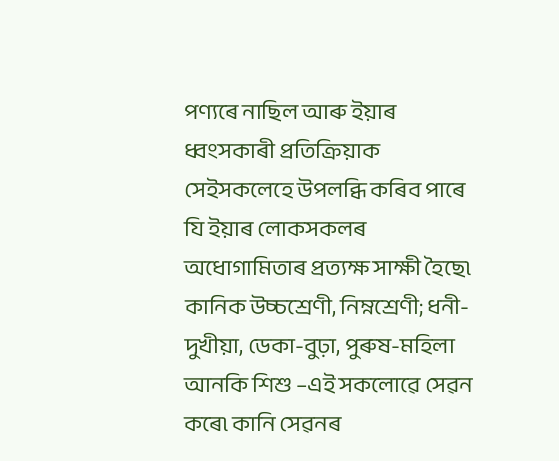পণ্যৰে নাছিল আৰু ইয়াৰ ধ্বংসকাৰী প্ৰতিক্রিয়াক সেইসকলেহে উপলব্ধি কৰিব পাৰে যি ইয়াৰ লোকসকলৰ অধোগামিতাৰ প্ৰত্যক্ষ সাক্ষী হৈছে৷ কানিক উচ্চশ্রেণী, নিম্নশ্রেণী; ধনী-দুখীয়া, ডেকা-বুঢ়া, পুৰুষ-মহিলা আনকি শিশু –এই সকলোৱে সেৱন কৰে৷ কানি সেৱনৰ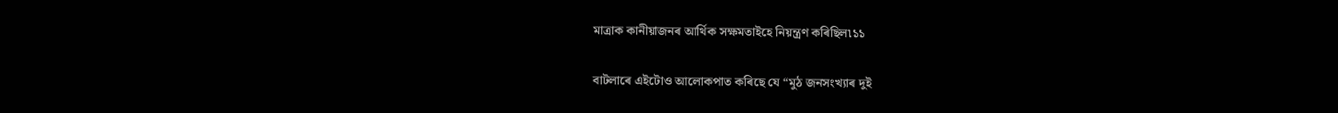মাত্ৰাক কানীয়াজনৰ আৰ্থিক সক্ষমতাইহে নিয়ন্ত্ৰণ কৰিছিল৷১১

বাটলাৰে এইটোও আলোকপাত কৰিছে যে “মুঠ জনসংখ্যাৰ দুই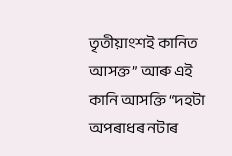তৃতীয়াংশই কানিত আসক্ত” আৰু এই কানি আসক্তি “দহটা অপৰাধৰ নটাৰ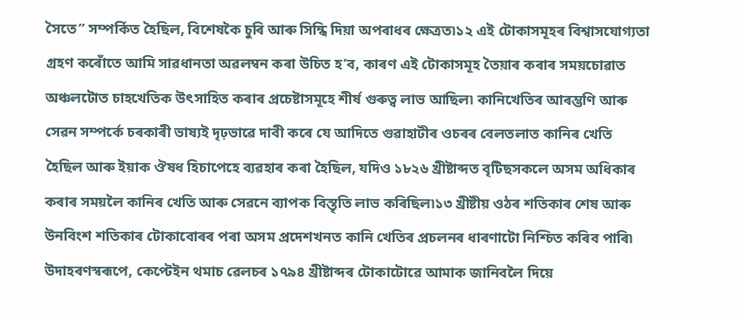সৈতে” সম্পর্কিত হৈছিল, বিশেষকৈ চুৰি আৰু সিন্ধি দিয়া অপৰাধৰ ক্ষেত্ৰত৷১২ এই টোকাসমূহৰ বিশ্বাসযোগ্যতা গ্ৰহণ কৰোঁতে আমি সাৱধানতা অৱলম্বন কৰা উচিত হ’ব, কাৰণ এই টোকাসমূহ তৈয়াৰ কৰাৰ সময়চোৱাত অঞ্চলটোত চাহখেতিক উৎসাহিত কৰাৰ প্ৰচেষ্টাসমূহে শীর্ষ গুৰুত্ব লাভ আছিল৷ কানিখেতিৰ আৰম্ভণি আৰু সেৱন সম্পৰ্কে চৰকাৰী ভাষ্যই দৃঢ়ভাৱে দাবী কৰে যে আদিতে গুৱাহাটীৰ ওচৰৰ বেলতলাত কানিৰ খেতি হৈছিল আৰু ইয়াক ঔষধ হিচাপেহে ব্যৱহাৰ কৰা হৈছিল, যদিও ১৮২৬ খ্রীষ্টাব্দত বৃটিছসকলে অসম অধিকাৰ কৰাৰ সময়লৈ কানিৰ খেতি আৰু সেৱনে ব্যাপক বিস্তৃতি লাভ কৰিছিল৷১৩ খ্ৰীষ্টীয় ওঠৰ শতিকাৰ শেষ আৰু উনবিংশ শতিকাৰ টোকাবোৰৰ পৰা অসম প্ৰদেশখনত কানি খেতিৰ প্ৰচলনৰ ধাৰণাটো নিশ্চিত কৰিব পাৰি৷ উদাহৰণস্বৰূপে, কেপ্টেইন থমাচ ৱেলচৰ ১৭৯৪ খ্ৰীষ্টাব্দৰ টোকাটোৱে আমাক জানিবলৈ দিয়ে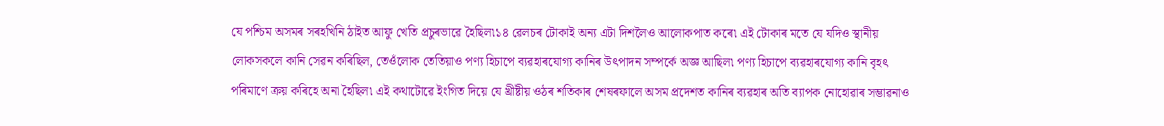যে পশ্চিম অসমৰ সৰহখিনি ঠাইত আফু খেতি প্ৰচুৰভাৱে হৈছিল৷১৪ ৱেলচৰ টোকাই অন্য এটা দিশলৈও আলোকপাত কৰে৷ এই টোকাৰ মতে যে যদিও স্থানীয় লোকসকলে কানি সেৱন কৰিছিল, তেওঁলোক তেতিয়াও পণ্য হিচাপে ব্যৱহাৰযোগ্য কানিৰ উৎপাদন সম্পর্কে অজ্ঞ আছিল৷ পণ্য হিচাপে ব্যৱহাৰযোগ্য কানি বৃহৎ পৰিমাণে ক্ৰয় কৰিহে অনা হৈছিল৷ এই কথাটোৱে ইংগিত দিয়ে যে খ্রীষ্টীয় ওঠৰ শতিকাৰ শেষৰফালে অসম প্ৰদেশত কানিৰ ব্যৱহাৰ অতি ব্যাপক নোহোৱাৰ সম্ভাৱনাও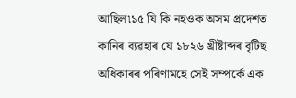আছিল৷১৫ যি কি নহওক অসম প্ৰদেশত কানিৰ ব্যৱহাৰ যে ১৮২৬ খ্রীষ্টাব্দৰ বৃটিছ অধিকাৰৰ পৰিণামহে সেই সম্পর্কে এক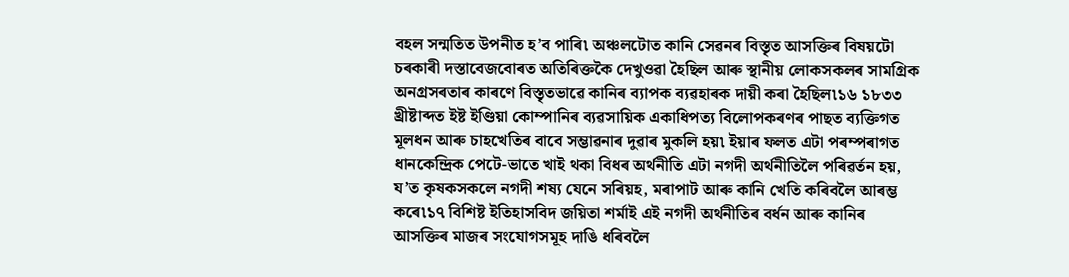বহল সন্মতিত উপনীত হ’ব পাৰি৷ অঞ্চলটোত কানি সেৱনৰ বিস্তৃত আসক্তিৰ বিষয়টো চৰকাৰী দস্তাবেজবোৰত অতিৰিক্তকৈ দেখুওৱা হৈছিল আৰু স্থানীয় লোকসকলৰ সামগ্রিক অনগ্ৰসৰতাৰ কাৰণে বিস্তৃতভাৱে কানিৰ ব্যাপক ব্যৱহাৰক দায়ী কৰা হৈছিল৷১৬ ১৮৩৩ খ্রীষ্টাব্দত ইষ্ট ইণ্ডিয়া কোম্পানিৰ ব্যৱসায়িক একাধিপত্য বিলোপকৰণৰ পাছত ব্যক্তিগত মূলধন আৰু চাহখেতিৰ বাবে সম্ভাৱনাৰ দুৱাৰ মুকলি হয়৷ ইয়াৰ ফলত এটা পৰম্পৰাগত ধানকেন্দ্রিক পেটে-ভাতে খাই থকা বিধৰ অর্থনীতি এটা নগদী অর্থনীতিলৈ পৰিৱৰ্তন হয়, য’ত কৃষকসকলে নগদী শষ্য যেনে সৰিয়হ, মৰাপাট আৰু কানি খেতি কৰিবলৈ আৰম্ভ কৰে৷১৭ বিশিষ্ট ইতিহাসবিদ জয়িতা শৰ্মাই এই নগদী অর্থনীতিৰ বৰ্ধন আৰু কানিৰ আসক্তিৰ মাজৰ সংযোগসমূহ দাঙি ধৰিবলৈ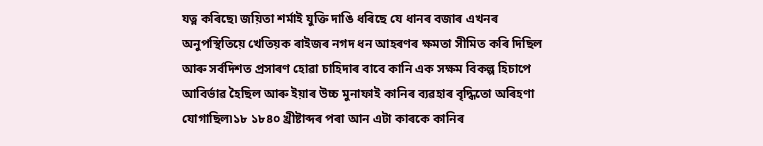যত্ন কৰিছে৷ জয়িতা শৰ্মাই যুক্তি দাঙি ধৰিছে যে ধানৰ বজাৰ এখনৰ অনুপস্থিতিয়ে খেতিয়ক ৰাইজৰ নগদ ধন আহৰণৰ ক্ষমতা সীমিত কৰি দিছিল আৰু সৰ্বদিশত প্ৰসাৰণ হোৱা চাহিদাৰ বাবে কানি এক সক্ষম বিকল্প হিচাপে আবির্ভাৱ হৈছিল আৰু ইয়াৰ উচ্চ মুনাফাই কানিৰ ব্যৱহাৰ বৃদ্ধিতো অৰিহণা যোগাছিল৷১৮ ১৮৪০ খ্ৰীষ্টাব্দৰ পৰা আন এটা কাৰকে কানিৰ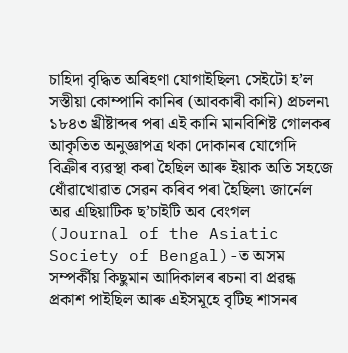চাহিদা বৃদ্ধিত অৰিহণা যোগাইছিল৷ সেইটো হ’ল সস্তীয়া কোম্পানি কানিৰ (আবকাৰী কানি) প্ৰচলন৷ ১৮৪৩ খ্রীষ্টাব্দৰ পৰা এই কানি মানবিশিষ্ট গোলকৰ আকৃতিত অনুজ্ঞাপত্ৰ থকা দোকানৰ যোগেদি বিক্ৰীৰ ব্যৱস্থা কৰা হৈছিল আৰু ইয়াক অতি সহজে ধোঁৱাখোৱাত সেৱন কৰিব পৰা হৈছিল৷ জার্নেল অৱ এছিয়াটিক ছ’চাইটি অব বেংগল (Journal of the Asiatic Society of Bengal)-ত অসম সম্পর্কীয় কিছুমান আদিকালৰ ৰচনা বা প্ৰৱন্ধ প্ৰকাশ পাইছিল আৰু এইসমূহে বৃটিছ শাসনৰ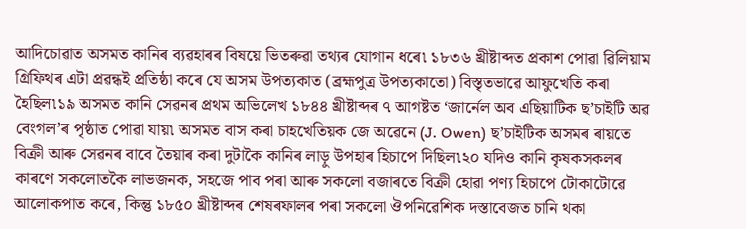আদিচোৱাত অসমত কানিৰ ব্যৱহাৰৰ বিষয়ে ভিতৰুৱা তথ্যৰ যোগান ধৰে৷ ১৮৩৬ খ্রীষ্টাব্দত প্ৰকাশ পোৱা ৱিলিয়াম গ্রিফিথৰ এটা প্ৰৱন্ধই প্ৰতিষ্ঠা কৰে যে অসম উপত্যকাত (ব্ৰহ্মপুত্ৰ উপত্যকাতো) বিস্তৃতভাৱে আফুখেতি কৰা হৈছিল৷১৯ অসমত কানি সেৱনৰ প্ৰথম অভিলেখ ১৮৪৪ খ্রীষ্টাব্দৰ ৭ আগষ্টত ‘জার্নেল অব এছিয়াটিক ছ’চাইটি অৱ বেংগল’ৰ পৃষ্ঠাত পোৱা যায়৷ অসমত বাস কৰা চাহখেতিয়ক জে অৱেনে (J. Owen) ছ’চাইটিক অসমৰ ৰায়তে বিক্ৰী আৰু সেৱনৰ বাবে তৈয়াৰ কৰা দুটাকৈ কানিৰ লাড়ু উপহাৰ হিচাপে দিছিল৷২০ যদিও কানি কৃষকসকলৰ কাৰণে সকলোতকৈ লাভজনক, সহজে পাব পৰা আৰু সকলো বজাৰতে বিক্রী হোৱা পণ্য হিচাপে টোকাটোৱে আলোকপাত কৰে, কিন্তু ১৮৫০ খ্রীষ্টাব্দৰ শেষৰফালৰ পৰা সকলো ঔপনিৱেশিক দস্তাবেজত চানি থকা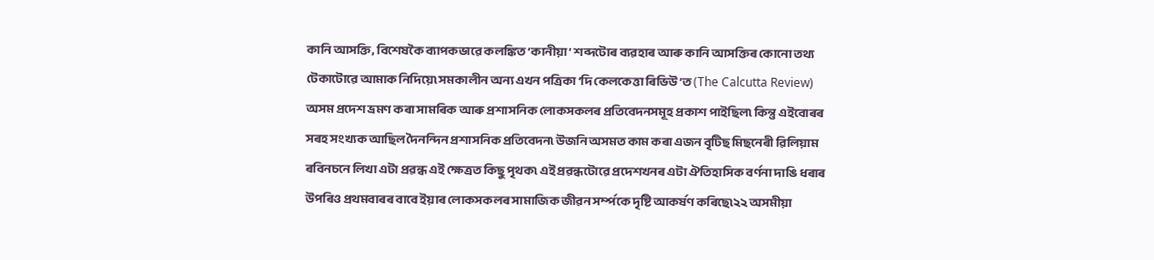কানি আসক্তি, বিশেষকৈ ব্যাপকভাৱে কলঙ্কিত ‘কানীয়া’ শব্দটোৰ ব্যৱহাৰ আৰু কানি আসক্তিৰ কোনো তথ্য টেকাটোৱে আমাক নিদিয়ে৷ সমকালীন অন্য এখন পত্রিকা ‘দি কেলকেত্তা ৰিভিউ’ত (The Calcutta Review) অসম প্ৰদেশ ভ্ৰমণ কৰা সামৰিক আৰু প্ৰশাসনিক লোকসকলৰ প্ৰতিবেদনসমূহ প্ৰকাশ পাইছিল৷ কিন্তু এইবোৰৰ সৰহ সংখ্যক আছিল দৈনন্দিন প্ৰশাসনিক প্ৰতিবেদন৷ উজনি অসমত কাম কৰা এজন বৃটিছ মিছনেৰী ৱিলিয়াম ৰবিনচনে লিখা এটা প্ৰৱন্ধ এই ক্ষেত্ৰত কিছু পৃথক৷ এই প্ৰৱন্ধটোৱে প্ৰদেশখনৰ এটা ঐতিহাসিক বৰ্ণনা দাঙি ধৰাৰ উপৰিও প্ৰথমবাৰৰ বাবে ইয়াৰ লোকসকলৰ সামাজিক জীৱন সর্ম্পকে দৃষ্টি আকৰ্ষণ কৰিছে৷২২ অসমীয়া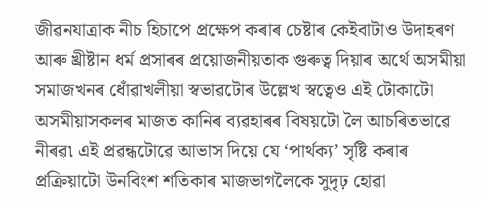জীৱনযাত্রাক নীচ হিচাপে প্ৰক্ষেপ কৰাৰ চেষ্টাৰ কেইবাটাও উদাহৰণ আৰু খ্ৰীষ্টান ধৰ্ম প্ৰসাৰৰ প্ৰয়োজনীয়তাক গুৰুত্ব দিয়াৰ অৰ্থে অসমীয়া সমাজখনৰ ধোঁৱাখলীয়া স্বভাৱটোৰ উল্লেখ স্বত্বেও এই টোকাটো অসমীয়াসকলৰ মাজত কানিৰ ব্যৱহাৰৰ বিষয়টো লৈ আচৰিতভাৱে নীৰৱ৷ এই প্ৰৱন্ধটোৱে আভাস দিয়ে যে ‘পাৰ্থক্য’ সৃষ্টি কৰাৰ প্ৰক্ৰিয়াটো উনবিংশ শতিকাৰ মাজভাগলৈকে সুদৃঢ় হোৱা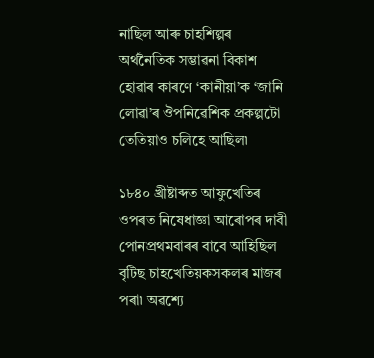নাছিল আৰু চাহশিল্পৰ অৰ্থনৈতিক সম্ভাৱনা বিকাশ হোৱাৰ কাৰণে ‘কানীয়া’ক ‘জানি লোৱা’ৰ ঔপনিৱেশিক প্ৰকল্পটো তেতিয়াও চলিহে আছিল৷

১৮৪০ খ্রীষ্টাব্দত আফুখেতিৰ ওপৰত নিষেধাজ্ঞা আৰোপৰ দাবী পোনপ্ৰথমবাৰৰ বাবে আহিছিল বৃটিছ চাহখেতিয়কসকলৰ মাজৰ পৰা৷ অৱশ্যে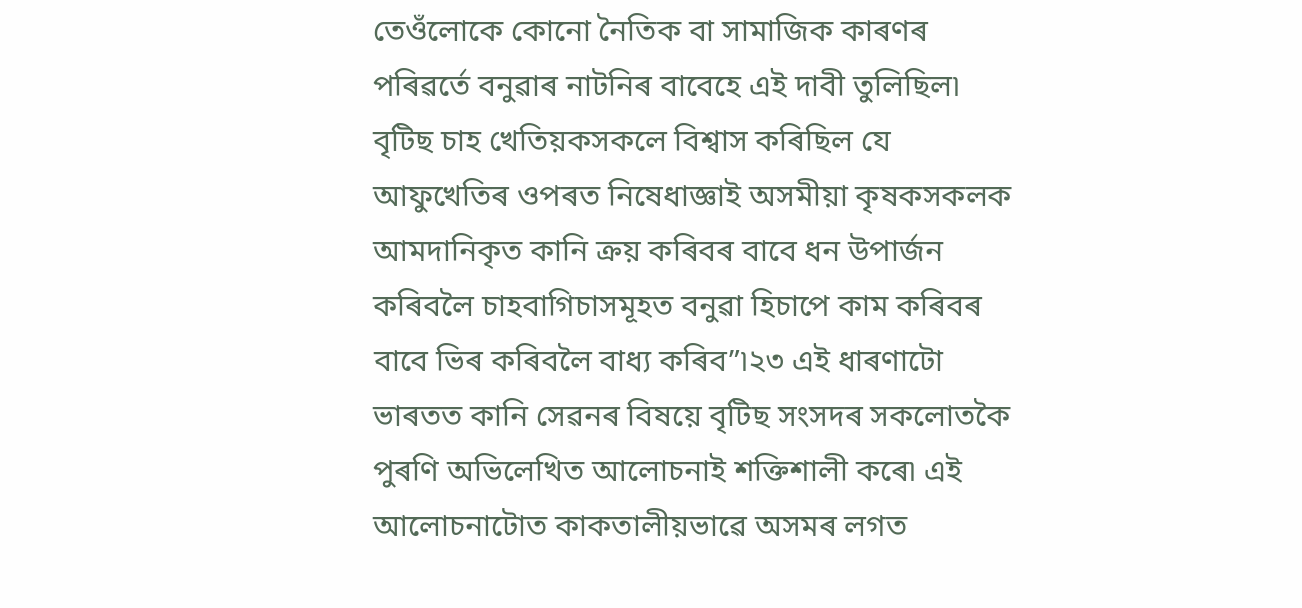তেওঁলোকে কোনো নৈতিক বা সামাজিক কাৰণৰ পৰিৱৰ্তে বনুৱাৰ নাটনিৰ বাবেহে এই দাবী তুলিছিল৷ বৃটিছ চাহ খেতিয়কসকলে বিশ্বাস কৰিছিল যে আফুখেতিৰ ওপৰত নিষেধাজ্ঞাই অসমীয়া কৃষকসকলক আমদানিকৃত কানি ক্ৰয় কৰিবৰ বাবে ধন উপাৰ্জন কৰিবলৈ চাহবাগিচাসমূহত বনুৱা হিচাপে কাম কৰিবৰ বাবে ভিৰ কৰিবলৈ বাধ্য কৰিব”৷২৩ এই ধাৰণাটো ভাৰতত কানি সেৱনৰ বিষয়ে বৃটিছ সংসদৰ সকলোতকৈ পুৰণি অভিলেখিত আলোচনাই শক্তিশালী কৰে৷ এই আলোচনাটোত কাকতালীয়ভাৱে অসমৰ লগত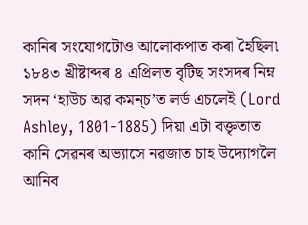কানিৰ সংযোগটোও আলোকপাত কৰা হৈছিল৷ ১৮৪৩ খ্রীষ্টাব্দৰ ৪ এপ্ৰিলত বৃটিছ সংসদৰ নিম্ন সদন ‘হাউচ অৱ কমন্‌চ’ত লর্ড এচলেই (Lord Ashley, 1801-1885) দিয়া এটা বক্তৃতাত কানি সেৱনৰ অভ্যাসে নৱজাত চাহ উদ্যোগলৈ আনিব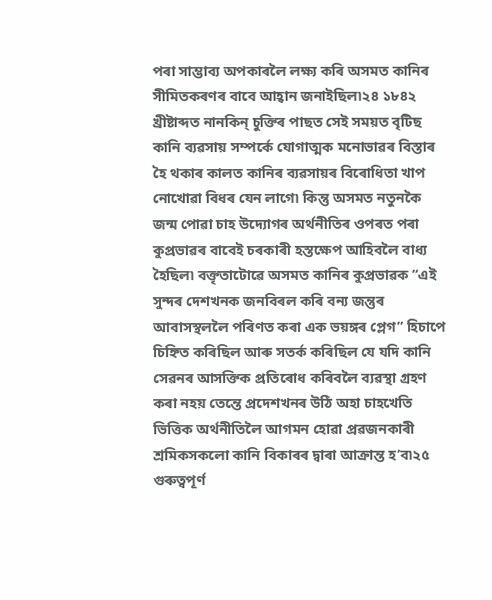পৰা সাম্ভাব্য অপকাৰলৈ লক্ষ্য কৰি অসমত কানিৰ সীমিতকৰণৰ বাবে আহ্বান জনাইছিল৷২৪ ১৮৪২ খ্রীষ্টাব্দত নানকিন্ চুক্তিৰ পাছত সেই সময়ত বৃটিছ কানি ব্যৱসায় সম্পর্কে যোগাত্মক মনোভাৱৰ বিস্তাৰ হৈ থকাৰ কালত কানিৰ ব্যৱসায়ৰ বিৰোধিতা খাপ নোখোৱা বিধৰ যেন লাগে৷ কিন্তু অসমত নতুনকৈ জন্ম পোৱা চাহ উদ্যোগৰ অৰ্থনীতিৰ ওপৰত পৰা কুপ্ৰভাৱৰ বাবেই চৰকাৰী হস্তক্ষেপ আহিবলৈ বাধ্য হৈছিল৷ বক্তৃতাটোৱে অসমত কানিৰ কুপ্ৰভাৱক “এই সুন্দৰ দেশখনক জনবিৰল কৰি বন্য জন্তুৰ আবাসস্থললৈ পৰিণত কৰা এক ভয়ঙ্গৰ প্লেগ” হিচাপে চিহ্নিত কৰিছিল আৰু সতৰ্ক কৰিছিল যে যদি কানি সেৱনৰ আসক্তিক প্ৰতিৰোধ কৰিবলৈ ব্যৱস্থা গ্ৰহণ কৰা নহয় তেন্তে প্ৰদেশখনৰ উঠি অহা চাহখেতি ভিত্তিক অর্থনীতিলৈ আগমন হোৱা প্ৰৱজনকাৰী শ্ৰমিকসকলো কানি বিকাৰৰ দ্বাৰা আক্ৰান্ত হ’ব৷২৫ গুৰুত্বপূৰ্ণ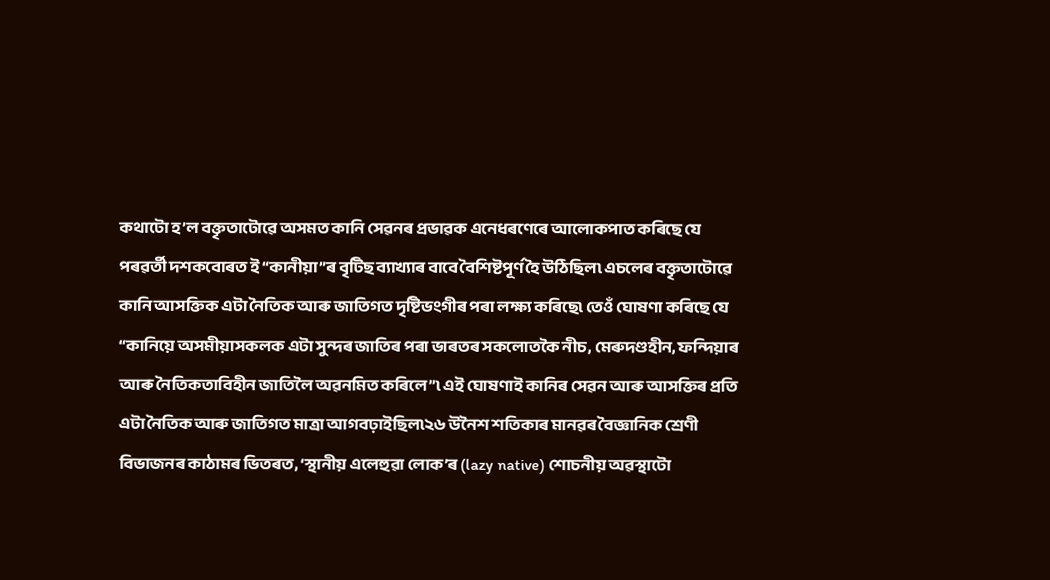কথাটো হ’ল বক্তৃতাটোৱে অসমত কানি সেৱনৰ প্ৰভাৱক এনেধৰণেৰে আলোকপাত কৰিছে যে পৰৱৰ্তী দশকবোৰত ই “কানীয়া”ৰ বৃটিছ ব্যাখ্যাৰ বাবে বৈশিষ্টপূর্ণ হৈ উঠিছিল৷ এচলেৰ বক্তৃতাটোৱে কানি আসক্তিক এটা নৈতিক আৰু জাতিগত দৃষ্টিভংগীৰ পৰা লক্ষ্য কৰিছে৷ তেওঁ ঘোষণা কৰিছে যে “কানিয়ে অসমীয়াসকলক এটা সুন্দৰ জাতিৰ পৰা ভাৰতৰ সকলোতকৈ নীচ, মেৰুদণ্ডহীন, ফন্দিয়াৰ আৰু নৈতিকতাবিহীন জাতিলৈ অৱনমিত কৰিলে”৷ এই ঘোষণাই কানিৰ সেৱন আৰু আসক্তিৰ প্ৰতি এটা নৈতিক আৰু জাতিগত মাত্রা আগবঢ়াইছিল৷২৬ উনৈশ শতিকাৰ মানৱৰ বৈজ্ঞানিক শ্রেণী বিভাজনৰ কাঠামৰ ভিতৰত, ‘স্থানীয় এলেহুৱা লোক’ৰ (lazy native) শোচনীয় অৱস্থাটো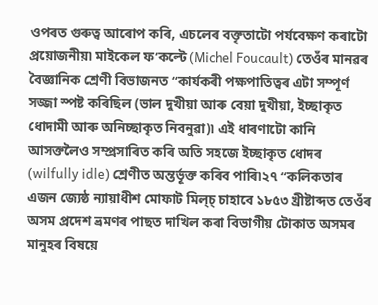ওপৰত গুৰুত্ব আৰোপ কৰি, এচলেৰ বক্তৃতাটো পৰ্যবেক্ষণ কৰাটো প্ৰয়োজনীয়৷ মাইকেল ফ’কল্টে (Michel Foucault) তেওঁৰ মানৱৰ বৈজ্ঞানিক শ্রেণী বিভাজনত “কাৰ্যকৰী পক্ষপাতিত্বৰ এটা সম্পূৰ্ণ সজ্জা স্পষ্ট কৰিছিল (ভাল দুখীয়া আৰু বেয়া দুখীয়া, ইচ্ছাকৃত ধোদামী আৰু অনিচ্ছাকৃত নিবনুৱা)৷ এই ধাৰণাটো কানি আসক্তলৈও সম্প্ৰসাৰিত কৰি অতি সহজে ইচ্ছাকৃত ধোদৰ (wilfully idle) শ্রেণীত অন্তর্ভূক্ত কৰিব পাৰি৷২৭ “কলিকতাৰ এজন জ্যেষ্ঠ ন্যায়াধীশ মোফাট মিল্‌চ্‌ চাহাবে ১৮৫৩ খ্রীষ্টাব্দত তেওঁৰ অসম প্ৰদেশ ভ্ৰমণৰ পাছত দাখিল কৰা বিভাগীয় টোকাত অসমৰ মানুহৰ বিষয়ে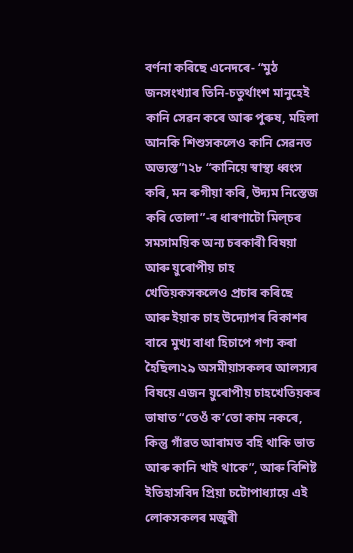বৰ্ণনা কৰিছে এনেদৰে- “মুঠ জনসংখ্যাৰ তিনি-চতুর্থাংশ মানুহেই কানি সেৱন কৰে আৰু পুৰুষ, মহিলা আনকি শিশুসকলেও কানি সেৱনত অভ্যস্ত”৷২৮ “কানিয়ে স্বাস্থ্য ধ্বংস কৰি, মন ৰুগীয়া কৰি, উদ্যম নিস্তেজ কৰি তোলা”-ৰ ধাৰণাটো মিল্‌চৰ সমসাময়িক অন্য চৰকাৰী বিষয়া আৰু য়ুৰোপীয় চাহ খেতিয়কসকলেও প্ৰচাৰ কৰিছে আৰু ইয়াক চাহ উদ্যোগৰ বিকাশৰ বাবে মুখ্য বাধা হিচাপে গণ্য কৰা হৈছিল৷২৯ অসমীয়াসকলৰ আলস্যৰ বিষয়ে এজন য়ুৰোপীয় চাহখেতিয়কৰ ভাষাত “তেওঁ ক’তো কাম নকৰে, কিন্তু গাঁৱত আৰামত বহি থাকি ভাত আৰু কানি খাই থাকে”, আৰু বিশিষ্ট ইতিহাসবিদ প্রিয়া চটোপাধ্যায়ে এই লোকসকলৰ মজুৰী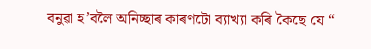বনুৱা হ’বলৈ অনিচ্ছাৰ কাৰণটো ব্যাখ্যা কৰি কৈছে যে “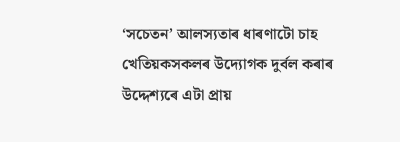‘সচেতন’ আলস্যতাৰ ধাৰণাটো চাহ খেতিয়কসকলৰ উদ্যোগক দুৰ্বল কৰাৰ উদ্দেশ্যৰে এটা প্রায়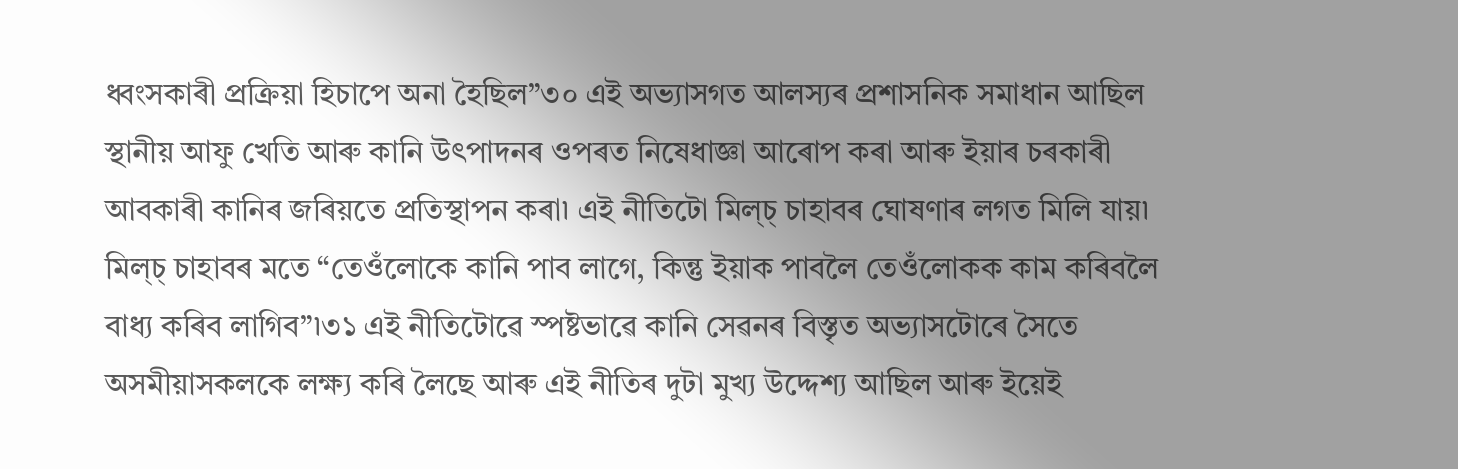ধ্বংসকাৰী প্ৰক্ৰিয়া হিচাপে অনা হৈছিল”৩০ এই অভ্যাসগত আলস্যৰ প্ৰশাসনিক সমাধান আছিল স্থানীয় আফু খেতি আৰু কানি উৎপাদনৰ ওপৰত নিষেধাজ্ঞা আৰোপ কৰা আৰু ইয়াৰ চৰকাৰী আবকাৰী কানিৰ জৰিয়তে প্ৰতিস্থাপন কৰা৷ এই নীতিটো মিল্‌চ্ চাহাবৰ ঘোষণাৰ লগত মিলি যায়৷ মিল্‌চ্‌ চাহাবৰ মতে “তেওঁলোকে কানি পাব লাগে, কিন্তু ইয়াক পাবলৈ তেওঁলোকক কাম কৰিবলৈ বাধ্য কৰিব লাগিব”৷৩১ এই নীতিটোৱে স্পষ্টভাৱে কানি সেৱনৰ বিস্তৃত অভ্যাসটোৰে সৈতে অসমীয়াসকলকে লক্ষ্য কৰি লৈছে আৰু এই নীতিৰ দুটা মুখ্য উদ্দেশ্য আছিল আৰু ইয়েই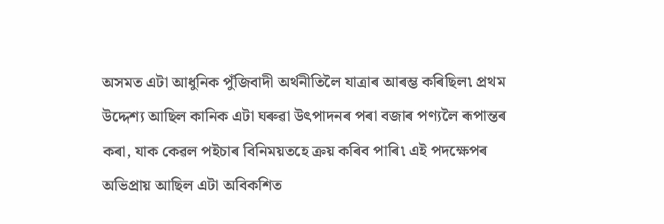অসমত এটা আধুনিক পুঁজিবাদী অর্থনীতিলৈ যাত্ৰাৰ আৰম্ভ কৰিছিল৷ প্ৰথম উদ্দেশ্য আছিল কানিক এটা ঘৰুৱা উৎপাদনৰ পৰা বজাৰ পণ্যলৈ ৰূপান্তৰ কৰা, যাক কেৱল পইচাৰ বিনিময়তহে ক্ৰয় কৰিব পাৰি৷ এই পদক্ষেপৰ অভিপ্ৰায় আছিল এটা অবিকশিত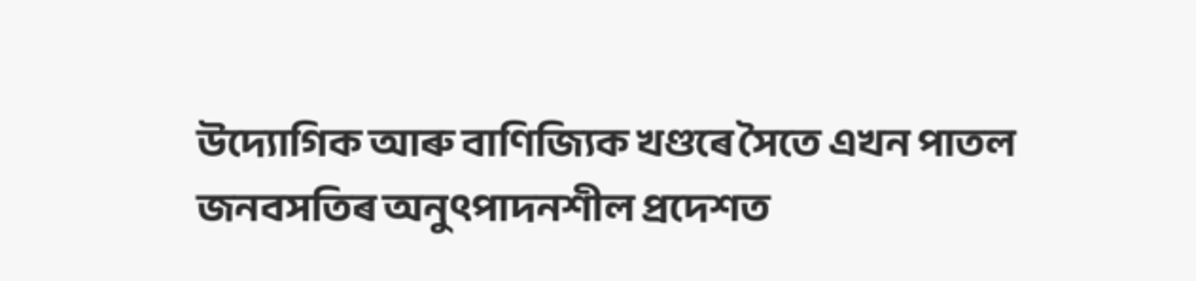উদ্যোগিক আৰু বাণিজ্যিক খণ্ডৰে সৈতে এখন পাতল জনবসতিৰ অনুৎপাদনশীল প্ৰদেশত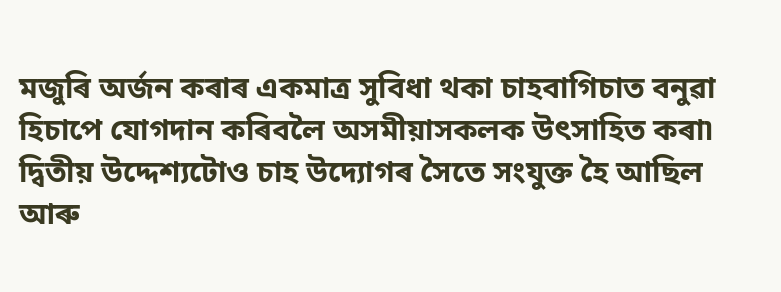মজুৰি অৰ্জন কৰাৰ একমাত্ৰ সুবিধা থকা চাহবাগিচাত বনুৱা হিচাপে যোগদান কৰিবলৈ অসমীয়াসকলক উৎসাহিত কৰা৷ দ্বিতীয় উদ্দেশ্যটোও চাহ উদ্যোগৰ সৈতে সংযুক্ত হৈ আছিল আৰু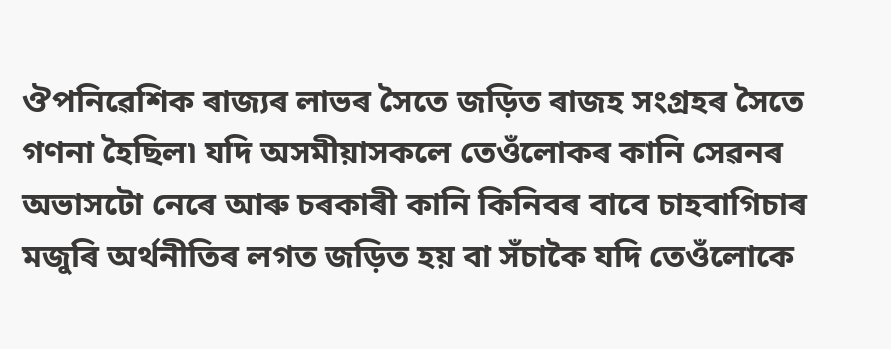ঔপনিৱেশিক ৰাজ্যৰ লাভৰ সৈতে জড়িত ৰাজহ সংগ্ৰহৰ সৈতে গণনা হৈছিল৷ যদি অসমীয়াসকলে তেওঁলোকৰ কানি সেৱনৰ অভাসটো নেৰে আৰু চৰকাৰী কানি কিনিবৰ বাবে চাহবাগিচাৰ মজুৰি অৰ্থনীতিৰ লগত জড়িত হয় বা সঁচাকৈ যদি তেওঁলোকে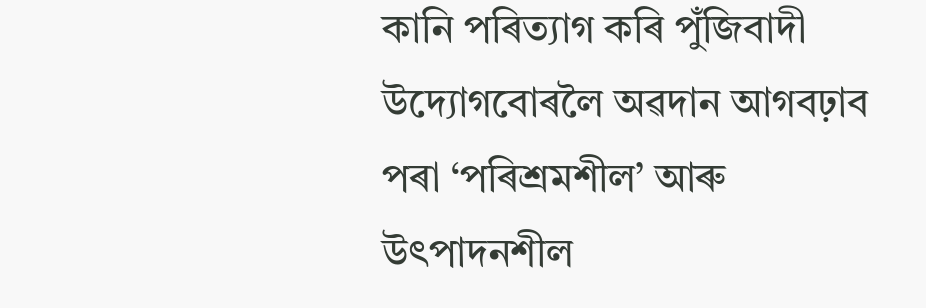কানি পৰিত্যাগ কৰি পুঁজিবাদী উদ্যোগবোৰলৈ অৱদান আগবঢ়াব পৰা ‘পৰিশ্ৰমশীল’ আৰু উৎপাদনশীল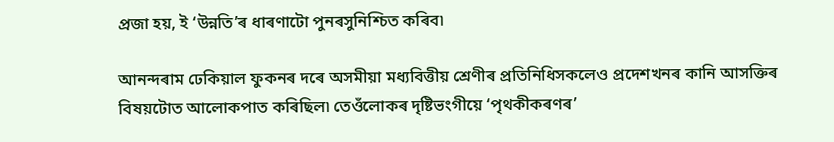প্ৰজা হয়, ই ‘উন্নতি’ৰ ধাৰণাটো পুনৰসুনিশ্চিত কৰিব৷

আনন্দৰাম ঢেকিয়াল ফুকনৰ দৰে অসমীয়া মধ্যবিত্তীয় শ্রেণীৰ প্ৰতিনিধিসকলেও প্ৰদেশখনৰ কানি আসক্তিৰ বিষয়টোত আলোকপাত কৰিছিল৷ তেওঁলোকৰ দৃষ্টিভংগীয়ে ‘পৃথকীকৰণৰ’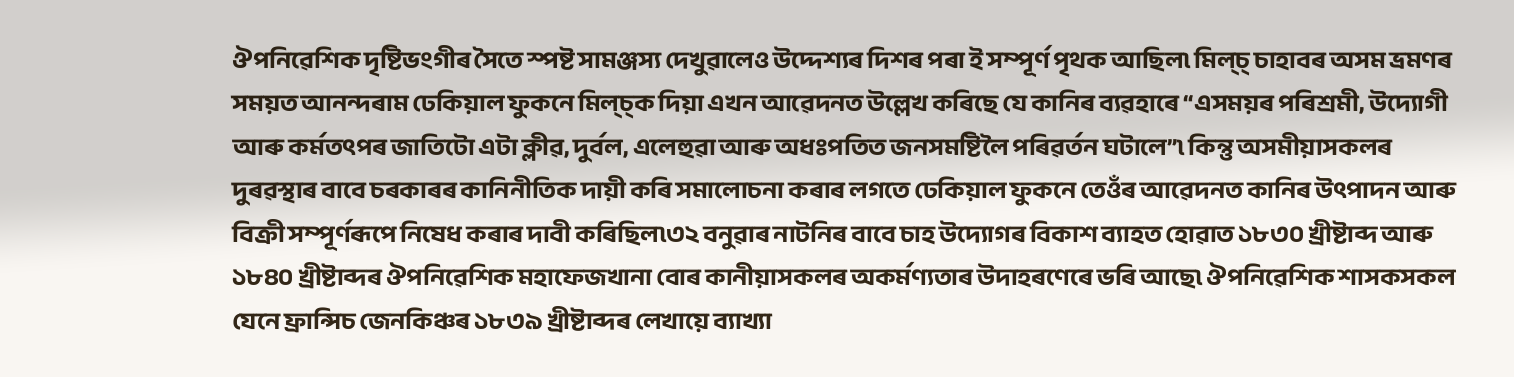ঔপনিৱেশিক দৃষ্টিভংগীৰ সৈতে স্পষ্ট সামঞ্জস্য দেখুৱালেও উদ্দেশ্যৰ দিশৰ পৰা ই সম্পূর্ণ পৃথক আছিল৷ মিল্‌চ্‌ চাহাবৰ অসম ভ্ৰমণৰ সময়ত আনন্দৰাম ঢেকিয়াল ফুকনে মিল্‌চ্‌ক দিয়া এখন আৱেদনত উল্লেখ কৰিছে যে কানিৰ ব্যৱহাৰে “এসময়ৰ পৰিশ্ৰমী, উদ্যোগী আৰু কৰ্মতৎপৰ জাতিটো এটা ক্লীৱ, দুর্বল, এলেহুৱা আৰু অধঃপতিত জনসমষ্টিলৈ পৰিৱৰ্তন ঘটালে”৷ কিন্তু অসমীয়াসকলৰ দুৰৱস্থাৰ বাবে চৰকাৰৰ কানিনীতিক দায়ী কৰি সমালোচনা কৰাৰ লগতে ঢেকিয়াল ফুকনে তেওঁৰ আৱেদনত কানিৰ উৎপাদন আৰু বিক্ৰী সম্পূৰ্ণৰূপে নিষেধ কৰাৰ দাবী কৰিছিল৷৩২ বনুৱাৰ নাটনিৰ বাবে চাহ উদ্যোগৰ বিকাশ ব্যাহত হোৱাত ১৮৩০ খ্রীষ্টাব্দ আৰু ১৮৪০ খ্রীষ্টাব্দৰ ঔপনিৱেশিক মহাফেজখানা বোৰ কানীয়াসকলৰ অকর্মণ্যতাৰ উদাহৰণেৰে ভৰি আছে৷ ঔপনিৱেশিক শাসকসকল যেনে ফ্রান্সিচ জেনকিঞ্চৰ ১৮৩৯ খ্রীষ্টাব্দৰ লেখায়ে ব্যাখ্যা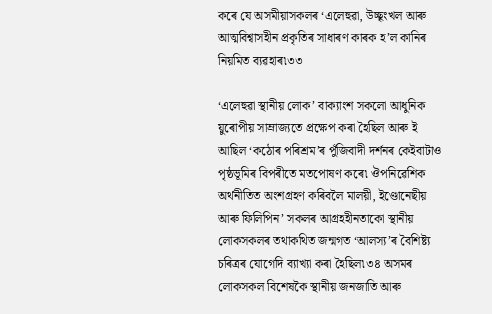কৰে যে অসমীয়াসকলৰ ‘এলেহুৱা, উচ্ছৃংখল আৰু আত্মবিশ্বাসহীন প্ৰকৃতিৰ সাধাৰণ কাৰক হ’ল কানিৰ নিয়মিত ব্যৱহাৰ৷৩৩

‘এলেহুৱা স্থানীয় লোক’ বাক্যাংশ সকলো আধুনিক য়ুৰোপীয় সাম্রাজ্যতে প্ৰক্ষেপ কৰা হৈছিল আৰু ই আছিল ‘কঠোৰ পৰিশ্ৰম’ৰ পুঁজিবাদী দৰ্শনৰ কেইবাটাও পৃষ্ঠভূমিৰ বিপৰীতে মতপোষণ কৰে৷ ঔপনিৱেশিক অর্থনীতিত অংশগ্ৰহণ কৰিবলৈ মালয়ী, ইণ্ডোনেছীয় আৰু ফিলিপিন’ সকলৰ আগ্ৰহহীনতাকো স্থানীয় লোকসকলৰ তথাকথিত জন্মগত ‘আলস্য’ৰ বৈশিষ্ট্য চৰিত্ৰৰ যোগেদি ব্যাখ্যা কৰা হৈছিল৷৩৪ অসমৰ লোকসকল বিশেষকৈ স্থানীয় জনজাতি আৰু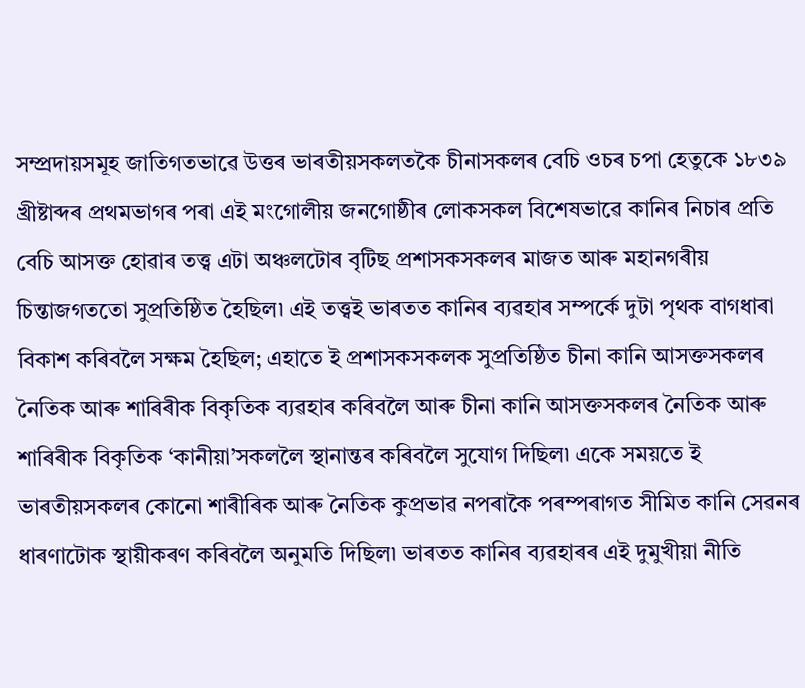সম্প্ৰদায়সমূহ জাতিগতভাৱে উত্তৰ ভাৰতীয়সকলতকৈ চীনাসকলৰ বেচি ওচৰ চপা হেতুকে ১৮৩৯ খ্রীষ্টাব্দৰ প্ৰথমভাগৰ পৰা এই মংগোলীয় জনগোষ্ঠীৰ লোকসকল বিশেষভাৱে কানিৰ নিচাৰ প্ৰতি বেচি আসক্ত হোৱাৰ তত্ত্ব এটা অঞ্চলটোৰ বৃটিছ প্ৰশাসকসকলৰ মাজত আৰু মহানগৰীয় চিন্তাজগততো সুপ্ৰতিষ্ঠিত হৈছিল৷ এই তত্ত্বই ভাৰতত কানিৰ ব্যৱহাৰ সম্পর্কে দুটা পৃথক বাগধাৰা বিকাশ কৰিবলৈ সক্ষম হৈছিল; এহাতে ই প্ৰশাসকসকলক সুপ্ৰতিষ্ঠিত চীনা কানি আসক্তসকলৰ নৈতিক আৰু শাৰিৰীক বিকৃতিক ব্যৱহাৰ কৰিবলৈ আৰু চীনা কানি আসক্তসকলৰ নৈতিক আৰু শাৰিৰীক বিকৃতিক ‘কানীয়া’সকললৈ স্থানান্তৰ কৰিবলৈ সুযোগ দিছিল৷ একে সময়তে ই ভাৰতীয়সকলৰ কোনো শাৰীৰিক আৰু নৈতিক কুপ্ৰভাৱ নপৰাকৈ পৰম্পৰাগত সীমিত কানি সেৱনৰ ধাৰণাটোক স্থায়ীকৰণ কৰিবলৈ অনুমতি দিছিল৷ ভাৰতত কানিৰ ব্যৱহাৰৰ এই দুমুখীয়া নীতি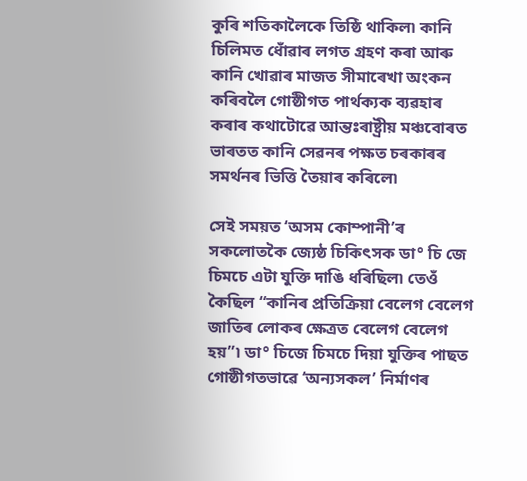কুৰি শতিকালৈকে তিষ্ঠি থাকিল৷ কানি চিলিমত ধোঁৱাৰ লগত গ্ৰহণ কৰা আৰু কানি খোৱাৰ মাজত সীমাৰেখা অংকন কৰিবলৈ গোষ্ঠীগত পার্থক্যক ব্যৱহাৰ কৰাৰ কথাটোৱে আন্তঃৰাষ্ট্ৰীয় মঞ্চবোৰত ভাৰতত কানি সেৱনৰ পক্ষত চৰকাৰৰ সমৰ্থনৰ ভিত্তি তৈয়াৰ কৰিলে৷

সেই সময়ত ‘অসম কোম্পানী’ৰ সকলোতকৈ জ্যেষ্ঠ চিকিৎসক ডা° চি জে চিমচে এটা যুক্তি দাঙি ধৰিছিল৷ তেওঁ কৈছিল “কানিৰ প্ৰতিক্রিয়া বেলেগ বেলেগ জাতিৰ লোকৰ ক্ষেত্ৰত বেলেগ বেলেগ হয়”৷ ডা° চিজে চিমচে দিয়া যুক্তিৰ পাছত গোষ্ঠীগতভাৱে ‘অন্যসকল’ নিৰ্মাণৰ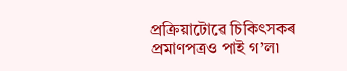প্ৰক্ৰিয়াটোৱে চিকিৎসকৰ প্ৰমাণপত্ৰও পাই গ’ল৷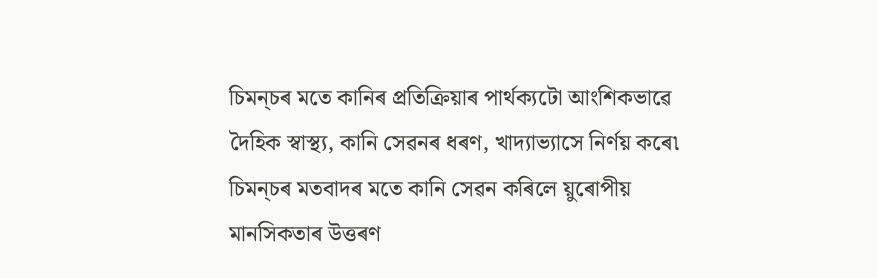চিমন্‌চৰ মতে কানিৰ প্ৰতিক্ৰিয়াৰ পাৰ্থক্যটো আংশিকভাৱে দৈহিক স্বাস্থ্য, কানি সেৱনৰ ধৰণ, খাদ্যাভ্যাসে নির্ণয় কৰে৷ চিমন্‌চৰ মতবাদৰ মতে কানি সেৱন কৰিলে য়ুৰোপীয় মানসিকতাৰ উত্তৰণ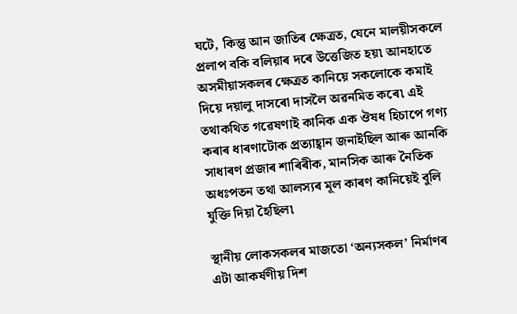ঘটে, কিন্তু আন জাতিৰ ক্ষেত্ৰত, যেনে মালয়ীসকলে প্ৰলাপ বকি বলিয়াৰ দৰে উত্তেজিত হয়৷ আনহাতে অসমীয়াসকলৰ ক্ষেত্ৰত কানিয়ে সকলোকে কমাই দিয়ে দয়ালু দাসৰো দাসলৈ অৱনমিত কৰে৷ এই তথাকথিত গৱেষণাই কানিক এক ঔষধ হিচাপে গণ্য কৰাৰ ধাৰণাটোক প্ৰত্যাহ্বান জনাইছিল আৰু আনকি সাধাৰণ প্ৰজাৰ শাৰিৰীক, মানসিক আৰু নৈতিক অধঃপতন তথা আলস্যৰ মূল কাৰণ কানিয়েই বুলি যুক্তি দিয়া হৈছিল৷

স্থানীয় লোকসকলৰ মাজতো ‘অন্যসকল’ নিৰ্মাণৰ এটা আকর্ষণীয় দিশ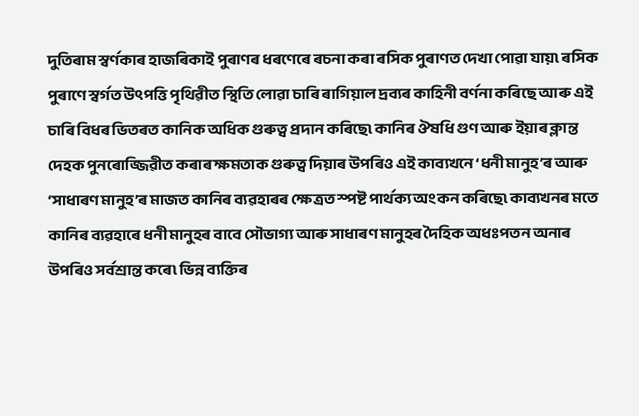দুতিৰাম স্বৰ্ণকাৰ হাজৰিকাই পুৰাণৰ ধৰণেৰে ৰচনা কৰা ৰসিক পুৰাণত দেখা পোৱা যায়৷ ৰসিক পুৰাণে স্বৰ্গত উৎপত্তি পৃথিৱীত স্থিতি লোৱা চাৰি ৰাগিয়াল দ্ৰব্যৰ কাহিনী বৰ্ণনা কৰিছে আৰু এই চাৰি বিধৰ ভিতৰত কানিক অধিক গুৰুত্ব প্ৰদান কৰিছে৷ কানিৰ ঔষধি গুণ আৰু ইয়াৰ ক্লান্ত দেহক পুনৰোজ্জিৱীত কৰাৰ ক্ষমতাক গুৰুত্ব দিয়াৰ উপৰিও এই কাব্যখনে ‘ধনী মানুহ’ৰ আৰু ‘সাধাৰণ মানুহ’ৰ মাজত কানিৰ ব্যৱহাৰৰ ক্ষেত্ৰত স্পষ্ট পার্থক্য অংকন কৰিছে৷ কাব্যখনৰ মতে কানিৰ ব্যৱহাৰে ধনী মানুহৰ বাবে সৌভাগ্য আৰু সাধাৰণ মানুহৰ দৈহিক অধঃপতন অনাৰ উপৰিও সৰ্বশ্ৰান্ত কৰে৷ ভিন্ন ব্যক্তিৰ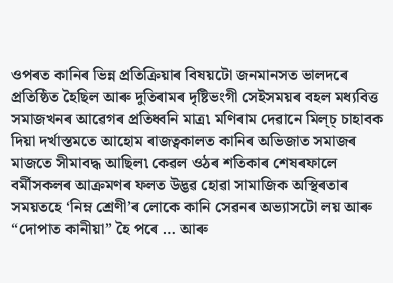ওপৰত কানিৰ ভিন্ন প্ৰতিক্ৰিয়াৰ বিষয়টো জনমানসত ভালদৰে প্ৰতিষ্ঠিত হৈছিল আৰু দুতিৰামৰ দৃষ্টিভংগী সেইসময়ৰ বহল মধ্যবিত্ত সমাজখনৰ আৱেগৰ প্ৰতিধ্বনি মাত্ৰ৷ মণিৰাম দেৱানে মিল্‌চ্‌ চাহাবক দিয়া দর্খাস্তমতে আহোম ৰাজত্বকালত কানিৰ অভিজাত সমাজৰ মাজতে সীমাবদ্ধ আছিল৷ কেৱল ওঠৰ শতিকাৰ শেষৰফালে বৰ্মীসকলৰ আক্ৰমণৰ ফলত উদ্ভৱ হোৱা সামাজিক অস্থিৰতাৰ সময়তহে ‘নিম্ন শ্রেণী’ৰ লোকে কানি সেৱনৰ অভ্যাসটো লয় আৰু “দোপাত কানীয়া” হৈ পৰে … আৰু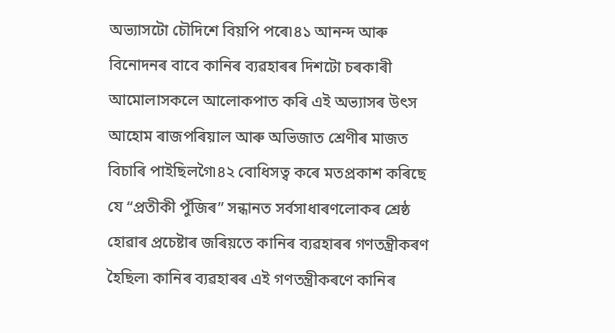অভ্যাসটো চৌদিশে বিয়পি পৰে৷৪১ আনন্দ আৰু বিনোদনৰ বাবে কানিৰ ব্যৱহাৰৰ দিশটো চৰকাৰী আমোলাসকলে আলোকপাত কৰি এই অভ্যাসৰ উৎস আহোম ৰাজপৰিয়াল আৰু অভিজাত শ্ৰেণীৰ মাজত বিচাৰি পাইছিলগৈ৷৪২ বোধিসত্ব কৰে মতপ্ৰকাশ কৰিছে যে “প্ৰতীকী পুঁজিৰ” সন্ধানত সৰ্বসাধাৰণলোকৰ শ্ৰেষ্ঠ হোৱাৰ প্ৰচেষ্টাৰ জৰিয়তে কানিৰ ব্যৱহাৰৰ গণতন্ত্ৰীকৰণ হৈছিল৷ কানিৰ ব্যৱহাৰৰ এই গণতন্ত্ৰীকৰণে কানিৰ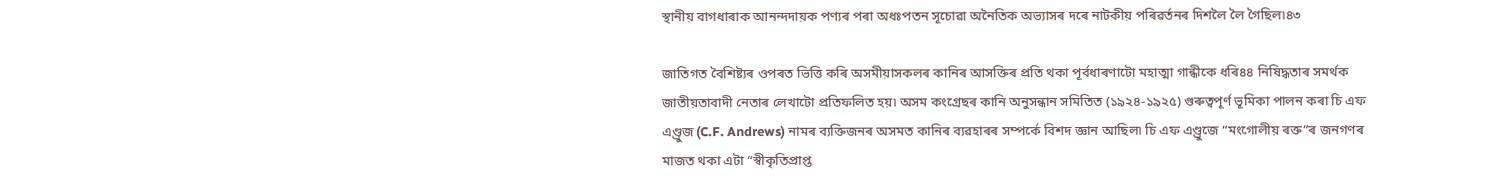স্থানীয় বাগধাৰাক আনন্দদায়ক পণ্যৰ পৰা অধঃপতন সূচোৱা অনৈতিক অভ্যাসৰ দৰে নাটকীয় পৰিৱৰ্তনৰ দিশলৈ লৈ গৈছিল৷৪৩

জাতিগত বৈশিষ্ট্যৰ ওপৰত ভিত্তি কৰি অসমীয়াসকলৰ কানিৰ আসক্তিৰ প্ৰতি থকা পূৰ্বধাৰণাটো মহাত্মা গান্ধীকে ধৰি৪৪ নিষিদ্ধতাৰ সমৰ্থক জাতীয়তাবাদী নেতাৰ লেখাটো প্ৰতিফলিত হয়৷ অসম কংগ্ৰেছৰ কানি অনুসন্ধান সমিতিত (১৯২৪-১৯২৫) গুৰুত্বপূৰ্ণ ভূমিকা পালন কৰা চি এফ এণ্ড্ৰুজ (C.F. Andrews) নামৰ ব্যক্তিজনৰ অসমত কানিৰ ব্যৱহাৰৰ সম্পর্কে বিশদ জ্ঞান আছিল৷ চি এফ এণ্ড্ৰুজে “মংগোলীয় ৰক্ত”ৰ জনগণৰ মাজত থকা এটা “স্বীকৃতিপ্রাপ্ত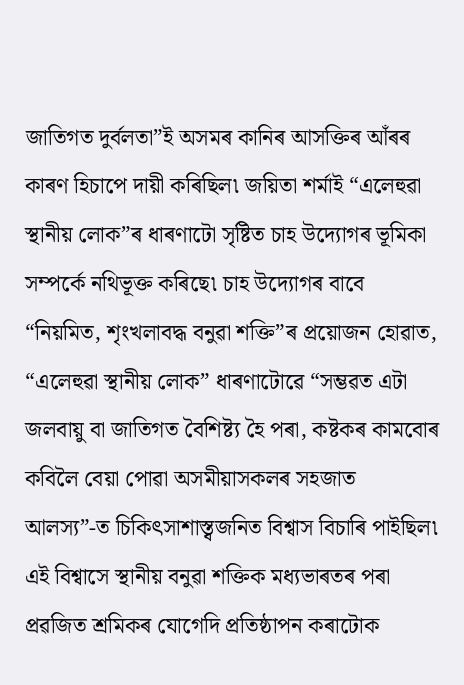জাতিগত দুর্বলতা”ই অসমৰ কানিৰ আসক্তিৰ আঁৰৰ কাৰণ হিচাপে দায়ী কৰিছিল৷ জয়িতা শর্মাই “এলেহুৱা স্থানীয় লোক”ৰ ধাৰণাটো সৃষ্টিত চাহ উদ্যোগৰ ভূমিকা সম্পর্কে নথিভূক্ত কৰিছে৷ চাহ উদ্যোগৰ বাবে “নিয়মিত, শৃংখলাবদ্ধ বনুৱা শক্তি”ৰ প্ৰয়োজন হোৱাত, “এলেহুৱা স্থানীয় লোক” ধাৰণাটোৱে “সম্ভৱত এটা জলবায়ু বা জাতিগত বৈশিষ্ট্য হৈ পৰা, কষ্টকৰ কামবোৰ কবিলৈ বেয়া পোৱা অসমীয়াসকলৰ সহজাত আলস্য”-ত চিকিৎসাশাস্ত্ৱজনিত বিশ্বাস বিচাৰি পাইছিল৷ এই বিশ্বাসে স্থানীয় বনুৱা শক্তিক মধ্যভাৰতৰ পৰা প্ৰৱজিত শ্ৰমিকৰ যোগেদি প্ৰতিষ্ঠাপন কৰাটোক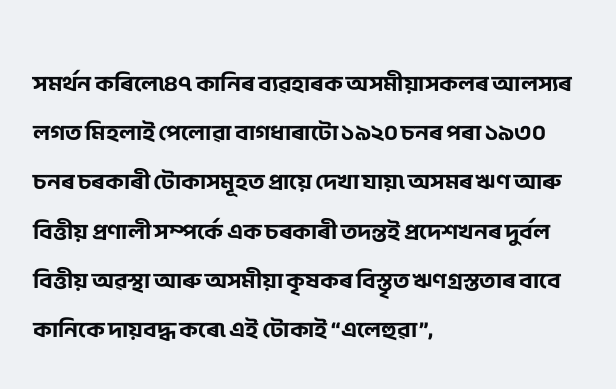সমৰ্থন কৰিলে৷৪৭ কানিৰ ব্যৱহাৰক অসমীয়াসকলৰ আলস্যৰ লগত মিহলাই পেলোৱা বাগধাৰাটো ১৯২০ চনৰ পৰা ১৯৩০ চনৰ চৰকাৰী টোকাসমূহত প্রায়ে দেখা যায়৷ অসমৰ ঋণ আৰু বিত্তীয় প্ৰণালী সম্পর্কে এক চৰকাৰী তদন্তই প্ৰদেশখনৰ দুৰ্বল বিত্তীয় অৱস্থা আৰু অসমীয়া কৃষকৰ বিস্তৃত ঋণগ্ৰস্ততাৰ বাবে কানিকে দায়বদ্ধ কৰে৷ এই টোকাই “এলেহুৱা”,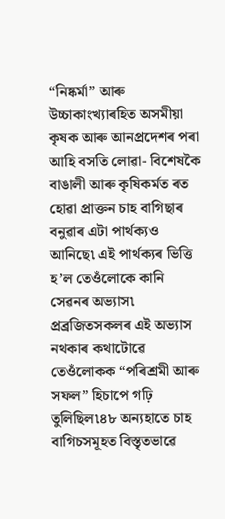“নিষ্কর্মা” আৰু উচ্চাকাংখ্যাৰহিত অসমীয়া কৃষক আৰু আনপ্ৰদেশৰ পৰা আহি বসতি লোৱা- বিশেষকৈ বাঙালী আৰু কৃষিকৰ্মত ৰত হোৱা প্রাক্তন চাহ বাগিছাৰ বনুৱাৰ এটা পাৰ্থক্যও আনিছে৷ এই পাৰ্থক্যৰ ভিত্তি হ’ল তেওঁলোকে কানি সেৱনৰ অভ্যাস৷ প্ৰব্ৰজিতসকলৰ এই অভ্যাস নথকাৰ কথাটোৱে তেওঁলোকক “পৰিশ্ৰমী আৰু সফল” হিচাপে গঢ়ি তুলিছিল৷৪৮ অন্যহাতে চাহ বাগিচসমূহত বিস্তৃতভাৱে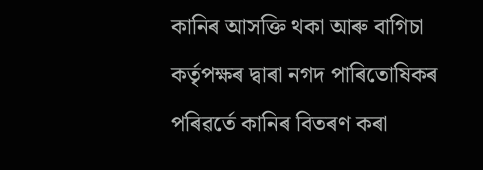কানিৰ আসক্তি থকা আৰু বাগিচা কর্তৃপক্ষৰ দ্বাৰা নগদ পাৰিতোষিকৰ পৰিৱৰ্তে কানিৰ বিতৰণ কৰা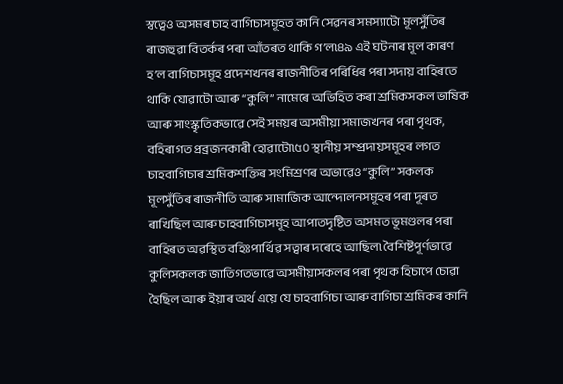স্বত্বেও অসমৰ চাহ বাগিচাসমূহত কানি সেৱনৰ সমস্যাটো মূলসুঁতিৰ ৰাজহুৱা বিতৰ্কৰ পৰা আঁতৰত থাকি গ’ল৷৪৯ এই ঘটনাৰ মূল কাৰণ হ’ল বাগিচাসমূহ প্ৰদেশখনৰ ৰাজনীতিৰ পৰিধিৰ পৰা সদায় বাহিৰতে থাকি যোৱাটো আৰু “কুলি” নামেৰে অভিহিত কৰা শ্ৰমিকসকল ভাষিক আৰু সাংস্কৃতিকভাৱে সেই সময়ৰ অসমীয়া সমাজখনৰ পৰা পৃথক, বহিৰাগত প্ৰব্ৰজনকাৰী হোৱাটো৷৫০ স্থানীয় সম্প্ৰদায়সমূহৰ লগত চাহবাগিচাৰ শ্ৰমিকশক্তিৰ সংমিশ্ৰণৰ অভাৱেও “কুলি” সকলক মূলসুঁতিৰ ৰাজনীতি আৰু সামাজিক আন্দোলনসমূহৰ পৰা দূৰত ৰাখিছিল আৰু চাহবাগিচাসমূহ আপাতদৃষ্টিত অসমত ভূমণ্ডলৰ পৰা বাহিৰত অৱস্থিত বহিঃপার্থিৱ সত্বাৰ দৰেহে আছিল৷ বৈশিষ্টপূর্ণভাৱে কুলিসকলক জাতিগতভাৱে অসমীয়াসকলৰ পৰা পৃথক হিচাপে চোৱা হৈছিল আৰু ইয়াৰ অর্থ এয়ে যে চাহবাগিচা আৰু বাগিচা শ্ৰমিকৰ কানি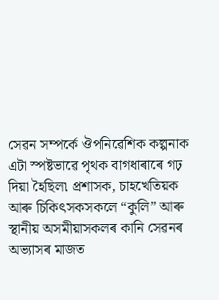সেৱন সম্পর্কে ঔপনিৱেশিক কল্পনাক এটা স্পষ্টভাৱে পৃথক বাগধাৰাৰে গঢ় দিয়া হৈছিল৷ প্ৰশাসক, চাহখেতিয়ক আৰু চিকিৎসকসকলে “কুলি” আৰু স্থানীয় অসমীয়াসকলৰ কানি সেৱনৰ অভ্যাসৰ মাজত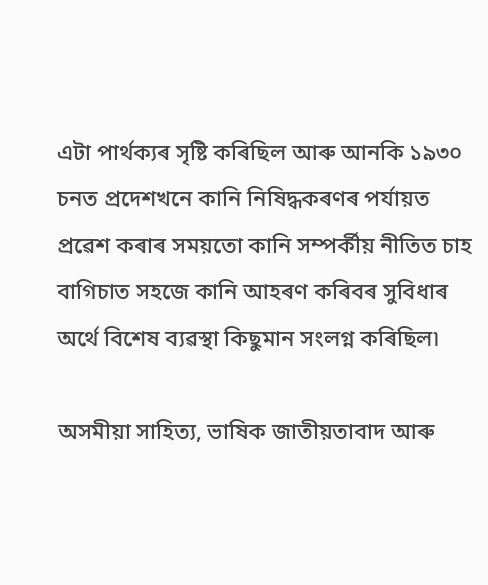এটা পাৰ্থক্যৰ সৃষ্টি কৰিছিল আৰু আনকি ১৯৩০ চনত প্ৰদেশখনে কানি নিষিদ্ধকৰণৰ পৰ্যায়ত প্ৰৱেশ কৰাৰ সময়তো কানি সম্পর্কীয় নীতিত চাহ বাগিচাত সহজে কানি আহৰণ কৰিবৰ সুবিধাৰ অৰ্থে বিশেষ ব্যৱস্থা কিছুমান সংলগ্ন কৰিছিল৷

অসমীয়া সাহিত্য, ভাষিক জাতীয়তাবাদ আৰু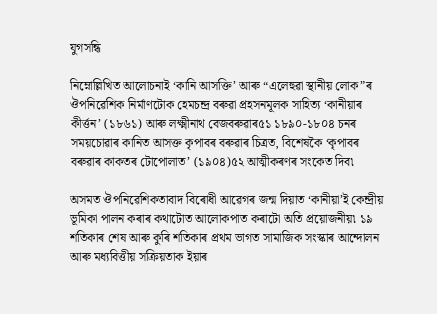যুগসন্ধি

নিম্নোল্লিখিত আলোচনাই ‘কানি আসক্তি’ আৰু “এলেহুৱা স্থানীয় লোক”ৰ ঔপনিৱেশিক নির্মাণটোক হেমচন্দ্ৰ বৰুৱা প্ৰহসনমূলক সাহিত্য ‘কানীয়াৰ কীৰ্ত্তন’ (১৮৬১) আৰু লক্ষ্মীনাথ বেজবৰুৱাৰ৫১ ১৮৯০-১৮০৪ চনৰ সময়চোৱাৰ কানিত আসক্ত কৃপাবৰ বৰুৱাৰ চিত্ৰত, বিশেষকৈ ‘কৃপাবৰ বৰুৱাৰ কাকতৰ টোপোলাত’ (১৯০৪)৫২ আত্মীকৰণৰ সংকেত দিব৷

অসমত ঔপনিৱেশিকতাবাদ বিৰোধী আৱেগৰ জন্ম দিয়াত ‘কানীয়া’ই কেন্দ্রীয় ভূমিকা পালন কৰাৰ কথাটোত আলোকপাত কৰাটো অতি প্ৰয়োজনীয়৷ ১৯ শতিকাৰ শেষ আৰু কুৰি শতিকাৰ প্ৰথম ভাগত সামাজিক সংস্কাৰ আন্দোলন আৰু মধ্যবিত্তীয় সক্রিয়তাক ইয়াৰ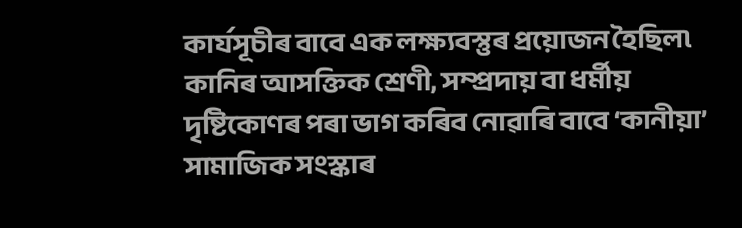কাৰ্যসূচীৰ বাবে এক লক্ষ্যবস্তুৰ প্ৰয়োজন হৈছিল৷ কানিৰ আসক্তিক শ্রেণী, সম্প্ৰদায় বা ধর্মীয় দৃষ্টিকোণৰ পৰা ভাগ কৰিব নোৱাৰি বাবে ‘কানীয়া’ সামাজিক সংস্কাৰ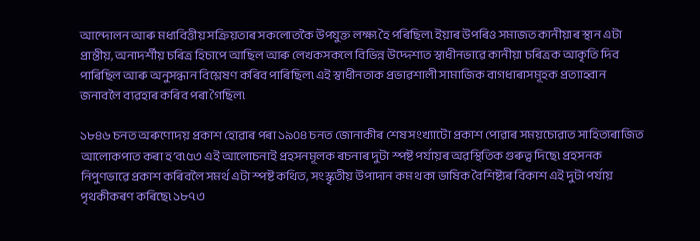আন্দোলন আৰু মধ্যবিত্তীয় সক্ৰিয়তাৰ সকলোতকৈ উপযুক্ত লক্ষ্য হৈ পৰিছিল৷ ইয়াৰ উপৰিও সমাজত কানীয়াৰ স্থান এটা প্রান্তীয়, অনাদর্শীয় চৰিত্ৰ হিচাপে আছিল আৰু লেখকসকলে বিভিন্ন উদ্দেশ্যত স্বাধীনভাৱে কানীয়া চৰিত্ৰক আকৃতি দিব পাৰিছিল আৰু অনুসন্ধান বিশ্লেষণ কৰিব পাৰিছিল৷ এই স্বাধীনতাক প্ৰভাৱশালী সামাজিক বাগধাৰাসমূহক প্ৰত্যাহ্বান জনাবলৈ ব্যৱহাৰ কৰিব পৰা গৈছিল৷

১৮৪৬ চনত অৰুণোদয় প্ৰকাশ হোৱাৰ পৰা ১৯০৪ চনত জোনাকীৰ শেষ সংখ্যাটো প্ৰকাশ পোৱাৰ সময়চোৱাত সাহিত্যৰাজিত আলোকপাত কৰা হ’ব৷৫৩ এই আলোচনাই প্ৰহসনমূলক ৰচনাৰ দুটা স্পষ্ট পৰ্যায়ৰ অৱস্থিতিক গুৰুত্ব দিছে৷ প্ৰহসনক নিপুণভাৱে প্ৰকাশ কৰিবলৈ সমৰ্থ এটা স্পষ্ট কথিত, সংস্কৃতীয় উপাদান কম থকা ভাষিক বৈশিষ্ট্যৰ বিকাশ এই দুটা পর্যায় পৃথকীকৰণ কৰিছে৷ ১৮৭৩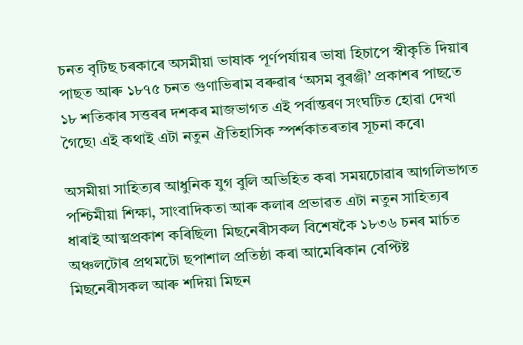চনত বৃটিছ চৰকাৰে অসমীয়া ভাষাক পূৰ্ণপৰ্যায়ৰ ভাষা হিচাপে স্বীকৃতি দিয়াৰ পাছত আৰু ১৮৭৫ চনত গুণাভিৰাম বৰুৱাৰ ‘অসম বুৰঞ্জী’ প্ৰকাশৰ পাছতে ১৮ শতিকাৰ সত্তৰৰ দশকৰ মাজভাগত এই পৰ্বান্তৰণ সংঘটিত হোৱা দেখা গৈছে৷ এই কথাই এটা নতুন ঐতিহাসিক স্পৰ্শকাতৰতাৰ সূচনা কৰে৷

অসমীয়া সাহিত্যৰ আধুনিক যুগ বুলি অভিহিত কৰা সময়চোৱাৰ আগলিভাগত পশ্চিমীয়া শিক্ষা, সাংবাদিকতা আৰু কলাৰ প্ৰভাৱত এটা নতুন সাহিত্যৰ ধাৰাই আত্মপ্ৰকাশ কৰিছিল৷ মিছনেৰীসকল বিশেষকৈ ১৮৩৬ চনৰ মাৰ্চত অঞ্চলটোৰ প্ৰথমটো ছপাশাল প্ৰতিষ্ঠা কৰা আমেৰিকান বেপ্টিষ্ট মিছনেৰীসকল আৰু শদিয়া মিছন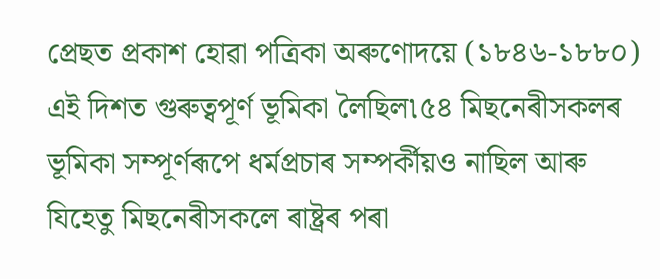প্রেছত প্ৰকাশ হোৱা পত্রিকা অৰুণোদয়ে (১৮৪৬-১৮৮০) এই দিশত গুৰুত্বপূৰ্ণ ভূমিকা লৈছিল৷৫৪ মিছনেৰীসকলৰ ভূমিকা সম্পূৰ্ণৰূপে ধৰ্মপ্ৰচাৰ সম্পৰ্কীয়ও নাছিল আৰু যিহেতু মিছনেৰীসকলে ৰাষ্ট্ৰৰ পৰা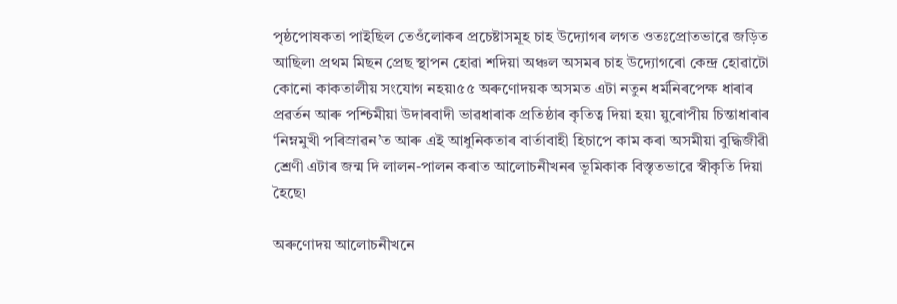পৃষ্ঠপোষকতা পাইছিল তেওঁলোকৰ প্ৰচেষ্টাসমূহ চাহ উদ্যোগৰ লগত ওতঃপ্রোতভাৱে জড়িত আছিল৷ প্ৰথম মিছন প্রেছ স্থাপন হোৱা শদিয়া অঞ্চল অসমৰ চাহ উদ্যোগৰো কেন্দ্ৰ হোৱাটো কোনো কাকতালীয় সংযোগ নহয়৷৫৫ অৰুণোদয়ক অসমত এটা নতুন ধৰ্মনিৰপেক্ষ ধাৰাৰ প্ৰৱৰ্তন আৰু পশ্চিমীয়া উদাৰবাদী ভাৱধাৰাক প্ৰতিষ্ঠাৰ কৃতিত্ব দিয়া হয়৷ য়ুৰোপীয় চিন্তাধাৰাৰ ‘নিম্নমুখী পৰিস্ৰাৱন’ত আৰু এই আধুনিকতাৰ বাৰ্তাবাহী হিচাপে কাম কৰা অসমীয়া বুদ্ধিজীৱী শ্রেণী এটাৰ জন্ম দি লালন-পালন কৰাত আলোচনীখনৰ ভূমিকাক বিস্তৃতভাৱে স্বীকৃতি দিয়া হৈছে৷

অৰুণোদয় আলোচনীখনে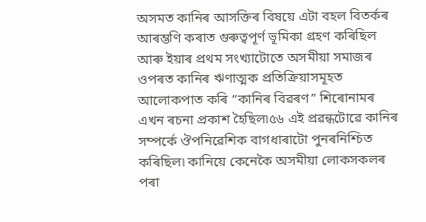অসমত কানিৰ আসক্তিৰ বিষয়ে এটা বহল বিতৰ্কৰ আৰম্ভণি কৰাত গুৰুত্বপূৰ্ণ ভূমিকা গ্ৰহণ কৰিছিল আৰু ইয়াৰ প্ৰথম সংখ্যাটোতে অসমীয়া সমাজৰ ওপৰত কানিৰ ঋণাত্মক প্ৰতিক্রিয়াসমূহত আলোকপাত কৰি “কানিৰ বিৱৰণ” শিৰোনামৰ এখন ৰচনা প্ৰকাশ হৈছিল৷৫৬ এই প্ৰৱন্ধটোৱে কানিৰ সম্পর্কে ঔপনিৱেশিক বাগধাৰাটো পুনৰনিশ্চিত কৰিছিল৷ কানিয়ে কেনেকৈ অসমীয়া লোকসকলৰ পৰা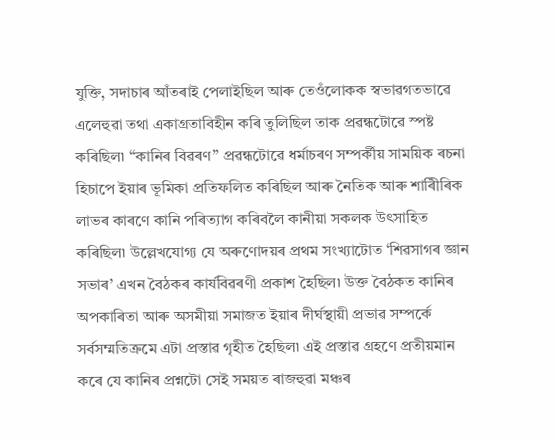যুক্তি, সদাচাৰ আঁতৰাই পেলাইছিল আৰু তেওঁলোকক স্বভাৱগতভাৱে এলেহুৱা তথা একাগ্ৰতাবিহীন কৰি তুলিছিল তাক প্ৰৱন্ধটোৱে স্পষ্ট কৰিছিল৷ “কানিৰ বিৱৰণ” প্ৰৱন্ধটোৱে ধৰ্মাচৰণ সম্পৰ্কীয় সাময়িক ৰচনা হিচাপে ইয়াৰ ভূমিকা প্ৰতিফলিত কৰিছিল আৰু নৈতিক আৰু শাৰিীৰিক লাভৰ কাৰণে কানি পৰিত্যাগ কৰিবলৈ কানীয়া সকলক উৎসাহিত কৰিছিল৷ উল্লেখযোগ্য যে অৰুণোদয়ৰ প্ৰথম সংখ্যাটোত ‘শিৱসাগৰ জ্ঞান সভাৰ’ এখন বৈঠকৰ কাৰ্যবিৱৰণী প্ৰকাশ হৈছিল৷ উক্ত বৈঠকত কানিৰ অপকাৰিতা আৰু অসমীয়া সমাজত ইয়াৰ দীর্ঘস্থায়ী প্ৰভাৱ সম্পর্কে সর্বসম্মতিক্ৰমে এটা প্ৰস্তাৱ গৃহীত হৈছিল৷ এই প্ৰস্তাৱ গ্ৰহণে প্ৰতীয়মান কৰে যে কানিৰ প্ৰশ্নটো সেই সময়ত ৰাজহুৱা মঞ্চৰ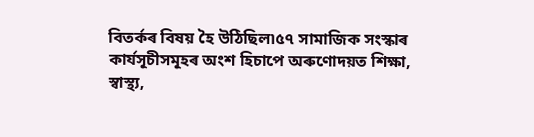বিতৰ্কৰ বিষয় হৈ উঠিছিল৷৫৭ সামাজিক সংস্কাৰ কাৰ্যসূচীসমূহৰ অংশ হিচাপে অৰুণোদয়ত শিক্ষা, স্বাস্থ্য,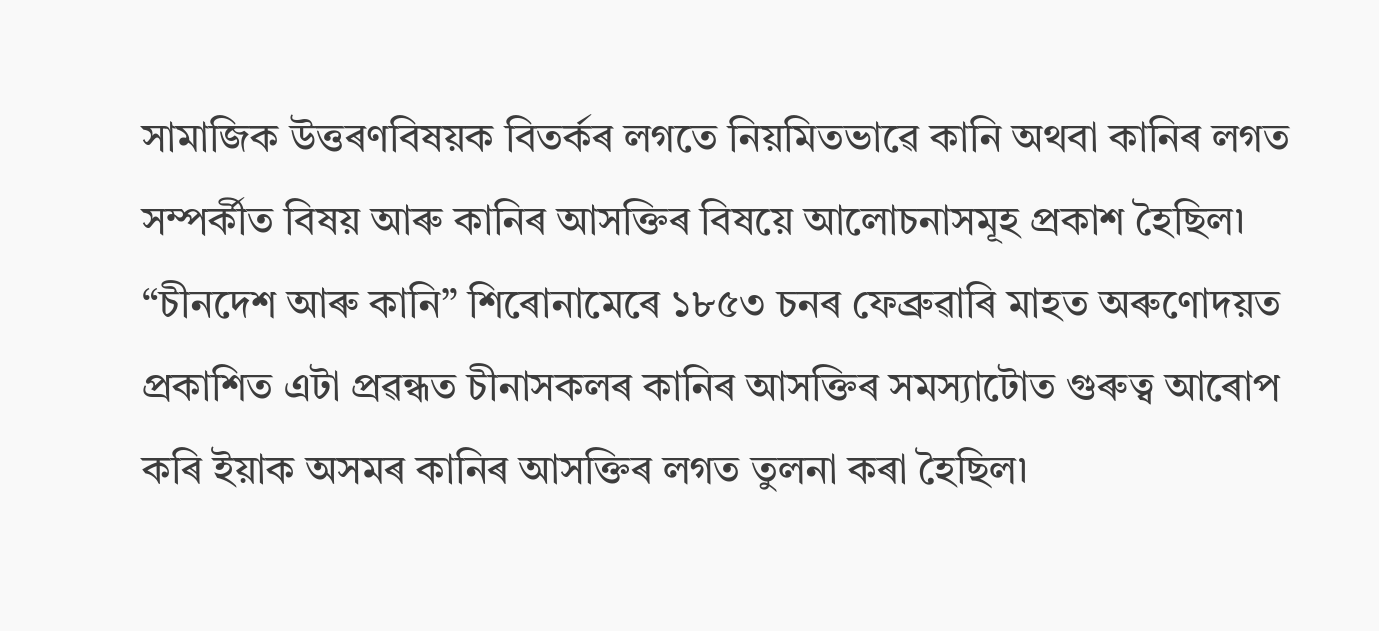সামাজিক উত্তৰণবিষয়ক বিতৰ্কৰ লগতে নিয়মিতভাৱে কানি অথবা কানিৰ লগত সম্পর্কীত বিষয় আৰু কানিৰ আসক্তিৰ বিষয়ে আলোচনাসমূহ প্ৰকাশ হৈছিল৷ “চীনদেশ আৰু কানি” শিৰোনামেৰে ১৮৫৩ চনৰ ফেব্ৰুৱাৰি মাহত অৰুণোদয়ত প্ৰকাশিত এটা প্ৰৱন্ধত চীনাসকলৰ কানিৰ আসক্তিৰ সমস্যাটোত গুৰুত্ব আৰোপ কৰি ইয়াক অসমৰ কানিৰ আসক্তিৰ লগত তুলনা কৰা হৈছিল৷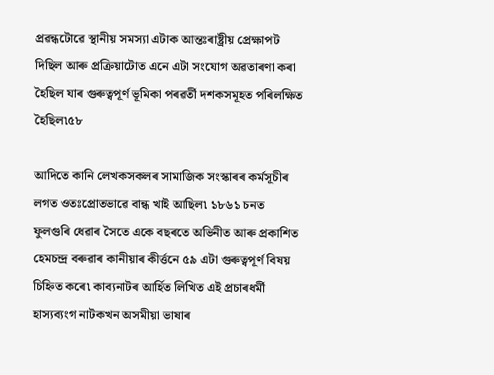প্ৰৱন্ধটোৱে স্থানীয় সমস্যা এটাক আন্তঃৰাষ্ট্ৰীয় প্রেক্ষাপট দিছিল আৰু প্ৰক্ৰিয়াটোত এনে এটা সংযোগ অৱতাৰণা কৰা হৈছিল যাৰ গুৰুত্বপূৰ্ণ ভূমিকা পৰৱৰ্তী দশকসমূহত পৰিলক্ষিত হৈছিল৷৫৮

আদিতে কানি লেখকসকলৰ সামাজিক সংস্কাৰৰ কৰ্মসূচীৰ লগত ওতঃপ্রোতভাৱে বান্ধ খাই আছিল৷ ১৮৬১ চনত ফুলগুৰি ধেৱাৰ সৈতে একে বছৰতে অভিনীত আৰু প্ৰকাশিত হেমচন্দ্ৰ বৰুৱাৰ কানীয়াৰ কীৰ্ত্তনে ৫৯ এটা গুৰুত্বপূৰ্ণ বিষয় চিহ্নিত কৰে৷ কাব্যনাটৰ আৰ্হিত লিখিত এই প্ৰচাৰধৰ্মী হাস্যব্যংগ নাটকখন অসমীয়া ভাষাৰ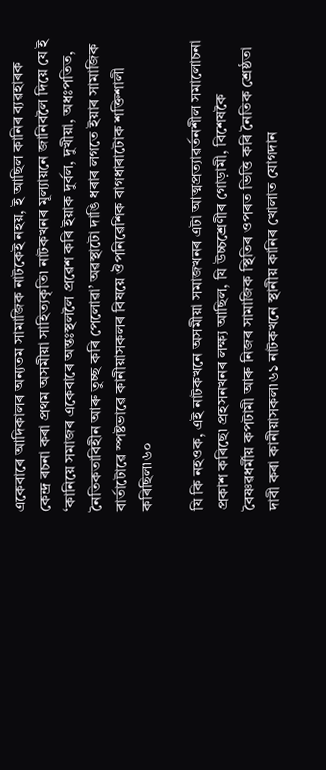একেবাৰে আদিকালৰ অন্যতম সামাজিক নাটকেই নহয়, ই আছিল কানিৰ ব্যৱহাৰক কেন্দ্ৰ ৰচনা কৰা প্ৰথম অসমীয়া সাহিত্যকৃতি৷ নাটকখনৰ মূল্যায়নে জানিবলৈ দিয়ে যে ই ‘কানিয়ে সমাজৰ একেবাৰে অন্তঃস্থললৈ প্ৰৱেশ কৰি ইয়াক দুৰ্বল, দুখীয়া, অধঃপতিত, নৈতিকতাবিহীন আৰু তুচ্ছ কৰি পেলোৱা’ অৱস্থাটো দাঙি ধৰাৰ লগতে ইয়াৰ সামাজিক বার্তাটোৱে স্পষ্টভাৱে কানীয়াসকলৰ বিষয়ে ঔপনিৱেশিক বাগধাৰাটোক শক্তিশালী কৰিছিল৷৬০

যি কি নহওক, এই নাটকখনে অসমীয়া সমাজখনৰ এটা আত্মপ্ৰত্যাৱর্তনশীল সমালোচনা প্ৰকাশ কৰিছে৷ প্ৰহসনখনৰ লক্ষ্য আছিল, যি উচ্চশ্ৰেণীৰ গোড়ামী, বিশেষকৈ বৈষ্ণৱধর্মীয় কপটামী আৰু নিজৰ সামাজিক স্থিতিৰ ওপৰত ভিত্তি কৰি নৈতিক শ্রেষ্ঠতা দাবী কৰা কানীয়াসকল৷৬১ নাটকখনে স্থানীয় কানিৰ খোলাত যোগদান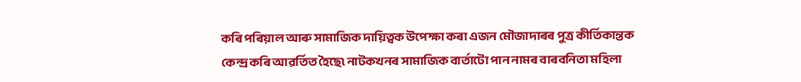কৰি পৰিয়াল আৰু সামাজিক দায়িত্বক উপেক্ষা কৰা এজন মৌজাদাৰৰ পুত্ৰ কীৰ্তিকান্তক কেন্দ্ৰ কৰি আৱৰ্তিত হৈছে৷ নাটকখনৰ সামাজিক বার্তাটো পান নামৰ বাৰবনিতা মহিলা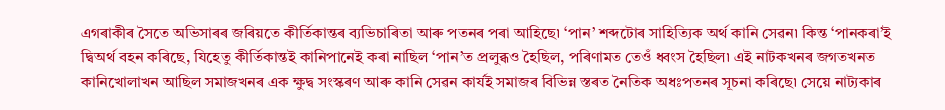এগৰাকীৰ সৈতে অভিসাৰৰ জৰিয়তে কীর্তিকান্তৰ ব্যভিচাৰিতা আৰু পতনৰ পৰা আহিছে৷ ‘পান’ শব্দটোৰ সাহিত্যিক অর্থ কানি সেৱন৷ কিন্ত ‘পানকৰা’ই দ্বিঅর্থ বহন কৰিছে, যিহেতু কীর্তিকান্তই কানিপানেই কৰা নাছিল ‘পান’ত প্ৰলুব্ধও হৈছিল, পৰিণামত তেওঁ ধ্বংস হৈছিল৷ এই নাটকখনৰ জগতখনত কানিখোলাখন আছিল সমাজখনৰ এক ক্ষুদ্ৱ সংস্কৰণ আৰু কানি সেৱন কাৰ্যই সমাজৰ বিভিন্ন স্তৰত নৈতিক অধঃপতনৰ সূচনা কৰিছে৷ সেয়ে নাট্যকাৰ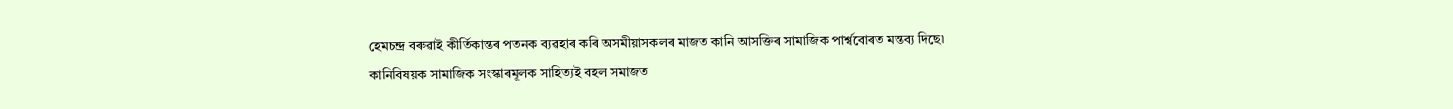হেমচন্দ্ৰ বৰুৱাই কীৰ্তিকান্তৰ পতনক ব্যৱহাৰ কৰি অসমীয়াসকলৰ মাজত কানি আসক্তিৰ সামাজিক পার্শ্ববোৰত মন্তব্য দিছে৷ কানিবিষয়ক সামাজিক সংস্কাৰমূলক সাহিত্যই বহল সমাজত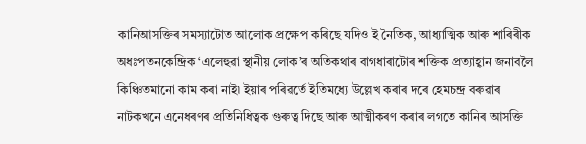কানিআসক্তিৰ সমস্যাটোত আলোক প্ৰক্ষেপ কৰিছে যদিও ই নৈতিক, আধ্যাত্মিক আৰু শাৰিৰীক অধঃপতনকেন্দ্রিক ‘এলেহুৱা স্থানীয় লোক’ৰ অতিকথাৰ বাগধাৰাটোৰ শক্তিক প্ৰত্যাহ্বান জনাবলৈ কিঞ্চিতমানো কাম কৰা নাই৷ ইয়াৰ পৰিৱৰ্তে ইতিমধ্যে উল্লেখ কৰাৰ দৰে হেমচন্দ্ৰ বৰুৱাৰ নাটকখনে এনেধৰণৰ প্ৰতিনিধিত্বক গুৰুত্ব দিছে আৰু আত্মীকৰণ কৰাৰ লগতে কানিৰ আসক্তি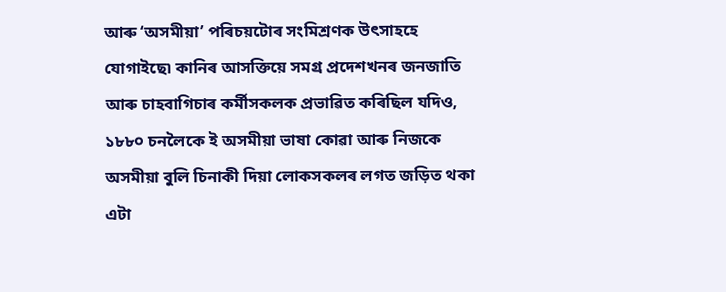আৰু ‘অসমীয়া’ পৰিচয়টোৰ সংমিশ্ৰণক উৎসাহহে যোগাইছে৷ কানিৰ আসক্তিয়ে সমগ্ৰ প্ৰদেশখনৰ জনজাতি আৰু চাহবাগিচাৰ কৰ্মীসকলক প্ৰভাৱিত কৰিছিল যদিও, ১৮৮০ চনলৈকে ই অসমীয়া ভাষা কোৱা আৰু নিজকে অসমীয়া বুলি চিনাকী দিয়া লোকসকলৰ লগত জড়িত থকা এটা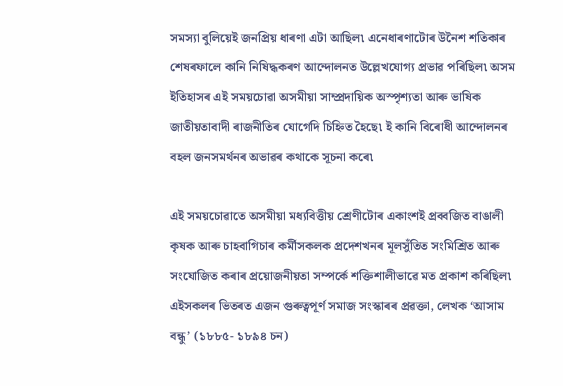সমস্যা বুলিয়েই জনপ্রিয় ধাৰণা এটা আছিল৷ এনেধাৰণাটোৰ উনৈশ শতিকাৰ শেষৰফালে কানি নিষিদ্ধকৰণ আন্দোলনত উল্লেখযোগ্য প্ৰভাৱ পৰিছিল৷ অসম ইতিহাসৰ এই সময়চোৱা অসমীয়া সাম্প্ৰদায়িক অস্পৃশ্যতা আৰু ভাষিক জাতীয়তাবাদী ৰাজনীতিৰ যোগেদি চিহ্নিত হৈছে৷ ই কানি বিৰোধী আন্দোলনৰ বহল জনসমর্থনৰ অভাৱৰ কথাকে সূচনা কৰে৷

এই সময়চোৱাতে অসমীয়া মধ্যবিত্তীয় শ্রেণীটোৰ একাংশই প্ৰব্ৱজিত বাঙালী কৃষক আৰু চাহবাগিচাৰ কর্মীসকলক প্ৰদেশখনৰ মূলসুঁতিত সংমিশ্রিত আৰু সংযোজিত কৰাৰ প্ৰয়োজনীয়তা সম্পর্কে শক্তিশালীভাৱে মত প্ৰকাশ কৰিছিল৷ এইসকলৰ ভিতৰত এজন গুৰুত্বপূৰ্ণ সমাজ সংস্কাৰৰ প্ৰৱক্তা, লেখক ‘আসাম বন্ধু’ (১৮৮৫- ১৮৯৪ চন)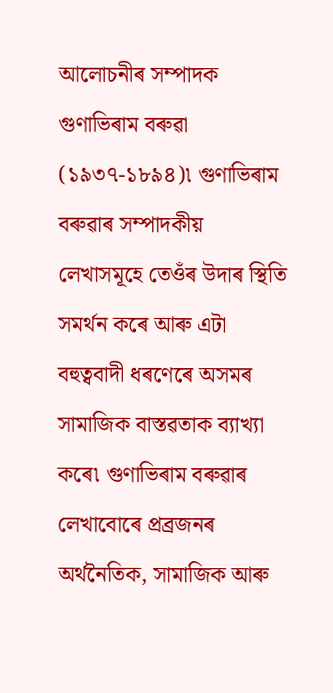আলোচনীৰ সম্পাদক গুণাভিৰাম বৰুৱা (১৯৩৭-১৮৯৪)৷ গুণাভিৰাম বৰুৱাৰ সম্পাদকীয় লেখাসমূহে তেওঁৰ উদাৰ স্থিতি সমৰ্থন কৰে আৰু এটা বহুত্ববাদী ধৰণেৰে অসমৰ সামাজিক বাস্তৱতাক ব্যাখ্যা কৰে৷ গুণাভিৰাম বৰুৱাৰ লেখাবোৰে প্ৰব্ৰজনৰ অৰ্থনৈতিক, সামাজিক আৰু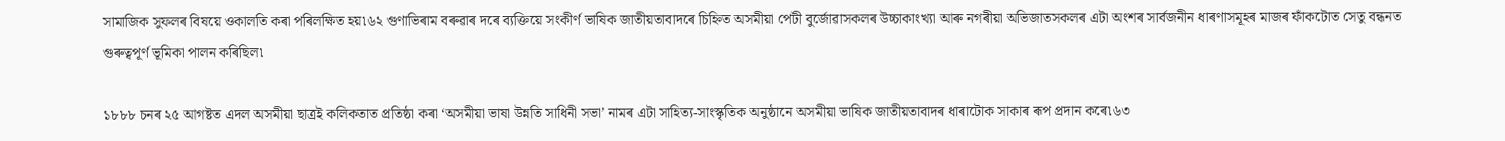সামাজিক সুফলৰ বিষয়ে ওকালতি কৰা পৰিলক্ষিত হয়৷৬২ গুণাভিৰাম বৰুৱাৰ দৰে ব্যক্তিয়ে সংকীর্ণ ভাষিক জাতীয়তাবাদৰে চিহ্নিত অসমীয়া পেটী বুৰ্জোৱাসকলৰ উচ্চাকাংখ্যা আৰু নগৰীয়া অভিজাতসকলৰ এটা অংশৰ সাৰ্বজনীন ধাৰণাসমূহৰ মাজৰ ফাঁকটোত সেতু বন্ধনত গুৰুত্বপূৰ্ণ ভূমিকা পালন কৰিছিল৷

১৮৮৮ চনৰ ২৫ আগষ্টত এদল অসমীয়া ছাত্ৰই কলিকতাত প্ৰতিষ্ঠা কৰা ‘অসমীয়া ভাষা উন্নতি সাধিনী সভা’ নামৰ এটা সাহিত্য-সাংস্কৃতিক অনুষ্ঠানে অসমীয়া ভাষিক জাতীয়তাবাদৰ ধাৰাটোক সাকাৰ ৰূপ প্ৰদান কৰে৷৬৩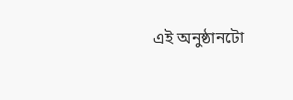এই অনুষ্ঠানটো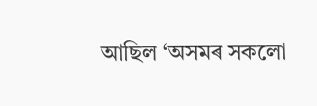আছিল ‘অসমৰ সকলো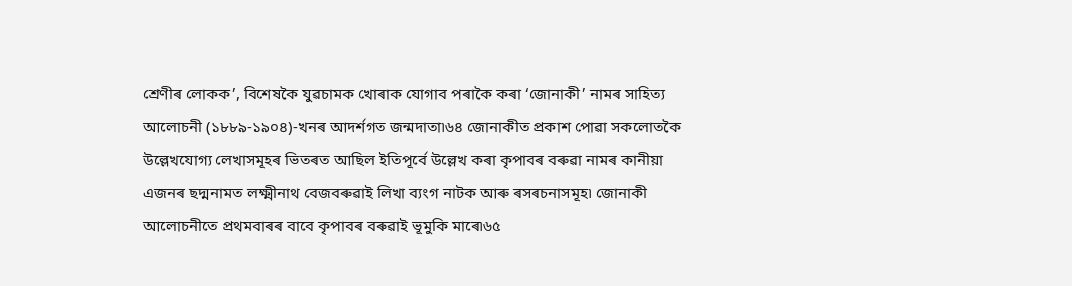শ্ৰেণীৰ লোকক’, বিশেষকৈ যুৱচামক খোৰাক যোগাব পৰাকৈ কৰা ‘জোনাকী’ নামৰ সাহিত্য আলোচনী (১৮৮৯-১৯০৪)-খনৰ আদৰ্শগত জন্মদাতা৷৬৪ জোনাকীত প্ৰকাশ পোৱা সকলোতকৈ উল্লেখযোগ্য লেখাসমূহৰ ভিতৰত আছিল ইতিপূর্বে উল্লেখ কৰা কৃপাবৰ বৰুৱা নামৰ কানীয়া এজনৰ ছদ্মনামত লক্ষ্মীনাথ বেজবৰুৱাই লিখা ব্যংগ নাটক আৰু ৰসৰচনাসমূহ৷ জোনাকী আলোচনীতে প্ৰথমবাৰৰ বাবে কৃপাবৰ বৰুৱাই ভূমুকি মাৰে৷৬৫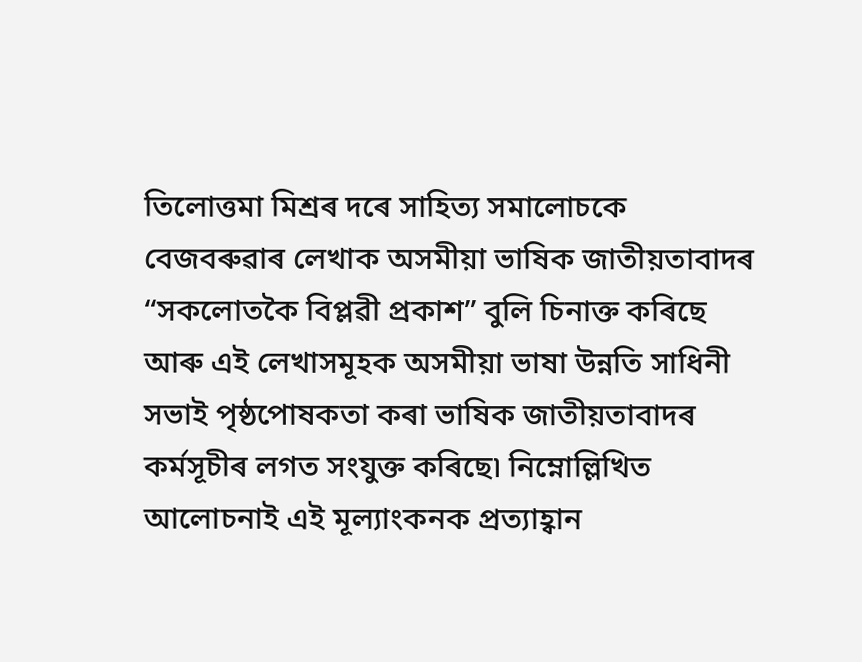তিলোত্তমা মিশ্ৰৰ দৰে সাহিত্য সমালোচকে বেজবৰুৱাৰ লেখাক অসমীয়া ভাষিক জাতীয়তাবাদৰ “সকলোতকৈ বিপ্লৱী প্ৰকাশ” বুলি চিনাক্ত কৰিছে আৰু এই লেখাসমূহক অসমীয়া ভাষা উন্নতি সাধিনী সভাই পৃষ্ঠপোষকতা কৰা ভাষিক জাতীয়তাবাদৰ কৰ্মসূচীৰ লগত সংযুক্ত কৰিছে৷ নিম্নোল্লিখিত আলোচনাই এই মূল্যাংকনক প্ৰত্যাহ্বান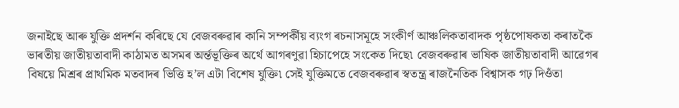জনাইছে আৰু যুক্তি প্ৰদৰ্শন কৰিছে যে বেজবৰুৱাৰ কানি সম্পর্কীয় ব্যংগ ৰচনাসমূহে সংকীর্ণ আঞ্চলিকতাবাদক পৃষ্ঠপোষকতা কৰাতকৈ ভাৰতীয় জাতীয়তাবাদী কাঠামত অসমৰ অর্ন্তভূক্তিৰ অৰ্থে আগৰণুৱা হিচাপেহে সংকেত দিছে৷ বেজবৰুৱাৰ ভাষিক জাতীয়তাবাদী আৱেগৰ বিষয়ে মিশ্ৰৰ প্ৰাথমিক মতবাদৰ ভিত্তি হ’ল এটা বিশেষ যুক্তি৷ সেই যুক্তিমতে বেজবৰুৱাৰ স্বতন্ত্ৰ ৰাজনৈতিক বিশ্বাসক গঢ় দিওঁতা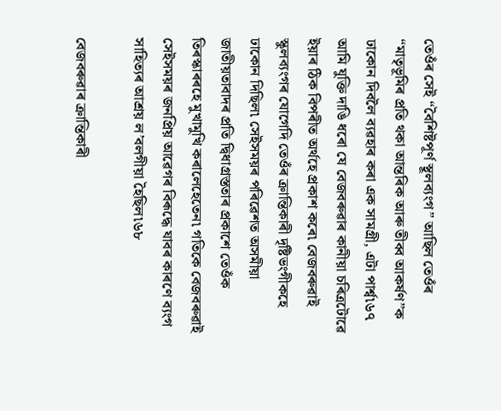তেওঁৰ সেই “বৈশিষ্টপূর্ণ স্থূলব্যংগ” আছিল তেওঁৰ “মাতৃভূমিৰ প্ৰতি থকা আন্তৰিক আৰু তীব্ৱ আকর্ষণ”ক ঢাকোন দিবলৈ ব্যৱহাৰ কৰা এক সামগ্রী, এটা পার্শ্ব৷৬৭ আমি যুক্তি দাঙি ধৰো যে বেজবৰুৱাৰ কানীয়া চৰিত্ৰটোৱে ইয়াৰ ঠিক বিপৰীত অৰ্থহে প্ৰকাশ কৰে৷ বেজবৰুৱাই স্কুলব্যংগৰ যোগেদি তেওঁৰ ক্ৰান্তিকাৰী দৃষ্টিভংগীকহে ঢাকোন দিছিল৷ সেইসময়ৰ পৰিৱেশত অসমীয়া জাতীয়তাবাদৰ প্ৰতি দ্বিধাগ্ৰস্ততাৰ প্ৰকাশে তেওঁক তিৰস্কাৰৰহে মুখামুখি কৰালেহেতেন৷ গতিকে বেজবৰুৱাই সেইসময়ৰ জনপ্রিয় আৱেগৰ বিৰূদ্ধে যাবৰ কাৰণে ব্যংগ সাহিত্যৰ আশ্ৰয় ল’বলগীয়া হৈছিল৷৬৮

বেজবৰুৱাৰ ক্ৰান্তিকাৰী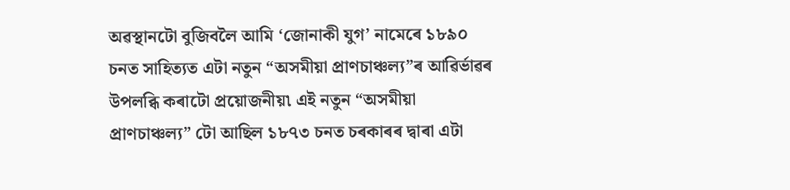অৱস্থানটো বুজিবলৈ আমি ‘জোনাকী যুগ’ নামেৰে ১৮৯০ চনত সাহিত্যত এটা নতুন “অসমীয়া প্রাণচাঞ্চল্য”ৰ আৱিৰ্ভাৱৰ উপলব্ধি কৰাটো প্ৰয়োজনীয়৷ এই নতুন “অসমীয়া প্রাণচাঞ্চল্য” টো আছিল ১৮৭৩ চনত চৰকাৰৰ দ্বাৰা এটা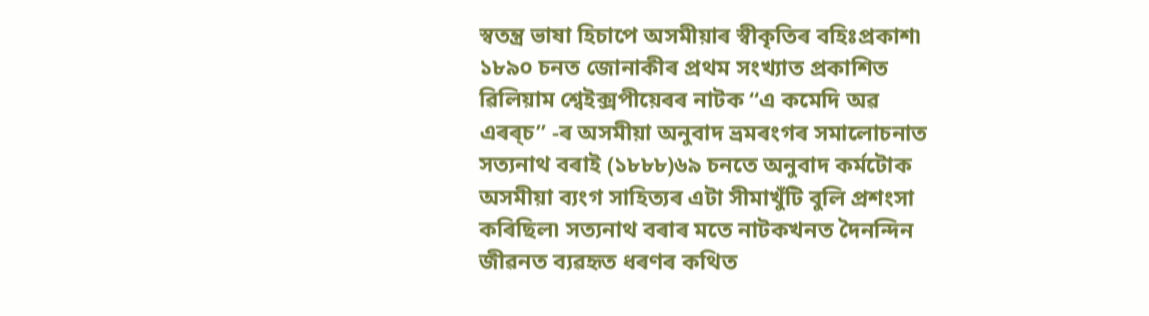স্বতন্ত্ৰ ভাষা হিচাপে অসমীয়াৰ স্বীকৃতিৰ বহিঃপ্ৰকাশ৷ ১৮৯০ চনত জোনাকীৰ প্ৰথম সংখ্যাত প্ৰকাশিত ৱিলিয়াম শ্বেইক্সপীয়েৰৰ নাটক “এ কমেদি অৱ এৰৰ্‌চ’’ -ৰ অসমীয়া অনুবাদ ভ্ৰমৰংগৰ সমালোচনাত সত্যনাথ বৰাই (১৮৮৮)৬৯ চনতে অনুবাদ কর্মটোক অসমীয়া ব্যংগ সাহিত্যৰ এটা সীমাখুঁটি বুলি প্ৰশংসা কৰিছিল৷ সত্যনাথ বৰাৰ মতে নাটকখনত দৈনন্দিন জীৱনত ব্যৱহৃত ধৰণৰ কথিত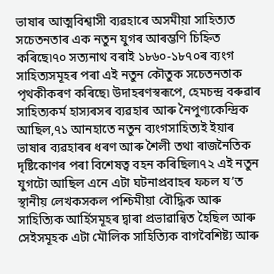ভাষাৰ আত্মবিশ্বাসী ব্যৱহাৰে অসমীয়া সাহিত্যত সচেতনতাৰ এক নতুন যুগৰ আৰম্ভণি চিহ্নিত কৰিছে৷৭০ সত্যনাথ বৰাই ১৮৬০-১৮৭০ৰ ব্যংগ সাহিত্যসমূহৰ পৰা এই নতুন কৌতুক সচেতনতাক পৃথকীকৰণ কৰিছে৷ উদাহৰণস্বৰূপে, হেমচন্দ্ৰ বৰুৱাৰ সাহিত্যকর্ম হাস্যৰসৰ ব্যৱহাৰ আৰু নৈপুণ্যকেন্দ্রিক আছিল,৭১ আনহাতে নতুন ব্যংগসাহিত্যই ইয়াৰ ভাষাৰ ব্যৱহাৰৰ ধৰণ আৰু শৈলী তথা ৰাজনৈতিক দৃষ্টিকোণৰ পৰা বিশেষত্ব বহন কৰিছিল৷৭২ এই নতুন যুগটো আছিল এনে এটা ঘটনাপ্ৰবাহৰ ফচল য’ত স্থানীয় লেখকসকল পশ্চিমীয়া বৌদ্ধিক আৰু সাহিত্যিক আর্হিসমূহৰ দ্বাৰা প্ৰভাৱান্বিত হৈছিল আৰু সেইসমূহক এটা মৌলিক সাহিত্যিক বাগবৈশিষ্ট্য আৰু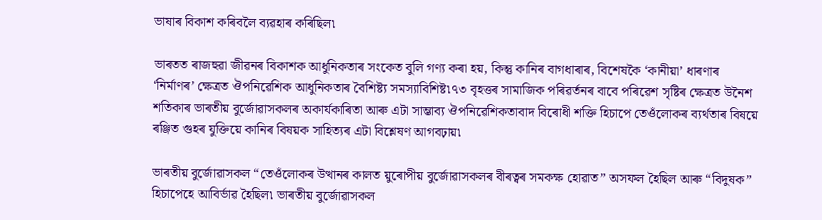ভাষাৰ বিকাশ কৰিবলৈ ব্যৱহাৰ কৰিছিল৷

ভাৰতত ৰাজহুৱা জীৱনৰ বিকাশক আধুনিকতাৰ সংকেত বুলি গণ্য কৰা হয়, কিন্তু কানিৰ বাগধাৰাৰ, বিশেষকৈ ‘কানীয়া’ ধাৰণাৰ ‘নিৰ্মাণৰ’ ক্ষেত্ৰত ঔপনিৱেশিক আধুনিকতাৰ বৈশিষ্ট্য সমস্যাবিশিষ্ট৷৭৩ বৃহত্তৰ সামাজিক পৰিৱৰ্তনৰ বাবে পৰিৱেশ সৃষ্টিৰ ক্ষেত্ৰত উনৈশ শতিকাৰ ভাৰতীয় বুৰ্জোৱাসকলৰ অকার্যকাৰিতা আৰু এটা সাম্ভাব্য ঔপনিৱেশিকতাবাদ বিৰোধী শক্তি হিচাপে তেওঁলোকৰ ব্যৰ্থতাৰ বিষয়ে ৰঞ্জিত গুহৰ যুক্তিয়ে কানিৰ বিষয়ক সাহিত্যৰ এটা বিশ্লেষণ আগবঢ়ায়৷

ভাৰতীয় বুৰ্জোৱাসকল “তেওঁলোকৰ উত্থানৰ কালত য়ুৰোপীয় বুৰ্জোৱাসকলৰ বীৰত্বৰ সমকক্ষ হোৱাত” অসফল হৈছিল আৰু “বিদুষক” হিচাপেহে আবির্ভাৱ হৈছিল৷ ভাৰতীয় বুৰ্জোৱাসকল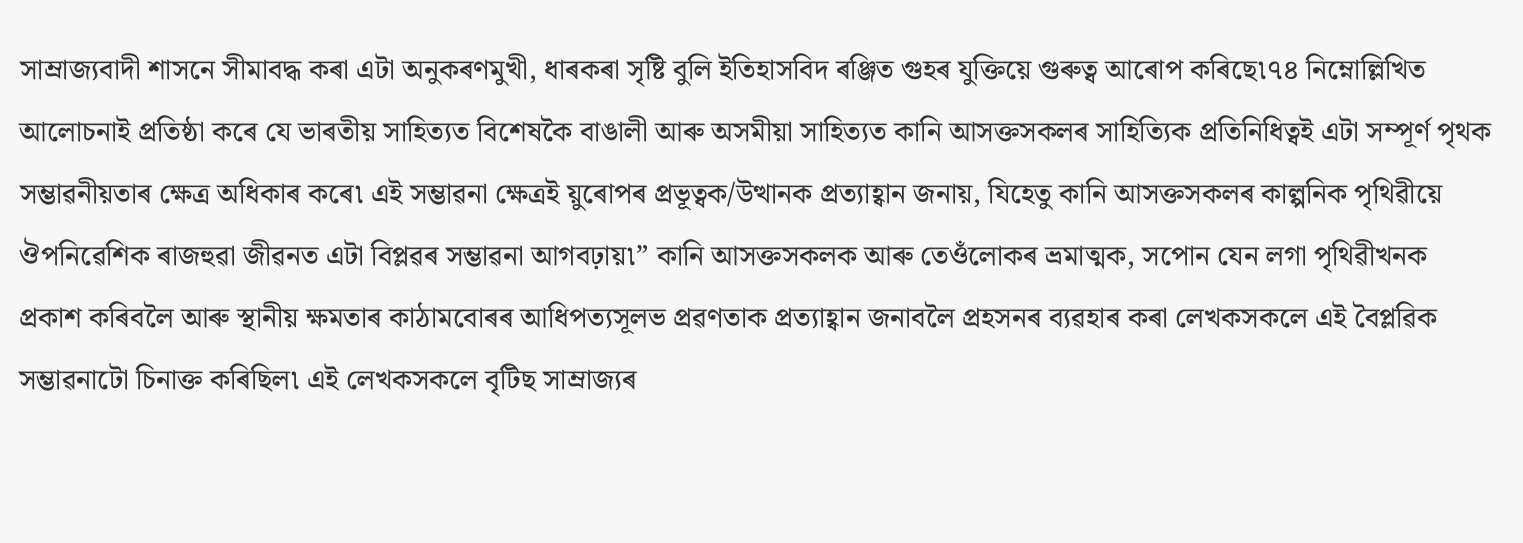সাম্রাজ্যবাদী শাসনে সীমাবদ্ধ কৰা এটা অনুকৰণমুখী, ধাৰকৰা সৃষ্টি বুলি ইতিহাসবিদ ৰঞ্জিত গুহৰ যুক্তিয়ে গুৰুত্ব আৰোপ কৰিছে৷৭৪ নিম্নোল্লিখিত আলোচনাই প্ৰতিষ্ঠা কৰে যে ভাৰতীয় সাহিত্যত বিশেষকৈ বাঙালী আৰু অসমীয়া সাহিত্যত কানি আসক্তসকলৰ সাহিত্যিক প্ৰতিনিধিত্বই এটা সম্পূর্ণ পৃথক সম্ভাৱনীয়তাৰ ক্ষেত্ৰ অধিকাৰ কৰে৷ এই সম্ভাৱনা ক্ষেত্ৰই য়ুৰোপৰ প্ৰভূত্বক/উত্থানক প্ৰত্যাহ্বান জনায়, যিহেতু কানি আসক্তসকলৰ কাল্পনিক পৃথিৱীয়ে ঔপনিৱেশিক ৰাজহুৱা জীৱনত এটা বিপ্লৱৰ সম্ভাৱনা আগবঢ়ায়৷” কানি আসক্তসকলক আৰু তেওঁলোকৰ ভ্ৰমাত্মক, সপোন যেন লগা পৃথিৱীখনক প্ৰকাশ কৰিবলৈ আৰু স্থানীয় ক্ষমতাৰ কাঠামবোৰৰ আধিপত্যসূলভ প্ৰৱণতাক প্ৰত্যাহ্বান জনাবলৈ প্ৰহসনৰ ব্যৱহাৰ কৰা লেখকসকলে এই বৈপ্লৱিক সম্ভাৱনাটো চিনাক্ত কৰিছিল৷ এই লেখকসকলে বৃটিছ সাম্রাজ্যৰ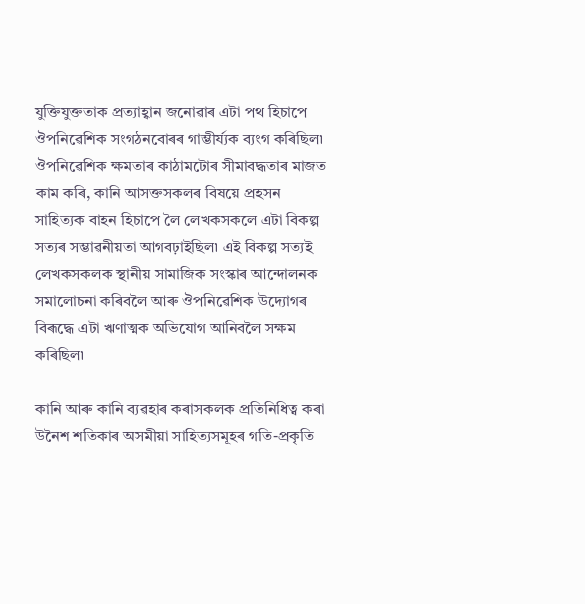যুক্তিযুক্ততাক প্ৰত্যাহ্বান জনোৱাৰ এটা পথ হিচাপে ঔপনিৱেশিক সংগঠনবোৰৰ গাম্ভীৰ্য্যক ব্যংগ কৰিছিল৷ ঔপনিৱেশিক ক্ষমতাৰ কাঠামটোৰ সীমাবদ্ধতাৰ মাজত কাম কৰি, কানি আসক্তসকলৰ বিষয়ে প্ৰহসন সাহিত্যক বাহন হিচাপে লৈ লেখকসকলে এটা বিকল্প সত্যৰ সম্ভাৱনীয়তা আগবঢ়াইছিল৷ এই বিকল্প সত্যই লেখকসকলক স্থানীয় সামাজিক সংস্কাৰ আন্দোলনক সমালোচনা কৰিবলৈ আৰু ঔপনিৱেশিক উদ্যোগৰ বিৰূদ্ধে এটা ঋণাত্মক অভিযোগ আনিবলৈ সক্ষম কৰিছিল৷

কানি আৰু কানি ব্যৱহাৰ কৰাসকলক প্ৰতিনিধিত্ব কৰা উনৈশ শতিকাৰ অসমীয়া সাহিত্যসমূহৰ গতি-প্ৰকৃতি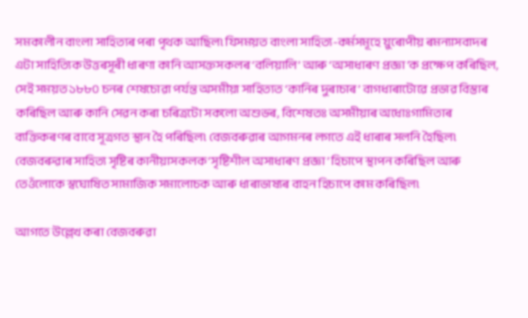সমকালীন বাংলা সাহিত্যৰ পৰা পৃথক আছিল৷ যিসময়ত বাংলা সাহিত্য-কর্মসমূহে য়ুৰোপীয় ৰমন্যাসবাদৰ এটা সাহিত্যিক উত্তৰসূৰী ধাৰণা কানি আসক্তসকলৰ ‘বলিয়ালি’ আৰু ‘অসাধাৰণ প্ৰজ্ঞা’ক প্ৰক্ষেপ কৰিছিল, সেই সময়ত ১৮৮০ চনৰ শেষচোৱা পর্যন্ত অসমীয়া সাহিত্যত ‘কানিৰ দুৰাচাৰ’ বাগধাৰাটোৱে প্ৰভাৱ বিস্তাৰ কৰিছিল আৰু কানি সেৱন কৰা চৰিত্ৰটো সকলো অশুভৰ, বিশেষতঃ অসমীয়াৰ অধোঃগামিতাৰ ব্যক্তিকৰণৰ বাবে সূত্ৰগত স্থান হৈ পৰিছিল৷ বেজবৰুৱাৰ আগমনৰ লগতে এই ধাৰাৰ সলনি হৈছিল৷ বেজবৰুৱাৰ সাহিত্য সৃষ্টিৰ কানীয়াসকলক ‘সৃষ্টিশীল অসাধাৰণ প্ৰজ্ঞা’ হিচাপে স্থাপন কৰিছিল আৰু তেওঁলোকে স্বঘোষিত সামাজিক সমালোচক আৰু ধাৰাভাষ্যৰ বাহন হিচাপে কাম কৰিছিল৷

আগতে উল্লেখ কৰা বেজবৰুৱা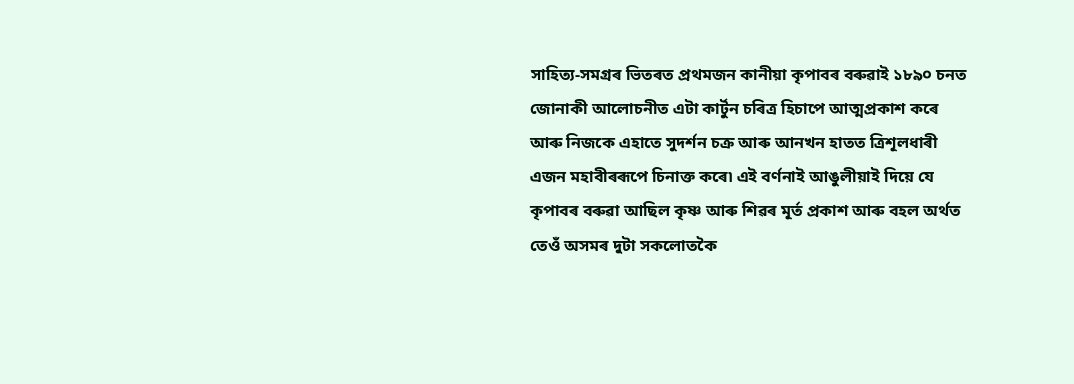সাহিত্য-সমগ্ৰৰ ভিতৰত প্ৰথমজন কানীয়া কৃপাবৰ বৰুৱাই ১৮৯০ চনত জোনাকী আলোচনীত এটা কার্টুন চৰিত্ৰ হিচাপে আত্মপ্ৰকাশ কৰে আৰু নিজকে এহাতে সুদর্শন চক্ৰ আৰু আনখন হাতত ত্রিশূলধাৰী এজন মহাবীৰৰূপে চিনাক্ত কৰে৷ এই বর্ণনাই আঙুলীয়াই দিয়ে যে কৃপাবৰ বৰুৱা আছিল কৃষ্ণ আৰু শিৱৰ মূৰ্ত প্ৰকাশ আৰু বহল অৰ্থত তেওঁ অসমৰ দুটা সকলোতকৈ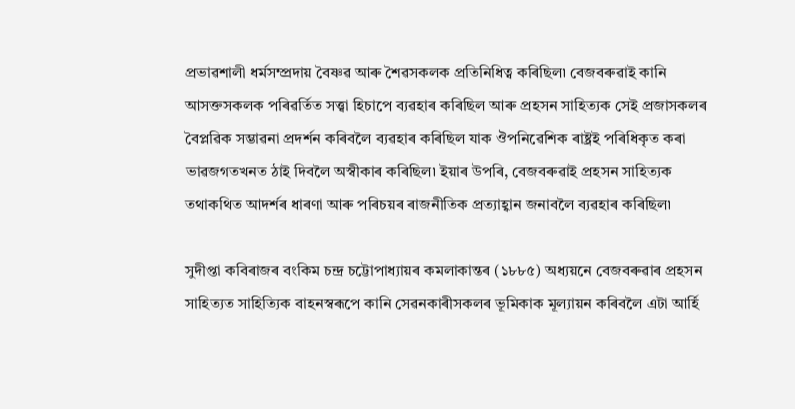প্ৰভাৱশালী ধর্মসম্প্ৰদায় বৈষ্ণৱ আৰু শৈৱসকলক প্ৰতিনিধিত্ব কৰিছিল৷ বেজবৰুৱাই কানি আসক্তসকলক পৰিৱৰ্তিত সত্ত্বা হিচাপে ব্যৱহাৰ কৰিছিল আৰু প্ৰহসন সাহিত্যক সেই প্ৰজাসকলৰ বৈপ্লৱিক সম্ভাৱনা প্ৰদর্শন কৰিবলৈ ব্যৱহাৰ কৰিছিল যাক ঔপনিৱেশিক ৰাষ্ট্ৰই পৰিধিকৃত কৰা ভাৱজগতখনত ঠাই দিবলৈ অস্বীকাৰ কৰিছিল৷ ইয়াৰ উপৰি, বেজবৰুৱাই প্ৰহসন সাহিত্যক তথাকথিত আদৰ্শৰ ধাৰণা আৰু পৰিচয়ৰ ৰাজনীতিক প্ৰত্যাহ্বান জনাবলৈ ব্যৱহাৰ কৰিছিল৷

সুদীপ্তা কবিৰাজৰ বংকিম চন্দ্ৰ চট্টোপাধ্যায়ৰ কমলাকান্তৰ (১৮৮৫) অধ্যয়নে বেজবৰুৱাৰ প্ৰহসন সাহিত্যত সাহিত্যিক বাহনস্বৰূপে কানি সেৱনকাৰীসকলৰ ভূমিকাক মূল্যায়ন কৰিবলৈ এটা আর্হি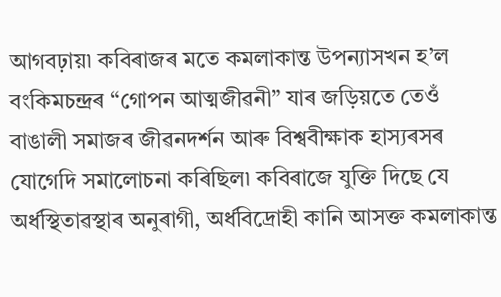আগবঢ়ায়৷ কবিৰাজৰ মতে কমলাকান্ত উপন্যাসখন হ’ল বংকিমচন্দ্ৰৰ “গোপন আত্মজীৱনী” যাৰ জড়িয়তে তেওঁ বাঙালী সমাজৰ জীৱনদৰ্শন আৰু বিশ্ববীক্ষাক হাস্যৰসৰ যোগেদি সমালোচনা কৰিছিল৷ কবিৰাজে যুক্তি দিছে যে অৰ্ধস্থিতাৱস্থাৰ অনুৰাগী, অর্ধবিদ্রোহী কানি আসক্ত কমলাকান্ত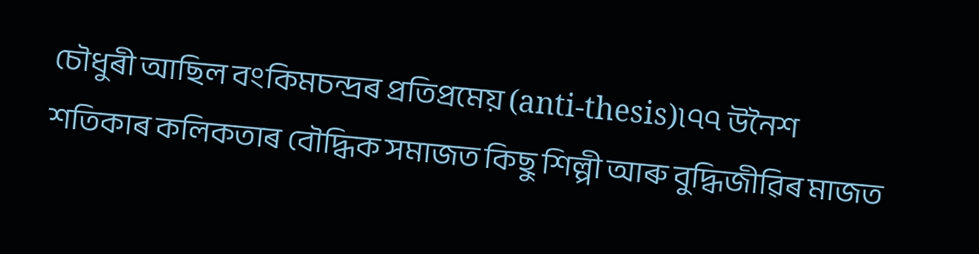চৌধুৰী আছিল বংকিমচন্দ্ৰৰ প্ৰতিপ্ৰমেয় (anti-thesis)৷৭৭ উনৈশ শতিকাৰ কলিকতাৰ বৌদ্ধিক সমাজত কিছু শিল্পী আৰু বুদ্ধিজীৱিৰ মাজত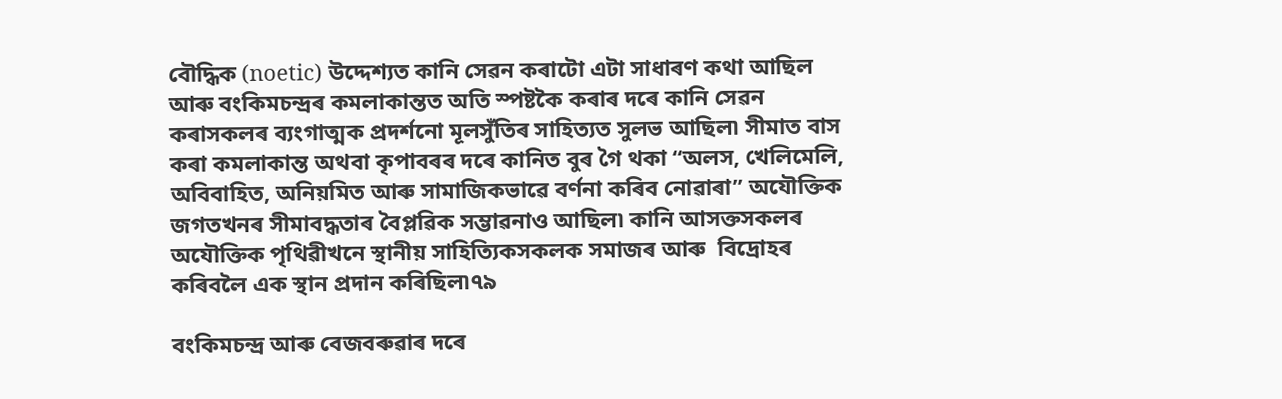বৌদ্ধিক (noetic) উদ্দেশ্যত কানি সেৱন কৰাটো এটা সাধাৰণ কথা আছিল আৰু বংকিমচন্দ্ৰৰ কমলাকান্তত অতি স্পষ্টকৈ কৰাৰ দৰে কানি সেৱন কৰাসকলৰ ব্যংগাত্মক প্ৰদর্শনো মূলসুঁতিৰ সাহিত্যত সুলভ আছিল৷ সীমাত বাস কৰা কমলাকান্ত অথবা কৃপাবৰৰ দৰে কানিত বুৰ গৈ থকা “অলস, খেলিমেলি, অবিবাহিত, অনিয়মিত আৰু সামাজিকভাৱে বৰ্ণনা কৰিব নোৱাৰা” অযৌক্তিক জগতখনৰ সীমাবদ্ধতাৰ বৈপ্লৱিক সম্ভাৱনাও আছিল৷ কানি আসক্তসকলৰ অযৌক্তিক পৃথিৱীখনে স্থানীয় সাহিত্যিকসকলক সমাজৰ আৰু  বিদ্ৰোহৰ কৰিবলৈ এক স্থান প্ৰদান কৰিছিল৷৭৯

বংকিমচন্দ্ৰ আৰু বেজবৰুৱাৰ দৰে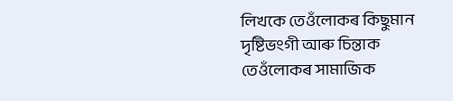লিখকে তেওঁলোকৰ কিছুমান দৃষ্টিভংগী আৰু চিন্তাক তেওঁলোকৰ সামাজিক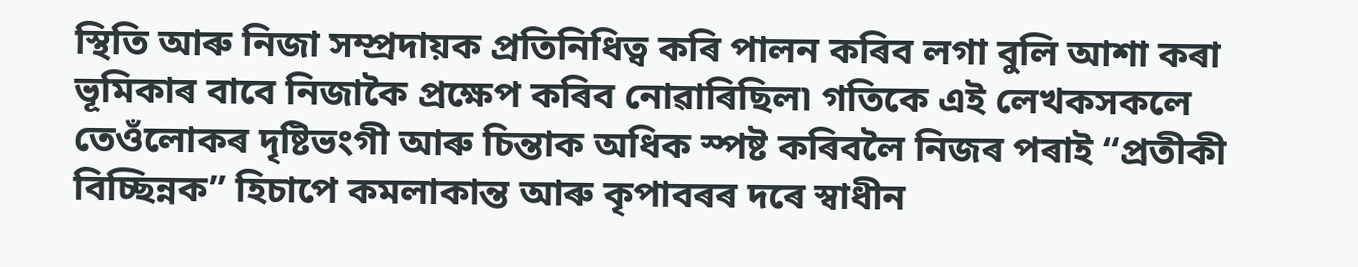স্থিতি আৰু নিজা সম্প্ৰদায়ক প্ৰতিনিধিত্ব কৰি পালন কৰিব লগা বুলি আশা কৰা ভূমিকাৰ বাবে নিজাকৈ প্ৰক্ষেপ কৰিব নোৱাৰিছিল৷ গতিকে এই লেখকসকলে তেওঁলোকৰ দৃষ্টিভংগী আৰু চিন্তাক অধিক স্পষ্ট কৰিবলৈ নিজৰ পৰাই “প্ৰতীকী বিচ্ছিন্নক” হিচাপে কমলাকান্ত আৰু কৃপাবৰৰ দৰে স্বাধীন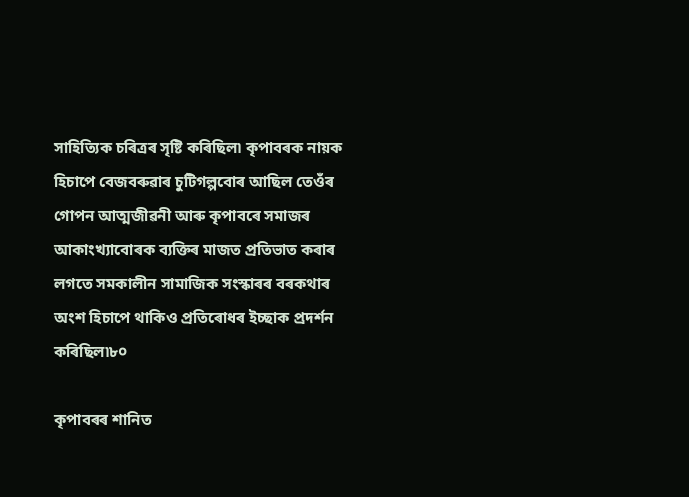সাহিত্যিক চৰিত্ৰৰ সৃষ্টি কৰিছিল৷ কৃপাবৰক নায়ক হিচাপে বেজবৰুৱাৰ চুটিগল্পবোৰ আছিল তেওঁৰ গোপন আত্মজীৱনী আৰু কৃপাবৰে সমাজৰ আকাংখ্যাবোৰক ব্যক্তিৰ মাজত প্ৰতিভাত কৰাৰ লগতে সমকালীন সামাজিক সংস্কাৰৰ বৰকথাৰ অংশ হিচাপে থাকিও প্ৰতিৰোধৰ ইচ্ছাক প্ৰদর্শন কৰিছিল৷৮০

কৃপাবৰৰ শানিত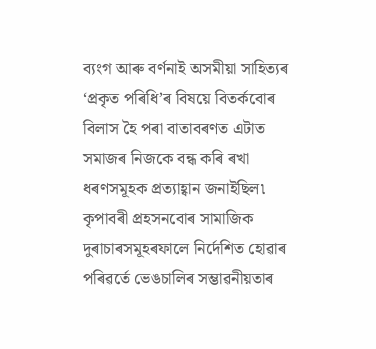ব্যংগ আৰু বৰ্ণনাই অসমীয়া সাহিত্যৰ ‘প্ৰকৃত পৰিধি’ৰ বিষয়ে বিতৰ্কবোৰ বিলাস হৈ পৰা বাতাবৰণত এটাত সমাজৰ নিজকে বন্ধ কৰি ৰখা ধৰণসমূহক প্ৰত্যাহ্বান জনাইছিল৷ কৃপাবৰী প্ৰহসনবোৰ সামাজিক দুৰাচাৰসমূহৰফালে নির্দেশিত হোৱাৰ পৰিৱৰ্তে ভেঙচালিৰ সম্ভাৱনীয়তাৰ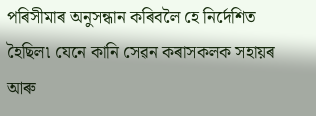পৰিসীমাৰ অনুসন্ধান কৰিবলৈ হে নির্দেশিত হৈছিল৷ যেনে কানি সেৱন কৰাসকলক সহায়ৰ আৰু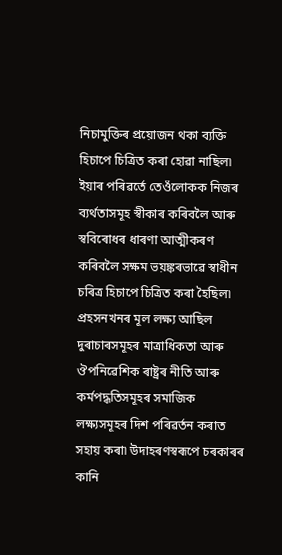নিচামুক্তিৰ প্ৰয়োজন থকা ব্যক্তি হিচাপে চিত্রিত কৰা হোৱা নাছিল৷ ইয়াৰ পৰিৱৰ্তে তেওঁলোকক নিজৰ ব্যৰ্থতাসমূহ স্বীকাৰ কৰিবলৈ আৰু স্ববিৰোধৰ ধাৰণা আত্মীকৰণ কৰিবলৈ সক্ষম ভয়ঙ্কৰভাৱে স্বাধীন চৰিত্ৰ হিচাপে চিত্রিত কৰা হৈছিল৷ প্ৰহসনখনৰ মূল লক্ষ্য আছিল দুৰাচাৰসমূহৰ মাত্ৰাধিকতা আৰু ঔপনিৱেশিক ৰাষ্ট্ৰৰ নীতি আৰু কৰ্মপদ্ধতিসমূহৰ সমাজিক লক্ষ্যসমূহৰ দিশ পৰিৱৰ্তন কৰাত সহায় কৰা৷ উদাহৰণস্বৰূপে চৰকাৰৰ কানি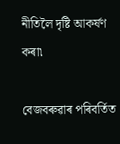নীতিলৈ দৃষ্টি আকৰ্ষণ কৰা৷

বেজবৰুৱাৰ পৰিবৰ্তিত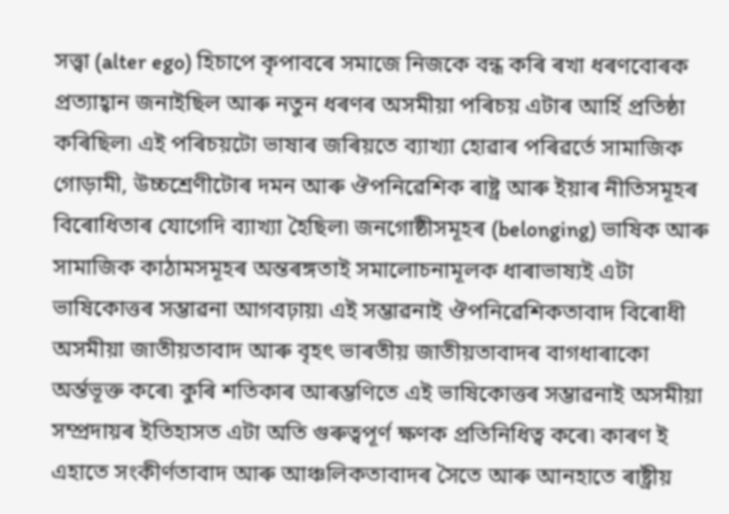সত্ত্বা (alter ego) হিচাপে কৃপাবৰে সমাজে নিজকে বন্ধ কৰি ৰখা ধৰণবোৰক প্ৰত্যাহ্বান জনাইছিল আৰু নতুন ধৰণৰ অসমীয়া পৰিচয় এটাৰ আৰ্হি প্ৰতিষ্ঠা কৰিছিল৷ এই পৰিচয়টো ভাষাৰ জৰিয়তে ব্যাখ্যা হোৱাৰ পৰিৱৰ্তে সামাজিক গোড়ামী, উচ্চশ্ৰেণীটোৰ দমন আৰু ঔপনিৱেশিক ৰাষ্ট্ৰ আৰু ইয়াৰ নীতিসমূহৰ বিৰোধিতাৰ যোগেদি ব্যাখ্যা হৈছিল৷ জনগোষ্ঠীসমূহৰ (belonging) ভাষিক আৰু সামাজিক কাঠামসমূহৰ অন্তৰঙ্গতাই সমালোচনামূলক ধাৰাভাষ্যই এটা ভাষিকোত্তৰ সম্ভাৱনা আগবঢ়ায়৷ এই সম্ভাৱনাই ঔপনিৱেশিকতাবাদ বিৰোধী অসমীয়া জাতীয়তাবাদ আৰু বৃহৎ ভাৰতীয় জাতীয়তাবাদৰ বাগধাৰাকো অর্ন্তভূক্ত কৰে৷ কুৰি শতিকাৰ আৰম্ভণিতে এই ভাষিকোত্তৰ সম্ভাৱনাই অসমীয়া সম্প্ৰদায়ৰ ইতিহাসত এটা অতি গুৰুত্বপূৰ্ণ ক্ষণক প্ৰতিনিধিত্ব কৰে৷ কাৰণ ই এহাতে সংকীর্ণতাবাদ আৰু আঞ্চলিকতাবাদৰ সৈতে আৰু আনহাতে ৰাষ্ট্ৰীয়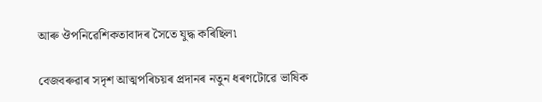আৰু ঔপনিৱেশিকতাবাদৰ সৈতে যুদ্ধ কৰিছিল৷

বেজবৰুৱাৰ সদৃশ আত্মপৰিচয়ৰ প্ৰদানৰ নতুন ধৰণটোৱে ভাষিক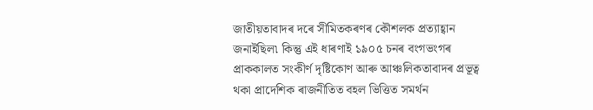জাতীয়তাবাদৰ দৰে সীমিতকৰণৰ কৌশলক প্ৰত্যাহ্বান জনাইছিল৷ কিন্তু এই ধাৰণাই ১৯০৫ চনৰ বংগভংগৰ প্ৰাককালত সংকীর্ণ দৃষ্টিকোণ আৰু আঞ্চলিকতাবাদৰ প্ৰভূত্ব থকা প্ৰাদেশিক ৰাজনীতিত বহল ভিত্তিত সমর্থন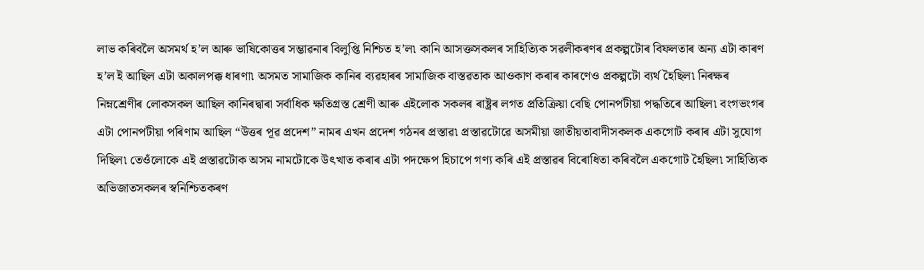লাভ কৰিবলৈ অসমৰ্থ হ’ল আৰু ভাষিকোত্তৰ সম্ভাৱনাৰ বিলুপ্তি নিশ্চিত হ’ল৷ কানি আসক্তসকলৰ সাহিত্যিক সৱলীকৰণৰ প্ৰকল্পটোৰ বিফলতাৰ অন্য এটা কাৰণ হ’ল ই আছিল এটা অকালপক্ক ধাৰণা৷ অসমত সামাজিক কানিৰ ব্যৱহাৰৰ সামাজিক বাস্তৱতাক আওকাণ কৰাৰ কাৰণেও প্ৰকল্পটো ব্যৰ্থ হৈছিল৷ নিৰক্ষৰ নিম্নশ্রেণীৰ লোকসকল আছিল কানিৰদ্বাৰা সৰ্বাধিক ক্ষতিগ্ৰস্ত শ্রেণী আৰু এইলোক সকলৰ ৰাষ্ট্ৰৰ লগত প্ৰতিক্রিয়া বেছি পোনপটীয়া পদ্ধতিৰে আছিল৷ বংগভংগৰ এটা পোনপটীয়া পৰিণাম আছিল “উত্তৰ পূৱ প্ৰদেশ” নামৰ এখন প্ৰদেশ গঠনৰ প্ৰস্তাৱ৷ প্ৰস্তাৱটোৱে অসমীয়া জাতীয়তাবাদীসকলক একগোট কৰাৰ এটা সুযোগ দিছিল৷ তেওঁলোকে এই প্ৰস্তাৱটোক অসম নামটোকে উৎখাত কৰাৰ এটা পদক্ষেপ হিচাপে গণ্য কৰি এই প্ৰস্তাৱৰ বিৰোধিতা কৰিবলৈ একগোট হৈছিল৷ সাহিত্যিক অভিজাতসকলৰ স্বনিশ্চিতকৰণ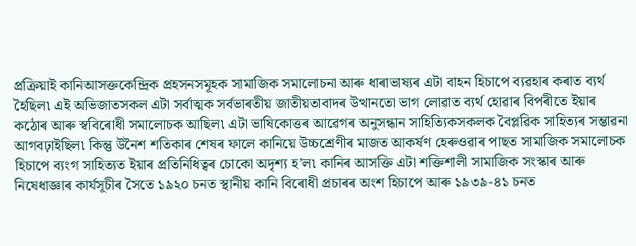প্ৰক্ৰিয়াই কানিআসক্তকেন্দ্রিক প্ৰহসনসমূহক সামাজিক সমালোচনা আৰু ধাৰাভাষ্যৰ এটা বাহন হিচাপে ব্যৱহাৰ কৰাত ব্যৰ্থ হৈছিল৷ এই অভিজাতসকল এটা সর্বাত্মক সৰ্বভাৰতীয় জাতীয়তাবাদৰ উত্থানতো ভাগ লোৱাত ব্যর্থ হোৱাৰ বিপৰীতে ইয়াৰ কঠোৰ আৰু স্ববিৰোধী সমালোচক আছিল৷ এটা ভাষিকোত্তৰ আৱেগৰ অনুসন্ধান সাহিত্যিকসকলক বৈপ্লৱিক সাহিত্যৰ সম্ভাৱনা আগবঢ়াইছিল৷ কিন্তু উনৈশ শতিকাৰ শেষৰ ফালে কানিয়ে উচ্চশ্ৰেণীৰ মাজত আকর্ষণ হেৰুওৱাৰ পাছত সামাজিক সমালোচক হিচাপে ব্যংগ সাহিত্যত ইয়াৰ প্ৰতিনিধিত্বৰ চোকো অদৃশ্য হ’ল৷ কানিৰ আসক্তি এটা শক্তিশালী সামাজিক সংস্কাৰ আৰু নিষেধাজ্ঞাৰ কাৰ্যসূচীৰ সৈতে ১৯২০ চনত স্থানীয় কানি বিৰোধী প্ৰচাৰৰ অংশ হিচাপে আৰু ১৯৩৯-৪১ চনত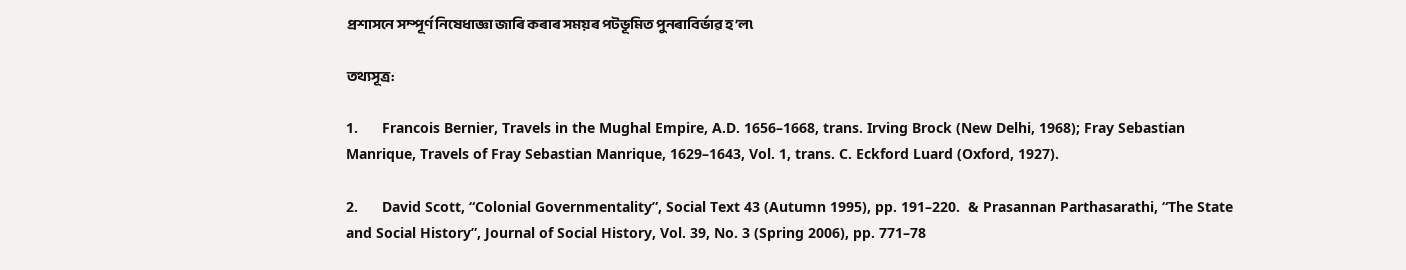প্ৰশাসনে সম্পূর্ণ নিষেধাজ্ঞা জাৰি কৰাৰ সময়ৰ পটভূমিত পুনৰাবিৰ্ভাৱ হ’ল৷

তথ্যসূত্ৰ:

1.      Francois Bernier, Travels in the Mughal Empire, A.D. 1656–1668, trans. Irving Brock (New Delhi, 1968); Fray Sebastian Manrique, Travels of Fray Sebastian Manrique, 1629–1643, Vol. 1, trans. C. Eckford Luard (Oxford, 1927).

2.      David Scott, “Colonial Governmentality”, Social Text 43 (Autumn 1995), pp. 191–220.  & Prasannan Parthasarathi, “The State and Social History”, Journal of Social History, Vol. 39, No. 3 (Spring 2006), pp. 771–78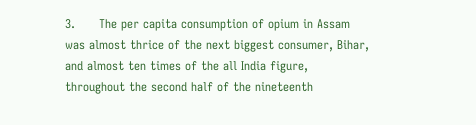3.      The per capita consumption of opium in Assam was almost thrice of the next biggest consumer, Bihar, and almost ten times of the all India figure, throughout the second half of the nineteenth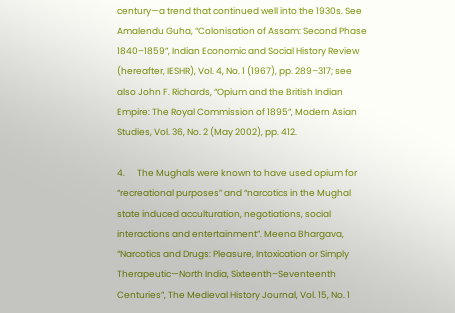century—a trend that continued well into the 1930s. See Amalendu Guha, “Colonisation of Assam: Second Phase 1840–1859”, Indian Economic and Social History Review (hereafter, IESHR), Vol. 4, No. 1 (1967), pp. 289–317; see also John F. Richards, “Opium and the British Indian Empire: The Royal Commission of 1895”, Modern Asian Studies, Vol. 36, No. 2 (May 2002), pp. 412.

4.      The Mughals were known to have used opium for “recreational purposes” and “narcotics in the Mughal state induced acculturation, negotiations, social interactions and entertainment”. Meena Bhargava, “Narcotics and Drugs: Pleasure, Intoxication or Simply Therapeutic—North India, Sixteenth–Seventeenth Centuries”, The Medieval History Journal, Vol. 15, No. 1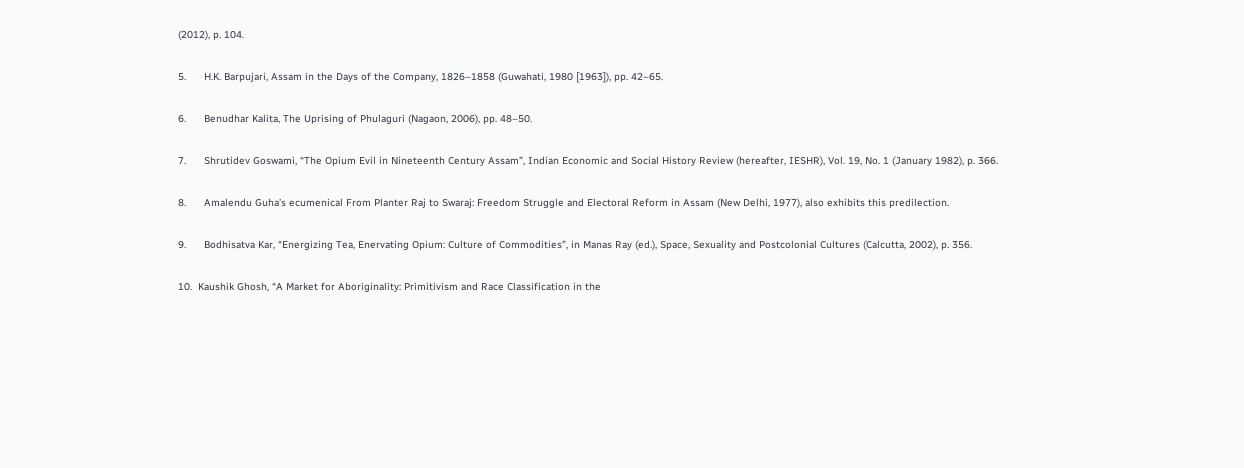(2012), p. 104.

5.      H.K. Barpujari, Assam in the Days of the Company, 1826–1858 (Guwahati, 1980 [1963]), pp. 42–65.

6.      Benudhar Kalita, The Uprising of Phulaguri (Nagaon, 2006), pp. 48–50.

7.      Shrutidev Goswami, “The Opium Evil in Nineteenth Century Assam”, Indian Economic and Social History Review (hereafter, IESHR), Vol. 19, No. 1 (January 1982), p. 366.

8.      Amalendu Guha’s ecumenical From Planter Raj to Swaraj: Freedom Struggle and Electoral Reform in Assam (New Delhi, 1977), also exhibits this predilection.

9.      Bodhisatva Kar, “Energizing Tea, Enervating Opium: Culture of Commodities”, in Manas Ray (ed.), Space, Sexuality and Postcolonial Cultures (Calcutta, 2002), p. 356.

10.  Kaushik Ghosh, “A Market for Aboriginality: Primitivism and Race Classification in the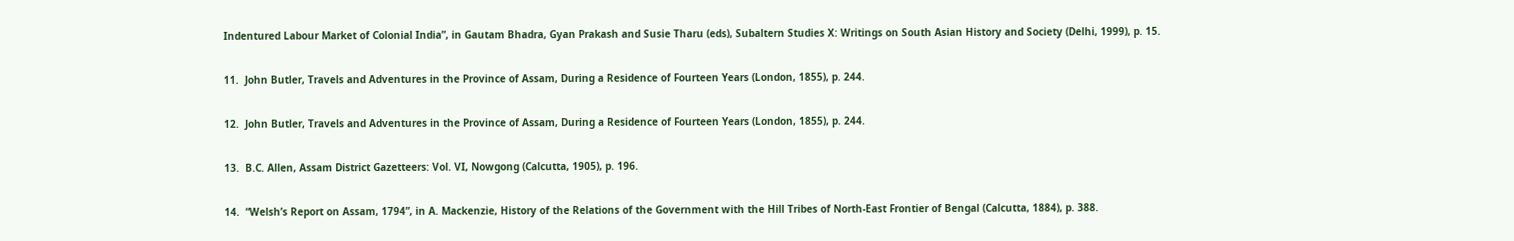Indentured Labour Market of Colonial India”, in Gautam Bhadra, Gyan Prakash and Susie Tharu (eds), Subaltern Studies X: Writings on South Asian History and Society (Delhi, 1999), p. 15.

11.  John Butler, Travels and Adventures in the Province of Assam, During a Residence of Fourteen Years (London, 1855), p. 244.

12.  John Butler, Travels and Adventures in the Province of Assam, During a Residence of Fourteen Years (London, 1855), p. 244.

13.  B.C. Allen, Assam District Gazetteers: Vol. VI, Nowgong (Calcutta, 1905), p. 196.

14.  “Welsh’s Report on Assam, 1794”, in A. Mackenzie, History of the Relations of the Government with the Hill Tribes of North-East Frontier of Bengal (Calcutta, 1884), p. 388.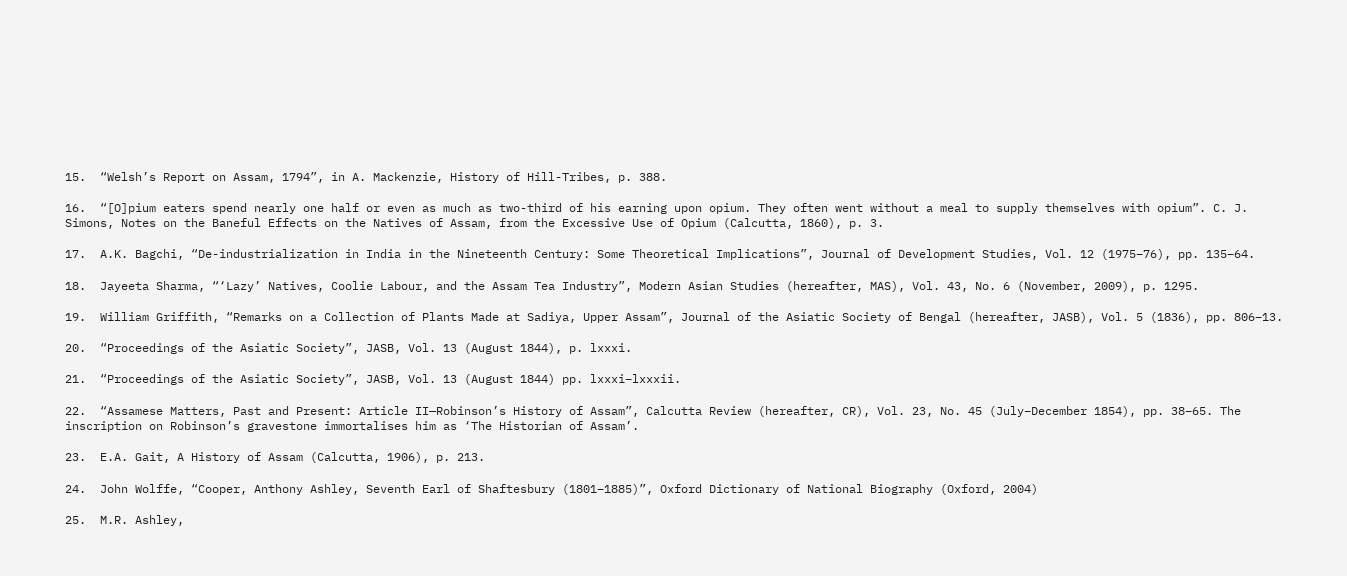15.  “Welsh’s Report on Assam, 1794”, in A. Mackenzie, History of Hill-Tribes, p. 388.

16.  “[O]pium eaters spend nearly one half or even as much as two-third of his earning upon opium. They often went without a meal to supply themselves with opium”. C. J. Simons, Notes on the Baneful Effects on the Natives of Assam, from the Excessive Use of Opium (Calcutta, 1860), p. 3.

17.  A.K. Bagchi, “De-industrialization in India in the Nineteenth Century: Some Theoretical Implications”, Journal of Development Studies, Vol. 12 (1975–76), pp. 135–64.

18.  Jayeeta Sharma, “‘Lazy’ Natives, Coolie Labour, and the Assam Tea Industry”, Modern Asian Studies (hereafter, MAS), Vol. 43, No. 6 (November, 2009), p. 1295.

19.  William Griffith, “Remarks on a Collection of Plants Made at Sadiya, Upper Assam”, Journal of the Asiatic Society of Bengal (hereafter, JASB), Vol. 5 (1836), pp. 806–13.

20.  “Proceedings of the Asiatic Society”, JASB, Vol. 13 (August 1844), p. lxxxi.

21.  “Proceedings of the Asiatic Society”, JASB, Vol. 13 (August 1844) pp. lxxxi–lxxxii.

22.  “Assamese Matters, Past and Present: Article II—Robinson’s History of Assam”, Calcutta Review (hereafter, CR), Vol. 23, No. 45 (July–December 1854), pp. 38–65. The inscription on Robinson’s gravestone immortalises him as ‘The Historian of Assam’.

23.  E.A. Gait, A History of Assam (Calcutta, 1906), p. 213.

24.  John Wolffe, “Cooper, Anthony Ashley, Seventh Earl of Shaftesbury (1801–1885)”, Oxford Dictionary of National Biography (Oxford, 2004)

25.  M.R. Ashley,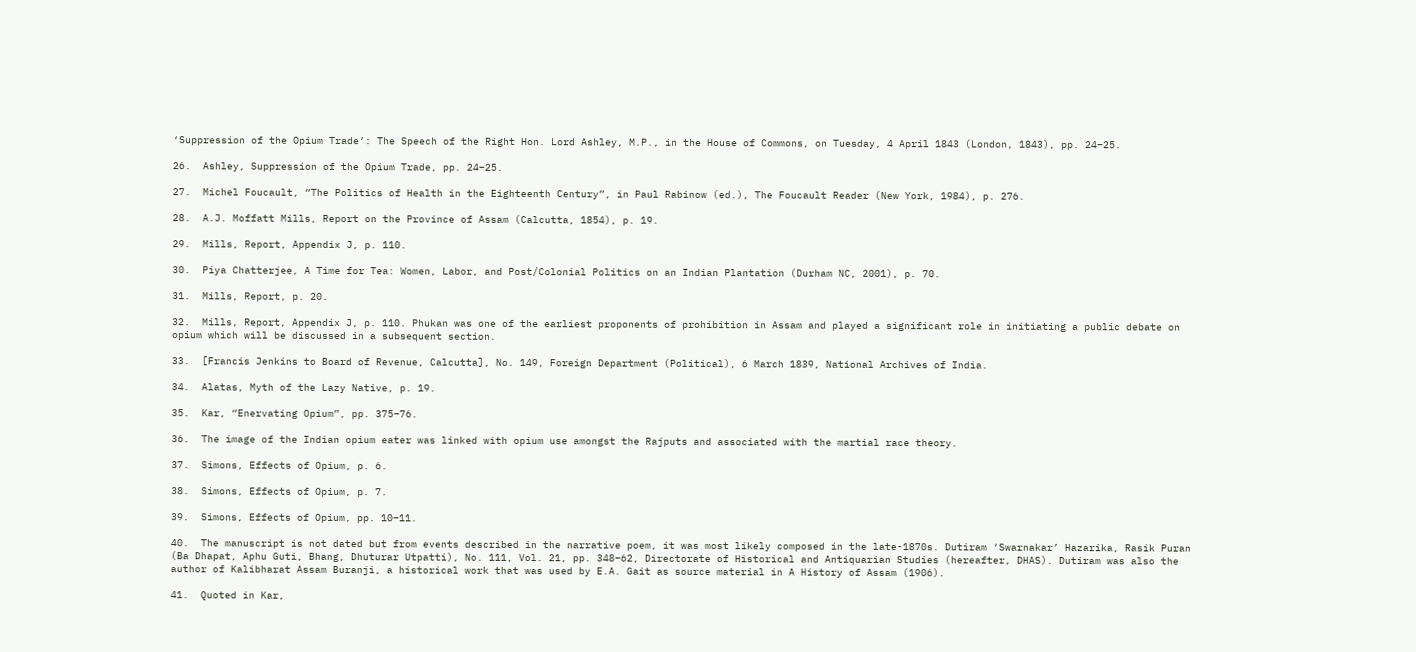‘Suppression of the Opium Trade’: The Speech of the Right Hon. Lord Ashley, M.P., in the House of Commons, on Tuesday, 4 April 1843 (London, 1843), pp. 24–25.

26.  Ashley, Suppression of the Opium Trade, pp. 24–25.

27.  Michel Foucault, “The Politics of Health in the Eighteenth Century”, in Paul Rabinow (ed.), The Foucault Reader (New York, 1984), p. 276.

28.  A.J. Moffatt Mills, Report on the Province of Assam (Calcutta, 1854), p. 19.

29.  Mills, Report, Appendix J, p. 110.

30.  Piya Chatterjee, A Time for Tea: Women, Labor, and Post/Colonial Politics on an Indian Plantation (Durham NC, 2001), p. 70.

31.  Mills, Report, p. 20.

32.  Mills, Report, Appendix J, p. 110. Phukan was one of the earliest proponents of prohibition in Assam and played a significant role in initiating a public debate on opium which will be discussed in a subsequent section.

33.  [Francis Jenkins to Board of Revenue, Calcutta], No. 149, Foreign Department (Political), 6 March 1839, National Archives of India.

34.  Alatas, Myth of the Lazy Native, p. 19.

35.  Kar, “Enervating Opium”, pp. 375–76.

36.  The image of the Indian opium eater was linked with opium use amongst the Rajputs and associated with the martial race theory.

37.  Simons, Effects of Opium, p. 6.

38.  Simons, Effects of Opium, p. 7.

39.  Simons, Effects of Opium, pp. 10–11.

40.  The manuscript is not dated but from events described in the narrative poem, it was most likely composed in the late-1870s. Dutiram ‘Swarnakar’ Hazarika, Rasik Puran (Ba Dhapat, Aphu Guti, Bhang, Dhuturar Utpatti), No. 111, Vol. 21, pp. 348–62, Directorate of Historical and Antiquarian Studies (hereafter, DHAS). Dutiram was also the author of Kalibharat Assam Buranji, a historical work that was used by E.A. Gait as source material in A History of Assam (1906).

41.  Quoted in Kar,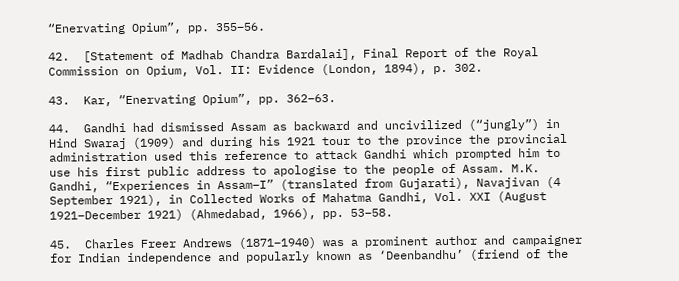“Enervating Opium”, pp. 355–56.

42.  [Statement of Madhab Chandra Bardalai], Final Report of the Royal Commission on Opium, Vol. II: Evidence (London, 1894), p. 302.

43.  Kar, “Enervating Opium”, pp. 362–63.

44.  Gandhi had dismissed Assam as backward and uncivilized (“jungly”) in Hind Swaraj (1909) and during his 1921 tour to the province the provincial administration used this reference to attack Gandhi which prompted him to use his first public address to apologise to the people of Assam. M.K. Gandhi, “Experiences in Assam–I” (translated from Gujarati), Navajivan (4 September 1921), in Collected Works of Mahatma Gandhi, Vol. XXI (August 1921–December 1921) (Ahmedabad, 1966), pp. 53–58.

45.  Charles Freer Andrews (1871–1940) was a prominent author and campaigner for Indian independence and popularly known as ‘Deenbandhu’ (friend of the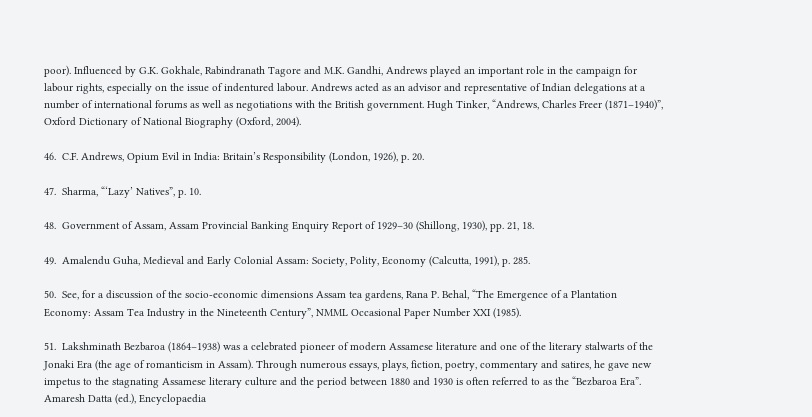poor). Influenced by G.K. Gokhale, Rabindranath Tagore and M.K. Gandhi, Andrews played an important role in the campaign for labour rights, especially on the issue of indentured labour. Andrews acted as an advisor and representative of Indian delegations at a number of international forums as well as negotiations with the British government. Hugh Tinker, “Andrews, Charles Freer (1871–1940)”, Oxford Dictionary of National Biography (Oxford, 2004).

46.  C.F. Andrews, Opium Evil in India: Britain’s Responsibility (London, 1926), p. 20.

47.  Sharma, “‘Lazy’ Natives”, p. 10.

48.  Government of Assam, Assam Provincial Banking Enquiry Report of 1929–30 (Shillong, 1930), pp. 21, 18.

49.  Amalendu Guha, Medieval and Early Colonial Assam: Society, Polity, Economy (Calcutta, 1991), p. 285.

50.  See, for a discussion of the socio-economic dimensions Assam tea gardens, Rana P. Behal, “The Emergence of a Plantation Economy: Assam Tea Industry in the Nineteenth Century”, NMML Occasional Paper Number XXI (1985).

51.  Lakshminath Bezbaroa (1864–1938) was a celebrated pioneer of modern Assamese literature and one of the literary stalwarts of the Jonaki Era (the age of romanticism in Assam). Through numerous essays, plays, fiction, poetry, commentary and satires, he gave new impetus to the stagnating Assamese literary culture and the period between 1880 and 1930 is often referred to as the “Bezbaroa Era”. Amaresh Datta (ed.), Encyclopaedia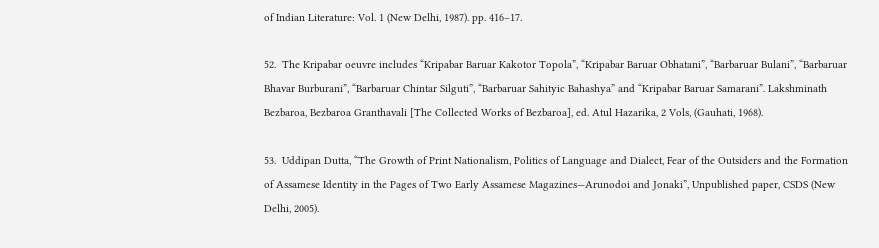of Indian Literature: Vol. 1 (New Delhi, 1987). pp. 416–17.

52.  The Kripabar oeuvre includes “Kripabar Baruar Kakotor Topola”, “Kripabar Baruar Obhatani”, “Barbaruar Bulani”, “Barbaruar Bhavar Burburani”, “Barbaruar Chintar Silguti”, “Barbaruar Sahityic Bahashya” and “Kripabar Baruar Samarani”. Lakshminath Bezbaroa, Bezbaroa Granthavali [The Collected Works of Bezbaroa], ed. Atul Hazarika, 2 Vols, (Gauhati, 1968).

53.  Uddipan Dutta, “The Growth of Print Nationalism, Politics of Language and Dialect, Fear of the Outsiders and the Formation of Assamese Identity in the Pages of Two Early Assamese Magazines—Arunodoi and Jonaki”, Unpublished paper, CSDS (New Delhi, 2005).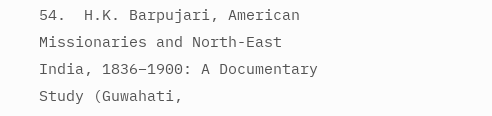54.  H.K. Barpujari, American Missionaries and North-East India, 1836–1900: A Documentary Study (Guwahati,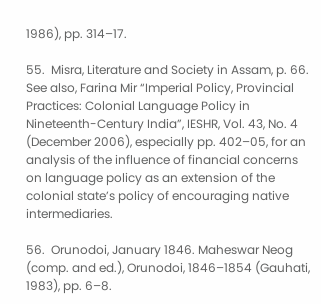1986), pp. 314–17.

55.  Misra, Literature and Society in Assam, p. 66. See also, Farina Mir “Imperial Policy, Provincial Practices: Colonial Language Policy in Nineteenth-Century India”, IESHR, Vol. 43, No. 4 (December 2006), especially pp. 402–05, for an analysis of the influence of financial concerns on language policy as an extension of the colonial state’s policy of encouraging native intermediaries.

56.  Orunodoi, January 1846. Maheswar Neog (comp. and ed.), Orunodoi, 1846–1854 (Gauhati, 1983), pp. 6–8.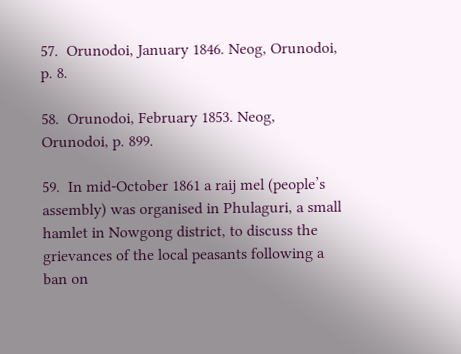57.  Orunodoi, January 1846. Neog, Orunodoi, p. 8.

58.  Orunodoi, February 1853. Neog, Orunodoi, p. 899.

59.  In mid-October 1861 a raij mel (people’s assembly) was organised in Phulaguri, a small hamlet in Nowgong district, to discuss the grievances of the local peasants following a ban on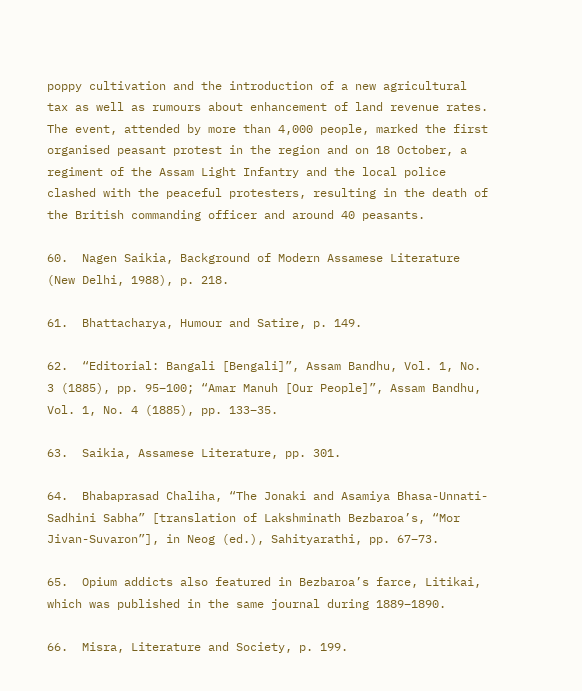poppy cultivation and the introduction of a new agricultural tax as well as rumours about enhancement of land revenue rates. The event, attended by more than 4,000 people, marked the first organised peasant protest in the region and on 18 October, a regiment of the Assam Light Infantry and the local police clashed with the peaceful protesters, resulting in the death of the British commanding officer and around 40 peasants.

60.  Nagen Saikia, Background of Modern Assamese Literature (New Delhi, 1988), p. 218.

61.  Bhattacharya, Humour and Satire, p. 149.

62.  “Editorial: Bangali [Bengali]”, Assam Bandhu, Vol. 1, No. 3 (1885), pp. 95–100; “Amar Manuh [Our People]”, Assam Bandhu, Vol. 1, No. 4 (1885), pp. 133–35.

63.  Saikia, Assamese Literature, pp. 301.

64.  Bhabaprasad Chaliha, “The Jonaki and Asamiya Bhasa-Unnati-Sadhini Sabha” [translation of Lakshminath Bezbaroa’s, “Mor Jivan-Suvaron”], in Neog (ed.), Sahityarathi, pp. 67–73.

65.  Opium addicts also featured in Bezbaroa’s farce, Litikai, which was published in the same journal during 1889–1890.

66.  Misra, Literature and Society, p. 199.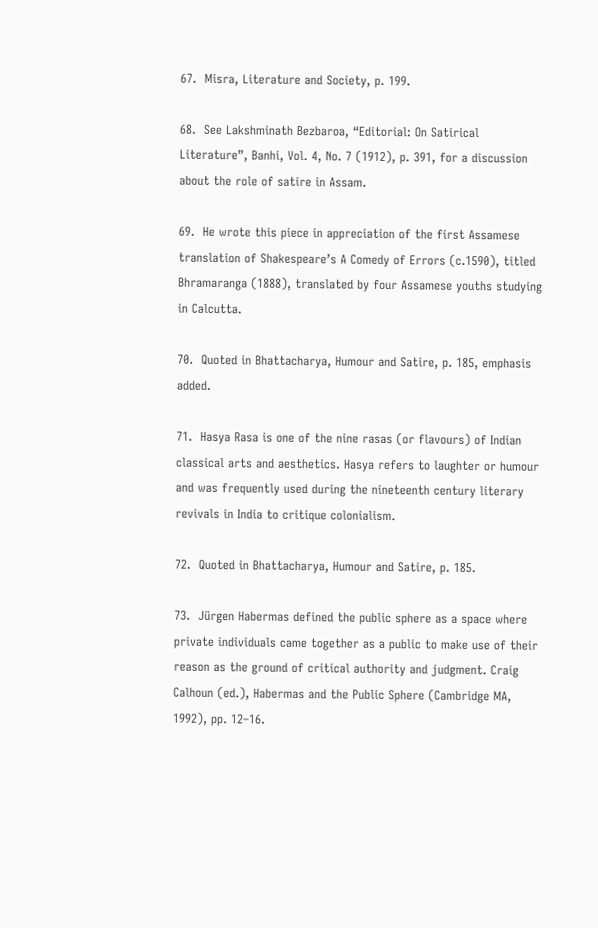67.  Misra, Literature and Society, p. 199.

68.  See Lakshminath Bezbaroa, “Editorial: On Satirical Literature”, Banhi, Vol. 4, No. 7 (1912), p. 391, for a discussion about the role of satire in Assam.

69.  He wrote this piece in appreciation of the first Assamese translation of Shakespeare’s A Comedy of Errors (c.1590), titled Bhramaranga (1888), translated by four Assamese youths studying in Calcutta.

70.  Quoted in Bhattacharya, Humour and Satire, p. 185, emphasis added.

71.  Hasya Rasa is one of the nine rasas (or flavours) of Indian classical arts and aesthetics. Hasya refers to laughter or humour and was frequently used during the nineteenth century literary revivals in India to critique colonialism.

72.  Quoted in Bhattacharya, Humour and Satire, p. 185.

73.  Jürgen Habermas defined the public sphere as a space where private individuals came together as a public to make use of their reason as the ground of critical authority and judgment. Craig Calhoun (ed.), Habermas and the Public Sphere (Cambridge MA, 1992), pp. 12–16.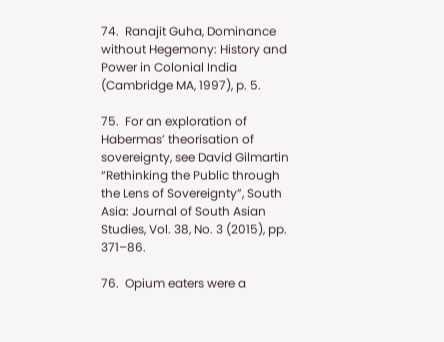74.  Ranajit Guha, Dominance without Hegemony: History and Power in Colonial India (Cambridge MA, 1997), p. 5.

75.  For an exploration of Habermas’ theorisation of sovereignty, see David Gilmartin “Rethinking the Public through the Lens of Sovereignty”, South Asia: Journal of South Asian Studies, Vol. 38, No. 3 (2015), pp. 371–86.

76.  Opium eaters were a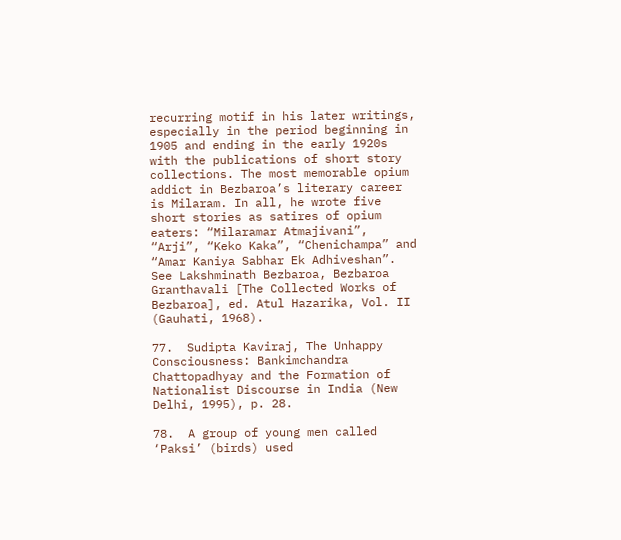recurring motif in his later writings, especially in the period beginning in 1905 and ending in the early 1920s with the publications of short story collections. The most memorable opium addict in Bezbaroa’s literary career is Milaram. In all, he wrote five short stories as satires of opium eaters: “Milaramar Atmajivani”, “Arji”, “Keko Kaka”, “Chenichampa” and “Amar Kaniya Sabhar Ek Adhiveshan”. See Lakshminath Bezbaroa, Bezbaroa Granthavali [The Collected Works of Bezbaroa], ed. Atul Hazarika, Vol. II (Gauhati, 1968).

77.  Sudipta Kaviraj, The Unhappy Consciousness: Bankimchandra Chattopadhyay and the Formation of Nationalist Discourse in India (New Delhi, 1995), p. 28.

78.  A group of young men called ‘Paksi’ (birds) used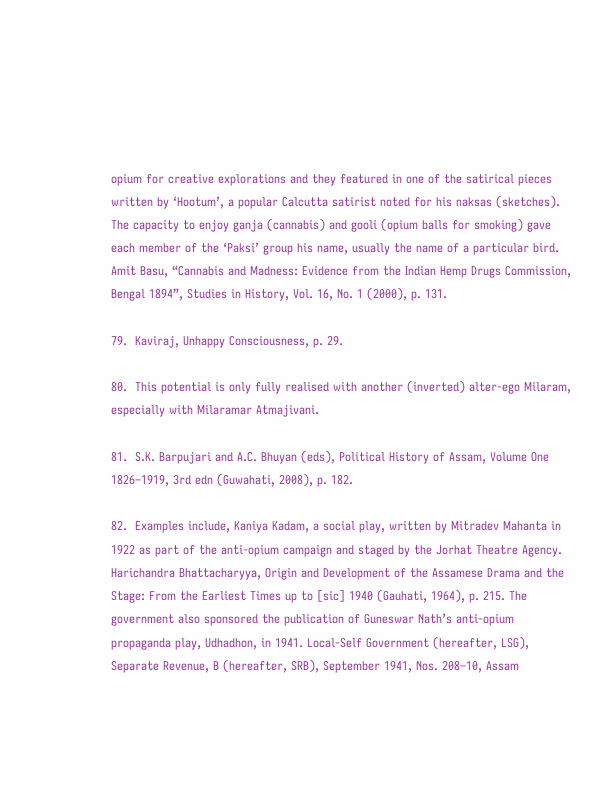opium for creative explorations and they featured in one of the satirical pieces written by ‘Hootum’, a popular Calcutta satirist noted for his naksas (sketches). The capacity to enjoy ganja (cannabis) and gooli (opium balls for smoking) gave each member of the ‘Paksi’ group his name, usually the name of a particular bird. Amit Basu, “Cannabis and Madness: Evidence from the Indian Hemp Drugs Commission, Bengal 1894”, Studies in History, Vol. 16, No. 1 (2000), p. 131.

79.  Kaviraj, Unhappy Consciousness, p. 29.

80.  This potential is only fully realised with another (inverted) alter-ego Milaram, especially with Milaramar Atmajivani.

81.  S.K. Barpujari and A.C. Bhuyan (eds), Political History of Assam, Volume One 1826–1919, 3rd edn (Guwahati, 2008), p. 182.

82.  Examples include, Kaniya Kadam, a social play, written by Mitradev Mahanta in 1922 as part of the anti-opium campaign and staged by the Jorhat Theatre Agency. Harichandra Bhattacharyya, Origin and Development of the Assamese Drama and the Stage: From the Earliest Times up to [sic] 1940 (Gauhati, 1964), p. 215. The government also sponsored the publication of Guneswar Nath’s anti-opium propaganda play, Udhadhon, in 1941. Local-Self Government (hereafter, LSG), Separate Revenue, B (hereafter, SRB), September 1941, Nos. 208–10, Assam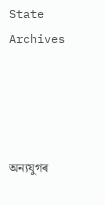State Archives




অন্যযুগৰ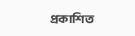প্ৰকাশিত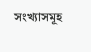সংখ্যাসমূহ